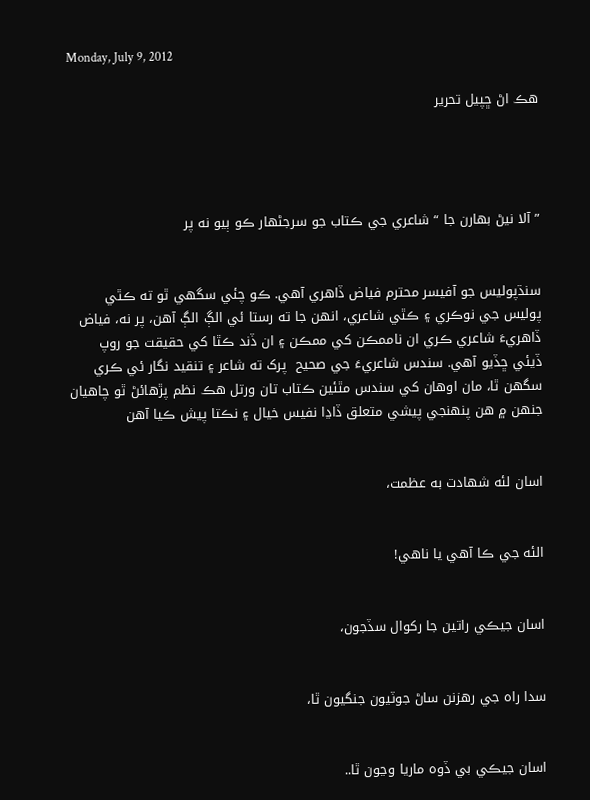Monday, July 9, 2012

هڪ اڻ ڇپيل تحرير




” آلا نيڻ بهارن جا “ شاعري جي ڪتاب جو سرجڻهار ڪو ٻيو نه پر


سنڌپوليس جو آفيسر محترم فياض ڏاهري آهي. ڪو چئي سگھي ٿو ته ڪٿي پوليس جي نوڪري ۽ ڪٿي شاعري، انهن جا ته رستا ئي الڳ الڳ آهن، پر نه، فياض ڏاهريءَ شاعري ڪري ان ناممڪن کي ممڪن ۽ ان ڏند ڪٿا کي حقيقت جو روپ ڏيئي ڇڏيو آهي. سندس شاعريءَ جي صحيح  پرک ته شاعر ۽ تنقيد نگار ئي ڪري سگھن ٿا، مان اوهان کي سندس مٿئين ڪتاب تان ورتل هڪ نظم پڙهائڻ ٿو چاهيان جنهن ۾ هن پنهنجي پيشي متعلق ڏاڍا نفيس خيال ۽ نڪتا پيش ڪيا آهن


اسان لئه شهادت به عظمت،


الئه جي ڪا آهي يا ناهي!


اسان جيڪي راتين جا رکوال سڏجون،


سدا راه جي رهزنن ساڻ جوٽيون جنگيون ٿا،


اسان جيڪي بي ڏوه ماريا وڃون ٿا..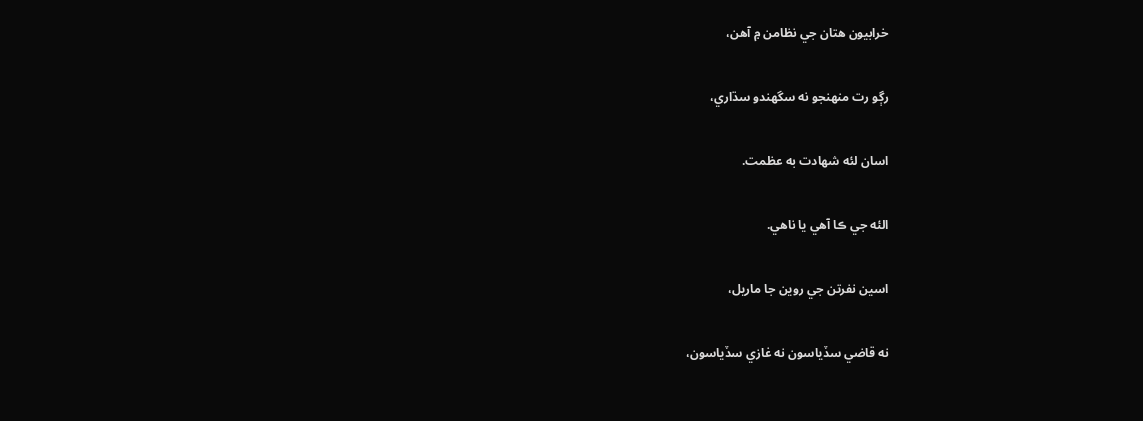خرابيون هتان جي نظامن ۾ آهن،


رڳو رت منهنجو نه سگھندو سڌاري،


اسان لئه شهادت به عظمت.


الئه جي ڪا آهي يا ناهي.


اسين نفرتن جي روين جا ماريل،


نه قاضي سڏياسون نه غازي سڏياسون،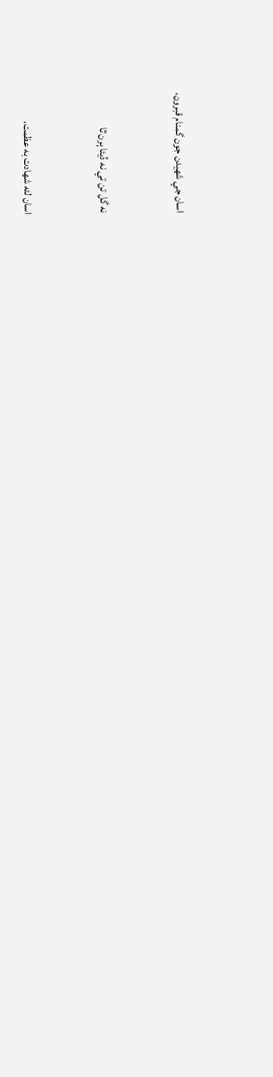اسان جي شهيدن جون گمنام قبرون،


نه گل تن تي نه ڏيئا ٻرن ٿا


اسان لئه شهادت به عظمت،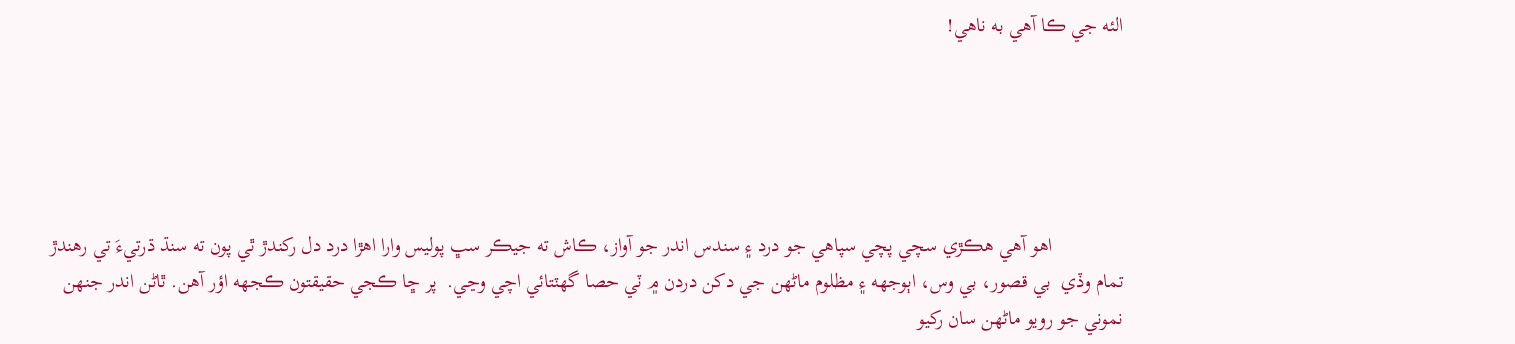الئه جي ڪا آهي به ناهي!





              اهو آهي هڪڙي سچي پچي سپاهي جو درد ۽ سندس اندر جو آواز، ڪاش ته جيڪر سڀ پوليس وارا اهڙا درد دل رکندڙ ٿي پون ته سنڌ ڌرتيءَ تي رهندڙ تمام وڏي  بي قصور، بي وس، اٻوجهه ۽ مظلوم ماڻهن جي دکن دردن ۾ ٽي حصا گھٽتائي اچي وڃي.  پر ڇا ڪجي حقيقتون ڪجهه اؤر آهن. ٿاڻن اندر جنهن نموني جو رويو ماڻهن سان رکيو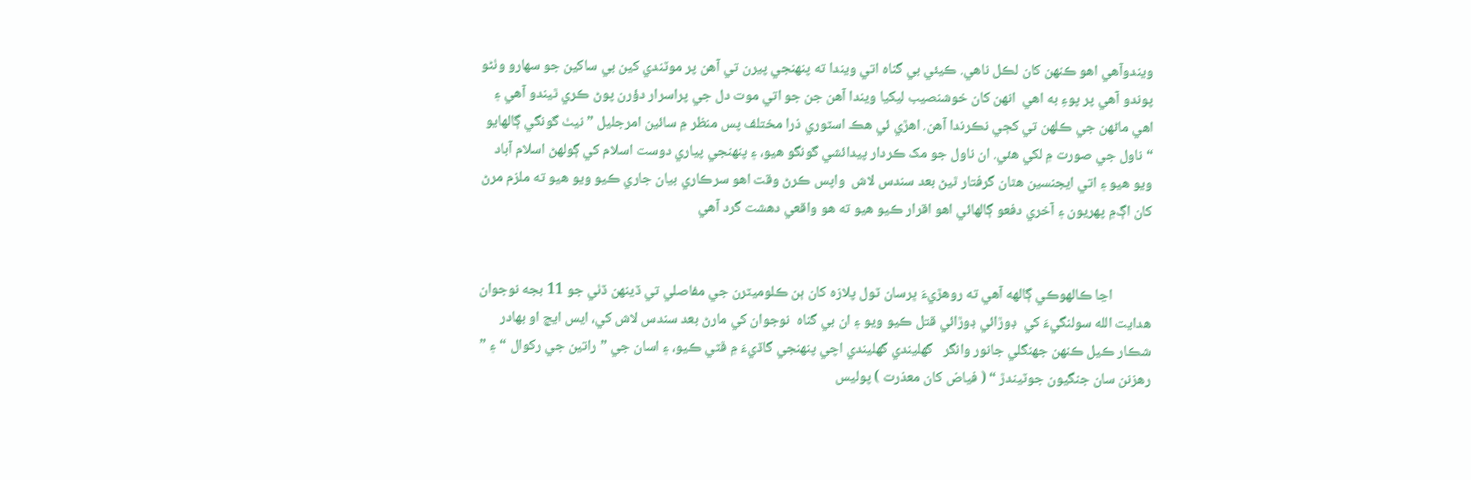ويندوآهي اهو ڪنهن کان لڪل ناهي. ڪيئي بي گناه اتي ويندا ته پنهنجي پيرن تي آهن پر موٽندي کين بي ساکين جو سهارو وٺڻو پوندو آهي پر پوءِ به اهي  انهن کان خوشنصيب ليکيا ويندا آهن جن جو اتي موت دل جي پراسرار دؤرن پوڻ ڪري ٿيندو آهي ۽ اهي ماڻهن جي ڪلهن تي کڄي نڪرندا آهن. اهڙي ئي هڪ اسٽوري ذرا مختلف پس منظر ۾ سائين امرجليل ” نيٺ گونگي ڳالهايو “ ناول جي صورت ۾ لکي هئي. ان ناول جو مک ڪردار پيدائشي گونگو هيو، ۽ پنهنجي پياري دوست اسلام کي ڳولهڻ اسلام آباد ويو هيو ۽ اتي ايجنسين هٿان گرفتار ٿيڻ بعد سندس لاش  واپس ڪرڻ وقت اهو سرڪاري بيان جاري ڪيو ويو هيو ته ملزم مرڻ کان اڳ۾ پهريون ۽ آخري دفعو ڳالهائي اهو اقرار ڪيو هيو ته هو واقعي دهشت گرد آهي


            اڃا ڪالهوڪي ڳالهه آهي ته روهڙيءَ ڀرسان ٽول پلازه کان ٻن ڪلوميٽرن جي مفاصلي تي ڏينهن ڏٺي جو 11 بجه نوجوان هدايت الله سولنگيءَ کي  ڊوڙائي ڊوڙائي قتل ڪيو ويو ۽ ان بي گناه  نوجوان کي مارڻ بعد سندس لاش کي، ايس ايڇ او بهادر شڪار ڪيل ڪنهن جهنگلي جانور وانگر   گھليندي گھليندي اچي پنهنجي گاڏيءَ ۾ ڦٽي ڪيو، ۽ اسان جي ” راتين جي رکوال “ ۽ ” رهزنن سان جنگيون جوٽيندڙ “ ( فياض کان معذرت ) پوليس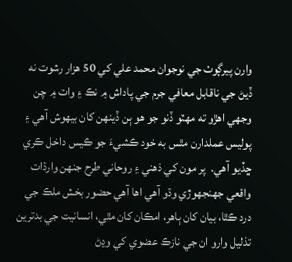وارن پيرڳوٺ جي نوجوان محمد علي کي 50 هزار رشوت نه ڏيڻ جي ناقابل معافي جرم جي پاداش ۾ نڪ ۽ وات ۾ چن وجهي اهڙو ته مهٽو ڏنو جو هو ٻن ڏينهن کان بيهوش آهي ۽ پوليس عملدارن مٿس به خود ڪشيءَ جو ڪيس داخل ڪري ڇڏيو آهي.  پر مون کي ذهني ۽ روحاني طرح جنهن وارڌات واقعي جهنجهوڙي وڌو آهي اها آهي حضور بخش ملڪ جي درد ڪٿا، بيان کان ٻاهر، امڪان کان مٿي، انسانيت جي بدترين تذليل وارو ان جي نازڪ عضوي کي وڍڻ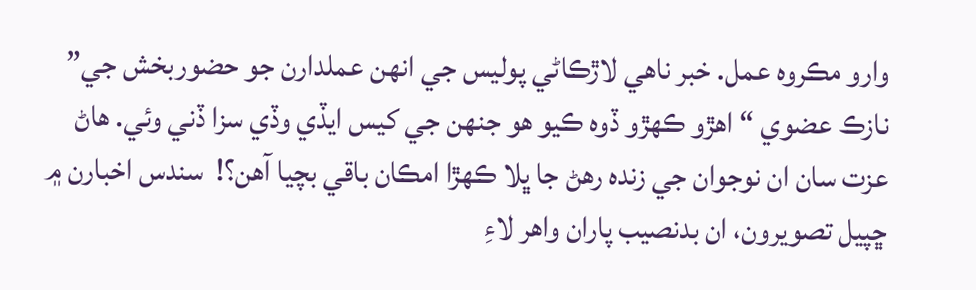وارو مڪروه عمل. خبر ناهي لاڙڪاڻي پوليس جي انهن عملدارن جو حضوربخش جي” نازڪ عضوي “ اهڙو ڪهڙو ڏوه ڪيو هو جنهن جي کيس ايڏي وڏي سزا ڏني وئي. هاڻ عزت سان ان نوجوان جي زنده رهڻ جا ڀلا ڪهڙا امڪان باقي بچيا آهن؟!  سندس اخبارن ۾ ڇپيل تصويرون، ان بدنصيب پاران واهر لاءِ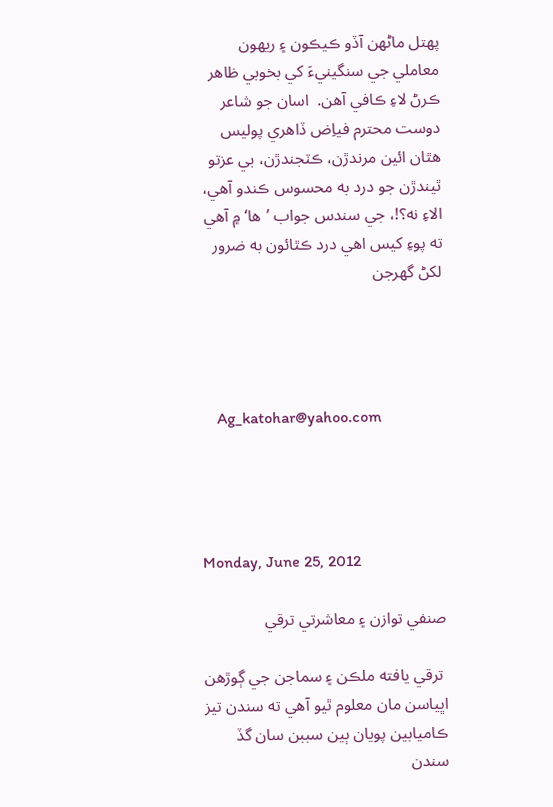پهتل ماڻهن آڏو ڪيڪون ۽ ريهون معاملي جي سنگينيءَ کي بخوبي ظاهر ڪرڻ لاءِ ڪافي آهن.  اسان جو شاعر دوست محترم فياِض ڏاهري پوليس هٿان ائين مرندڙن، ڪٽجندڙن، بي عزتو ٿيندڙن جو درد به محسوس ڪندو آهي، الاءِ نه؟!، جي سندس جواب ’ها‘ ۾ آهي ته پوءِ کيس اهي درد ڪٿائون به ضرور لکڻ گھرجن




    Ag_katohar@yahoo.com




Monday, June 25, 2012

صنفي توازن ۽ معاشرتي ترقي

 ترقي يافته ملڪن ۽ سماجن جي ڳوڙهن اڀياسن مان معلوم ٿيو آهي ته سندن تيز ڪاميابين پويان ٻين سببن سان گڏ سندن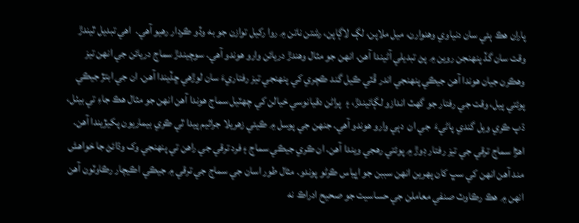پاران هڪ ٻئي سان دنياوي وهنوارن، ميل ملاپن، لڳ لاڳاپن، رشتن ناتن ۾ روا رکيل توازن جو به وڏو ڪردار رهيو آهي.  اهي تبديل ٿيندڙ وقت سان گڏ پنهنجن روين ۾ پڻ تبديلي آڻيندا آهن. انهن جو مثال وهندڙ دريائن وارو هوندو آهي. سوچيندڙ سماج دريائن جي انهن تيز وهڪرن جيان هوندا آهن جيڪي پنهنجي اندر ڦٽي ڪيل گند ڪچري کي پنهنجي تيز رفتاريءَ سان لوڙهي ڇڏيندا آهن. ان جي ابتڙ جيڪي پوئتي پيل، وقت جي رفتار جو گھٽ اندازو لڳائيندڙ، ۽  پراڻن دقيانوسي خيالن کي چهٽيل سماج هوندا آهن انهن جو مثال هڪ جاءِ تي بيٺل، ڌپ ڪري ويل گندي پاڻيءَ  جي ان  دٻي وارو هوندو آهي. جنهن جي پوسل ۾ ڪيئي زهريلا جراثيم پيدا ٿي ڪري بيماريون پکيڙيندا آهن. اهڙا سماج ترقي جي تيز رفتار ڊوڙ ۾ پوئتي رهجي ويندا آهن. ان ڪري جيڪي سماج ۽ فرد ترقي جي راهن تي پنهنجي وک وڌائڻ جا خواهش مند آهن انهن کي سڀ کان پهرين انهن سببن جو اڀياس ڪرڻو پوندو. مثال طور اسان جي سماج جي ترقي ۾ جيڪي اڪيچار رڪاوٽون آهن انهن ۾ هڪ رڪاوٽ صنفي معاملن جي حساسيت جو صحيح ادراڪ نه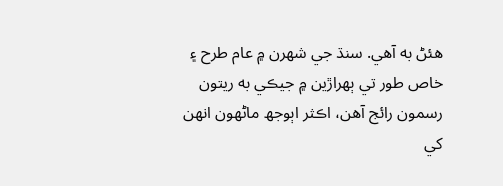هئڻ به آهي. سنڌ جي شهرن ۾ عام طرح ۽ خاص طور تي ٻهراڙين ۾ جيڪي به ريتون رسمون رائج آهن، اڪثر اٻوجھ ماڻهون انهن کي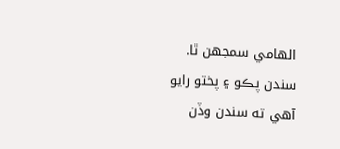الهامي سمجھن ٿا. سندن پڪو ۽ پختو رايو آهي ته سندن وڏن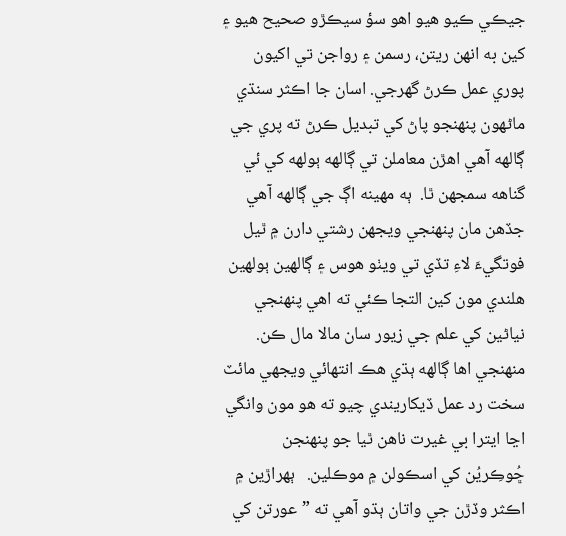جيڪي ڪيو هيو اهو سؤ سيڪڙو صحيح هيو ۽ کين به انهن ريتن، رسمن ۽ رواجن تي اکيون پوري عمل ڪرڻ گھرجي. اسان جا اڪثر سنڌي ماڻهون پنهنجو پاڻ کي تبديل ڪرڻ ته پري جي ڳالهه آهي اهڙن معاملن تي ڳالهه ٻولهه کي ئي گناهه سمجھن ٿا.  ٻه مهينه اڳ جي ڳالهه آهي جڏهن مان پنهنجي ويجھن رشتي دارن ۾ ٿيل فوتگيءَ لاءِ تڏي تي ويٺو هوس ۽ ڳالهين ٻولهين هلندي مون کين التجا ڪئي ته اهي پنهنجي نياڻين کي علم جي زيور سان مالا مال ڪن.   منهنجي اها ڳالهه ٻڌي هڪ انتهائي ويجھي مائٽ سخت رد عمل ڏيکاريندي چيو ته هو مون وانگي اڃا ايترا بي غيرت ناهن ٿيا جو پنهنجن ڇُوڪِريُن کي اسڪولن ۾ موڪلين.   ٻهراڙين ۾ اڪثر وڏڙن جي واتان ٻڌو آهي ته ”عورتن کي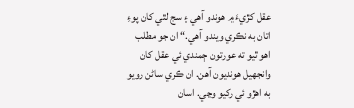عقل کڙيءَ ۾ هوندو آهي ۽ سج لٿي کان پوءِ اتان به نڪري ويندو آهي.“ ان جو مطلب اهو ٿيو ته عورتون ڄمندي ئي عقل کان وانجهيل هونديون آهن. ان ڪري ساڻن رويو به اهڙو ئي رکيو وڃي. اسان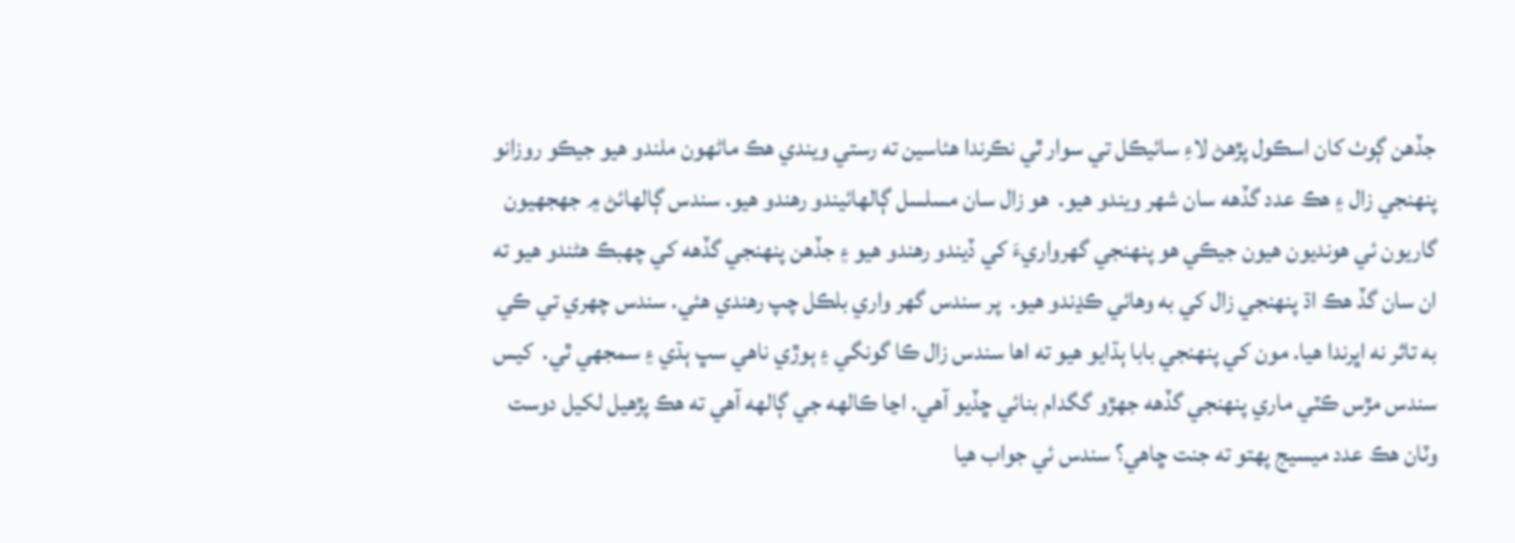جڏهن ڳوٺ کان اسڪول پڙهڻ لاءِ سائيڪل تي سوار ٿي نڪرندا هئاسين ته رستي ويندي هڪ ماڻهون ملندو هيو جيڪو روزانو پنهنجي زال ۽ هڪ عدد گڏهه سان شهر ويندو هيو.  هو زال سان مسلسل ڳالهائيندو رهندو هيو. سندس ڳالهائڻ ۾ جھجھيون گاريون ئي هونديون هيون جيڪي هو پنهنجي گھرواريءَ کي ڏيندو رهندو هيو ۽ جڏهن پنهنجي گڏهه کي چهبڪ هڻندو هيو ته ان سان گڏ هڪ اڌ پنهنجي زال کي به وهائي ڪڍندو هيو.  پر سندس گھر واري بلڪل چپ رهندي هئي. سندس چهري تي ڪي به تاثر نه اڀرندا هيا. مون کي پنهنجي بابا ٻڌايو هيو ته اها سندس زال ڪا گونگي ۽ ٻوڙي ناهي سڀ ٻڌي ۽ سمجهي ٿي.  کيس سندس مڙس ڪٽي ماري پنهنجي گڏهه جهڙو گگدام بنائي ڇڏيو آهي. اڃا ڪالهه جي ڳالهه آهي ته هڪ پڙهيل لکيل دوست وٽان هڪ عدد ميسيج پهتو ته جنت ڇاهي؟ سندس ئي جواب هيا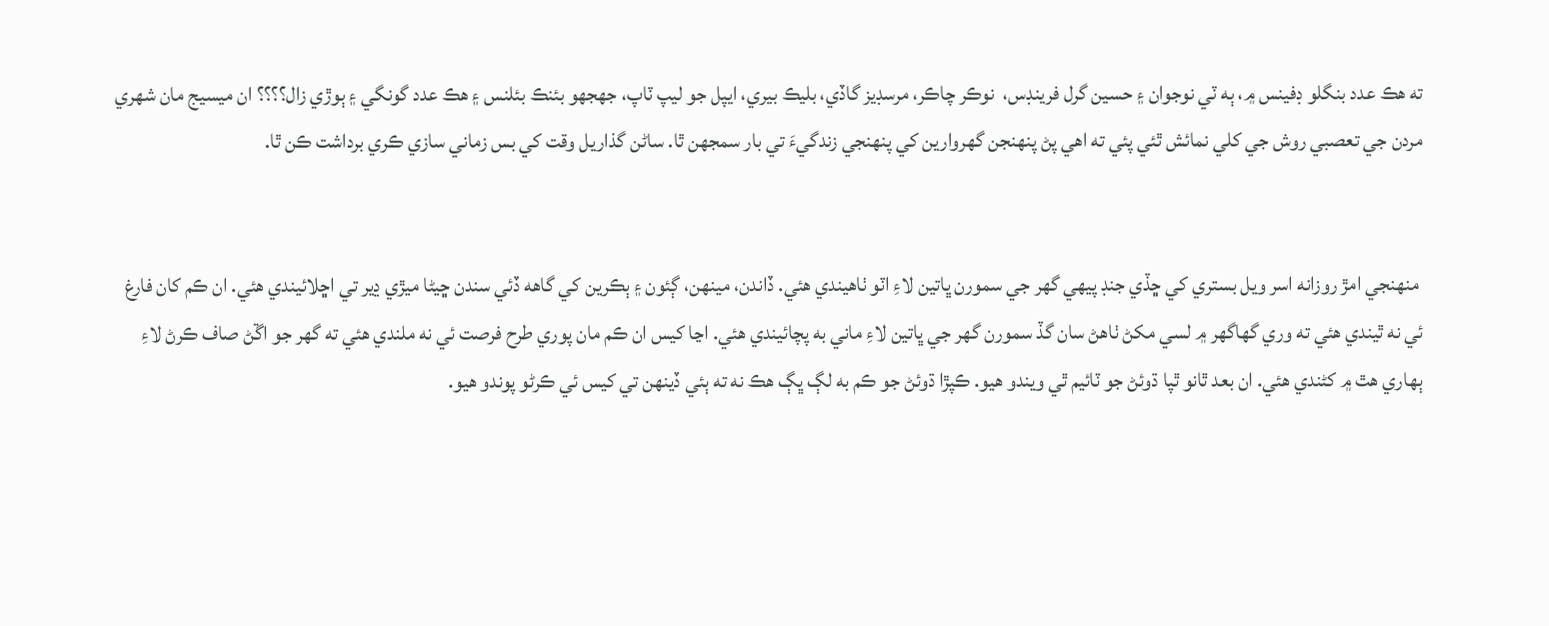ته هڪ عدد بنگلو ڊفينس ۾، ٻه ٽي نوجوان ۽ حسين گرل فرينڊس،  نوڪر چاڪر، مرسڊيز گاڏي، بليڪ بيري، ايپل جو ليپ ٽاپ، جھجھو بئنڪ بئلنس ۽ هڪ عدد گونگي ۽ ٻوڙي زال؟؟؟؟ ان ميسيج مان شهري مردن جي تعصبي روش جي کلي نمائش ٿئي پئي ته اهي پڻ پنهنجن گھروارين کي پنهنجي زندگيءَ تي بار سمجھن ٿا. ساڻن گذاريل وقت کي بس زماني سازي ڪري برداشت ڪن ٿا.


 منهنجي امڙ روزانه اسر ويل بستري کي ڇڏي جنڊ پيهي گھر جي سمورن ڀاتين لاءِ اٽو ٺاهيندي هئي. ڏاندن، مينهن، ڳئون ۽ ٻڪرين کي گاهه ڏئي سندن ڇيڻا ميڙي ڍير تي اڇلائيندي هئي. ان ڪم کان فارغ ئي نه ٿيندي هئي ته وري گھاگھر ۾ لسي مکڻ ٺاهڻ سان گڏ سمورن گھر جي ڀاتين لاءِ ماني به پچائيندي هئي. اڃا کيس ان ڪم مان پوري طرح فرصت ئي نه ملندي هئي ته گھر جو اڱڻ صاف ڪرڻ لاءِ ٻهاري هٿ ۾ کڻندي هئي. ان بعد ٿانو ٿپا ڌوئڻ جو ٽائيم ٿي ويندو هيو. ڪپڙا ڌوئڻ جو ڪم به لڳ ڀڳ هڪ نه ته ٻئي ڏينهن تي کيس ئي ڪرڻو پوندو هيو.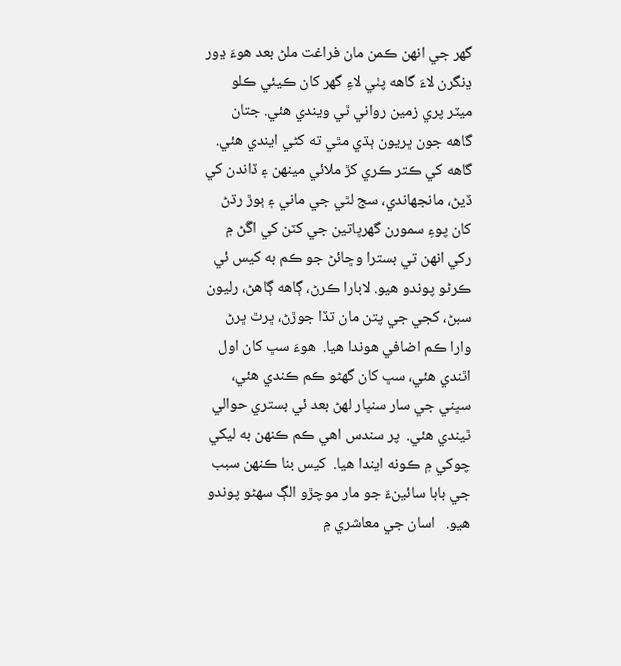گھر جي انهن ڪمن مان فراغت ملڻ بعد هوءَ ڍور ڍنگرن لاءَ گاهه پٺي لاءِ گھر کان ڪيئي ڪلو ميٽر پري زمين رواني ٿي ويندي هئي. جتان گاهه جون ڀريون ٻڌي مٿي ته کڻي ايندي هئي. گاهه کي ڪتر ڪري کڙ ملائي مينهن ۽ ڏاندن کي ڏيڻ، مانجھاندي، سج لٿي جي ماني ۽ ٻوڙ رڌڻ کان پوءِ سمورن گھرڀاتين جي کٽن کي اڱڻ ۾ رکي انهن تي بسترا وڇائڻ جو ڪم به کيس ئي ڪرڻو پوندو هيو. لابارا ڪرڻ، ڳاهه ڳاهڻ، رليون سبڻ، کجي جي پتن مان تڏا جوڙڻ، ڀرٿ ڀرڻ وارا ڪم اضافي هوندا هيا.  هوءَ سڀ کان اول اٿندي هئي، سڀ کان گھڻو ڪم ڪندي هئي، سڀني جي سار سنڀار لهڻ بعد ئي بستري حوالي ٿيندي هئي.  پر سندس اهي ڪم ڪنهن به ليکي چوکي ۾ ڪونه ايندا هيا.  کيس بنا ڪنهن سبب جي بابا سائينءَ جو مار موچڙو الڳ سهڻو پوندو هيو.   اسان جي معاشري ۾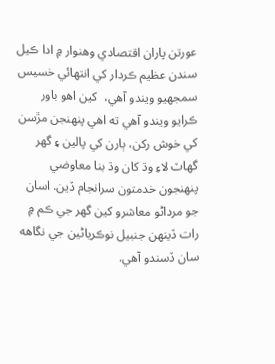عورتن پاران اقتصادي وهنوار ۾ ادا ڪيل سندن عظيم ڪردار کي انتهائي خسيس سمجھيو ويندو آهي،  کين اهو باور ڪرايو ويندو آهي ته اهي پنهنجن مڙسن کي خوش رکن، ٻارن کي پالين ۽ گھر گھاٽ لاءِ وڌ کان وڌ بنا معاوضي پنهنجون خدمتون سرانجام ڏين. اسان جو مرداڻو معاشرو کين گھر جي ڪم ۾ رات ڏينهن جنبيل نوڪرياڻين جي نگاهه سان ڏسندو آهي.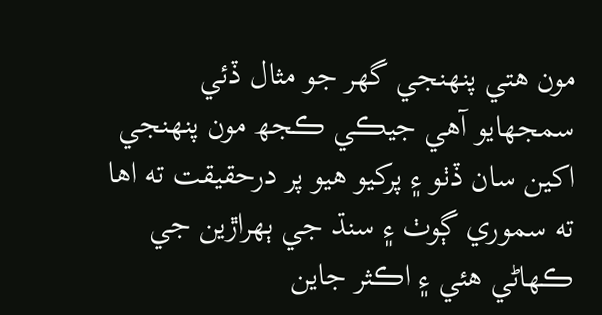مون هتي پنهنجي گهر جو مثال ڏئي سمجهايو آهي جيڪي ڪجھ مون پنهنجي اکين سان ڏٺو ۽ پرکيو هيو پر درحقيقت ته اها ته سموري ڳوٺ ۽ سنڌ جي ٻهراڙين جي ڪهاڻي هئي ۽ اڪثر جاين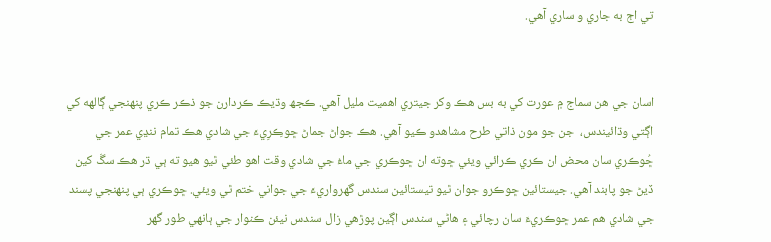تي اڄ به جاري و ساري آهي.


اسان جي هن سماج ۾ عورت کي به بس هڪ وکر جيتري اهميت مليل آهي. ڪجھ وڌيڪ ڪردارن جو ذڪر ڪري پنهنجي ڳالهه کي اڳتي وڌائيندس،  جن جو مون ذاتي طرح مشاهدو ڪيو آهي. هڪ جواڻ جماڻ ڇوڪِرِيءَ جي شادي هڪ تمام ننڍي عمر جي ڇُوڪري سان محض ان ڪري ڪرائي ويئي ڇوته ان ڇوڪري جي ماءُ جي شادي وقت اهو طئي ٿيو هيو ته ٻي ڌر هڪ سڱ کين ڏيڻ جو پابند آهي. جيستائين ڇوڪرو جوان ٿيو تيستائين سندس گھرواريءَ جي جواني ختم ٿي ويئي. ڇوڪري ٻي پنهنجي پسند جي شادي هم عمر ڇوڪريءَ سان رچائي ۽ هاڻي سندس اڳين پوڙهي زال سندس نيئن ڪنوار جي ٻانهي طور گھر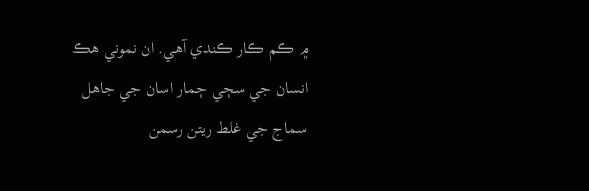۾ ڪم ڪار ڪندي آهي. ان نموني هڪ انسان جي سڄي ڄمار اسان جي جاهل سماج جي غلط ريتن رسمن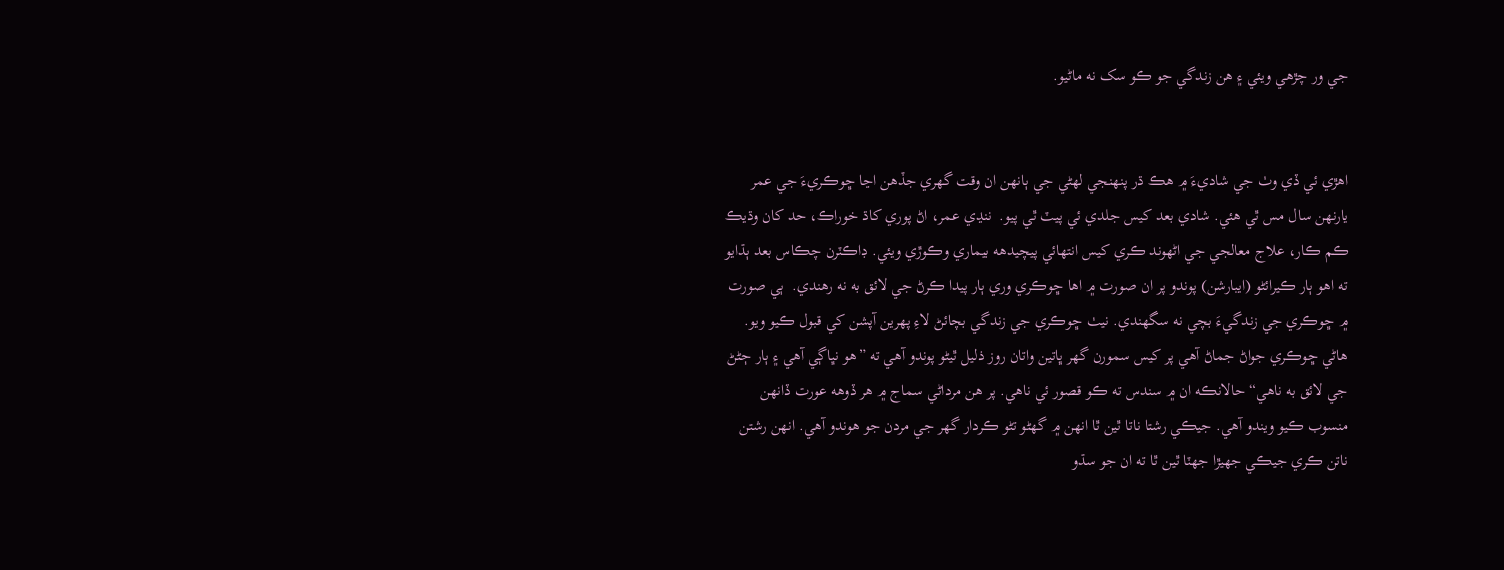جي ور چڙهي ويئي ۽ هن زندگي جو ڪو سک نه ماڻيو.


اهڙي ئي ڏي وٺ جي شاديءَ ۾ هڪ ڌر پنهنجي لهڻي جي ٻانهن ان وقت گھري جڏهن اڃا ڇوڪريءَ جي عمر يارنهن سال مس ٿي هئي. شادي بعد کيس جلدي ئي پيٽ ٿي پيو.  ننڍي عمر، اڻ پوري کاڌ خوراڪ، حد کان وڌيڪ ڪم ڪار، علاج معالجي جي اڻهوند ڪري کيس انتهائي پيچيدهه بيماري وڪوڙي ويئي. ڊاڪٽرن چڪاس بعد ٻڌايو ته اهو ٻار ڪيرائڻو (ايبارشن) پوندو پر ان صورت ۾ اها ڇوڪري وري ٻار پيدا ڪرڻ جي لائق به نه رهندي.  ٻي صورت ۾ ڇوڪري جي زندگيءَ بچي نه سگھندي. نيٺ ڇوڪري جي زندگي بچائڻ لاءِ پهرين آپشن کي قبول ڪيو ويو. هاڻي ڇوڪري جواڻ جماڻ آهي پر کيس سمورن گھر ڀاتين واتان روز ذليل ٿيڻو پوندو آهي ته ”هو نڀاڳي آهي ۽ ٻار ڄڻڻ جي لائق به ناهي“ حالانڪه ان ۾ سندس ته ڪو قصور ئي ناهي. پر هن مرداڻي سماج ۾ هر ڏوهه عورت ڏانهن منسوب ڪيو ويندو آهي. جيڪي رشتا ناتا ٿين ٿا انهن ۾ گھڻو تڻو ڪردار گھر جي مردن جو هوندو آهي. انهن رشتن ناتن ڪري جيڪي جھيڙا جهٽا ٿين ٿا ته ان جو سڌو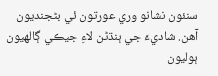سنئون نشانو وري عورتون ئي بڻجنديون آهن. شاديءَ جي ٻنڌڻن لاءِ جيڪي ڳالهيون ٻوليون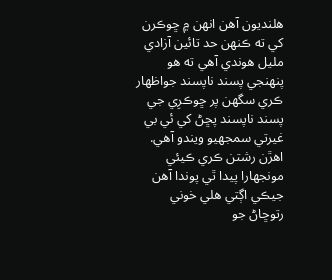هلنديون آهن انهن ۾ ڇوڪرن کي ته ڪنهن حد تائين آزادي مليل هوندي آهي ته هو پنهنجي پسند ناپسند جواظهار ڪري سگھن پر ڇوڪرِي جي پسند ناپسند پڇڻ کي ئي بي غيرتي سمجھيو ويندو آهي. اهڙن رشتن ڪري ڪيئي مونجھارا پيدا ٿي پوندا آهن جيڪي اڳتي هلي خوني رتوڇاڻ جو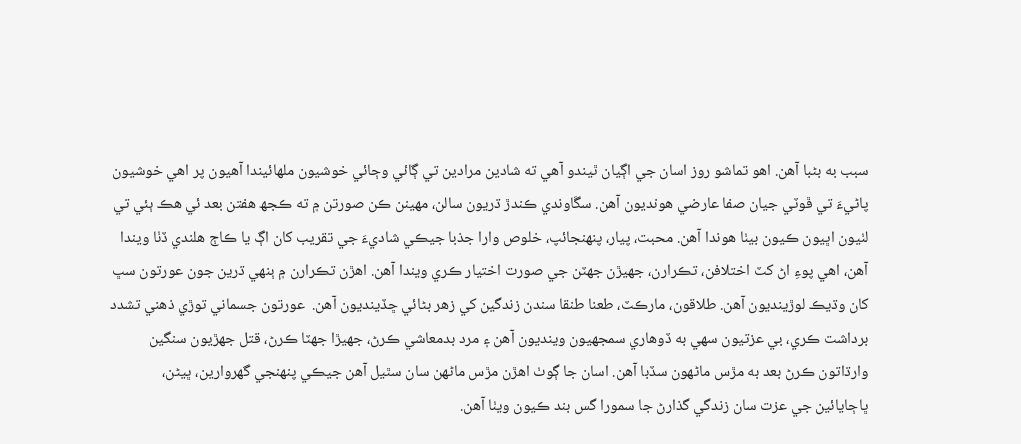سبب به بڻبا آهن. اهو تماشو روز اسان جي اڳيان ٿيندو آهي ته شادين مرادين تي ڳائي وڄائي خوشيون ملهائيندا آهيون پر اهي خوشيون پاڻيءَ تي ڦوٽي جيان صفا عارضي هونديون آهن. سڱاوندي ڪندڙ ڌريون سالن، مهينن ڪن صورتن ۾ ته ڪجھ هفتن بعد ئي هڪ ٻئي تي لٺيون اڀيون ڪيون بيٺا هوندا آهن. محبت، پيار، پنهنجائپ، خلوص وارا جذبا جيڪي شاديءَ جي تقريب کان اڳ يا ڪاڄ هلندي ڏٺا ويندا آهن، اهي پوءِ اڻ کٽ اختلافن، تڪرارن، جھيڙن جھٽن جي صورت اختيار ڪري ويندا آهن. اهڙن تڪرارن ۾ ٻنهي ڌرين جون عورتون سڀ کان وڌيڪ لوڙينديون آهن. طلاقون، مارڪٽ، طعنا طنقا سندن زندگين کي زهر بڻائي ڇڏينديون آهن.  عورتون جسماني توڙي ذهني تشدد برداشت ڪري، بي عزتيون سهي به ڏوهاري سمجھيون وينديون آهن ۽ مرد بدمعاشي ڪرڻ، جھيڙا جھٽا ڪرڻ، قتل جهڙيون سنگين وارڌاتون ڪرڻ بعد به مڙس ماڻهون سڏبا آهن. اسان جا ڳوٺ اهڙن مڙس ماڻهن سان سٿيل آهن جيڪي پنهنجي گھروارين، ڀيڻن، ڀاڄايائين جي عزت سان زندگي گذارڻ جا سمورا گس بند ڪيون ويٺا آهن.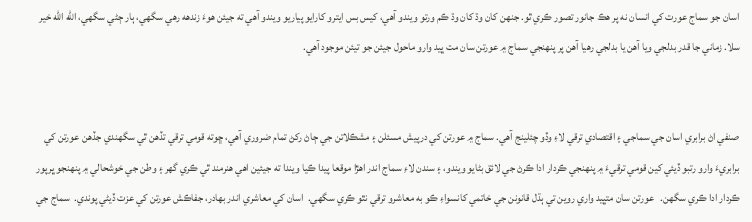اسان جو سماج عورت کي انسان نه پر هڪ جانور تصور ڪري ٿو. جنهن کان وڌ کان وڌ ڪم ورتو ويندو آهي، کيس بس ايترو کارايو پياريو ويندو آهي ته جيئن هوءَ زندهه رهي سگھي، ٻار ڄڻي سگھي، الله الله خير سلا. زماني جا قدر بدلجي ويا آهن يا بدلجي رهيا آهن پر پنهنجي سماج ۾ عورتن سان مت ڀيد وارو ماحول جيئن جو تيئن موجود آهي.


صنفي اڻ برابري اسان جي سماجي ۽ اقتصادي ترقي لاءِ وڏو چئلينج آهي. سماج ۾ عورتن کي درپيش مسئلن ۽ مشڪلاتن جي ڄاڻ رکڻ تمام ضروري آهي، ڇوته قومي ترقي تڏهن ٿي سگهندي جڏهن عورتن کي برابريءَ وارو رتبو ڏيئي کين قومي ترقيءَ ۾ پنهنجي ڪردار ادا ڪرڻ جي لائق بڻايو ويندو، ۽ سندن لاءِ سماج اندر اهڙا موقعا پيدا ڪيا ويندا ته جيئين اهي هنرمند ٿي ڪري گھر ۽ وطن جي خوشحالي ۾ پنهنجو ڀرپور ڪردار ادا ڪري سگھن.   عورتن سان متڀيد واري روين تي ٻڌل قانونن جي خاتمي کانسواءِ ڪو به معاشرو ترقي نٿو ڪري سگهي.  اسان کي معاشري اندر بهادر، جفاڪش عورتن کي عزت ڏيڻي پوندي.  سماج جي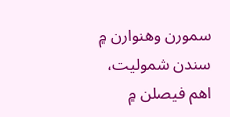سمورن وهنوارن ۾ سندن شموليت، اهم فيصلن ۾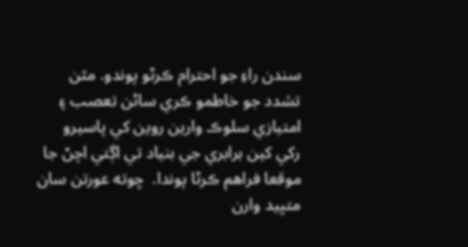سندن راءِ جو احترام ڪرڻو پوندو. مٿن تشدد جو خاطمو ڪري ساڻن تعصب ۽ امتيازي سلوڪ وارين روين کي پاسيرو رکي کين برابري جي بنياد تي اڳتي اچڻ جا موقعا فراهم ڪرڻا پوندا.  ڇوته عورتن سان متڀيد وارن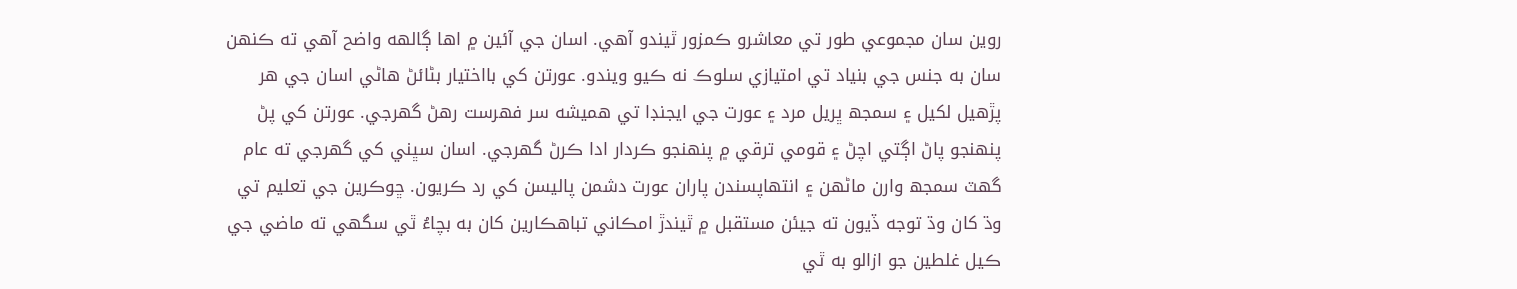روين سان مجموعي طور تي معاشرو ڪمزور ٿيندو آهي. اسان جي آئين ۾ اها ڳالهه واضح آهي ته ڪنهن سان به جنس جي بنياد تي امتيازي سلوڪ نه ڪيو ويندو. عورتن کي بااختيار بڻائڻ هاڻي اسان جي هر پڙهيل لکيل ۽ سمجھ ڀريل مرد ۽ عورت جي ايجنڊا تي هميشه سر فهرست رهڻ گھرجي. عورتن کي پڻ پنهنجو پاڻ اڳتي اچڻ ۽ قومي ترقي ۾ پنهنجو ڪردار ادا ڪرڻ گھرجي. اسان سڀني کي گھرجي ته عام گھٽ سمجھ وارن ماڻهن ۽ انتهاپسندن پاران عورت دشمن پاليسن کي رد ڪريون. ڇوڪرين جي تعليم تي وڌ کان وڌ توجه ڏيون ته جيئن مستقبل ۾ ٿيندڙ امڪاني تباهڪارين کان به بچاءُ ٿي سگھي ته ماضي جي ڪيل غلطين جو ازالو به ٿي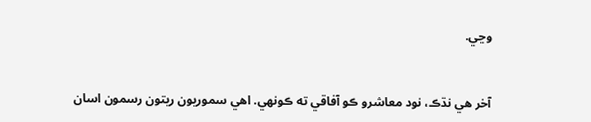وڃي.


آخر هي نڌڪ، نود معاشرو ڪو آفاقي ته ڪونهي. اهي سموريون ريتون رسمون اسان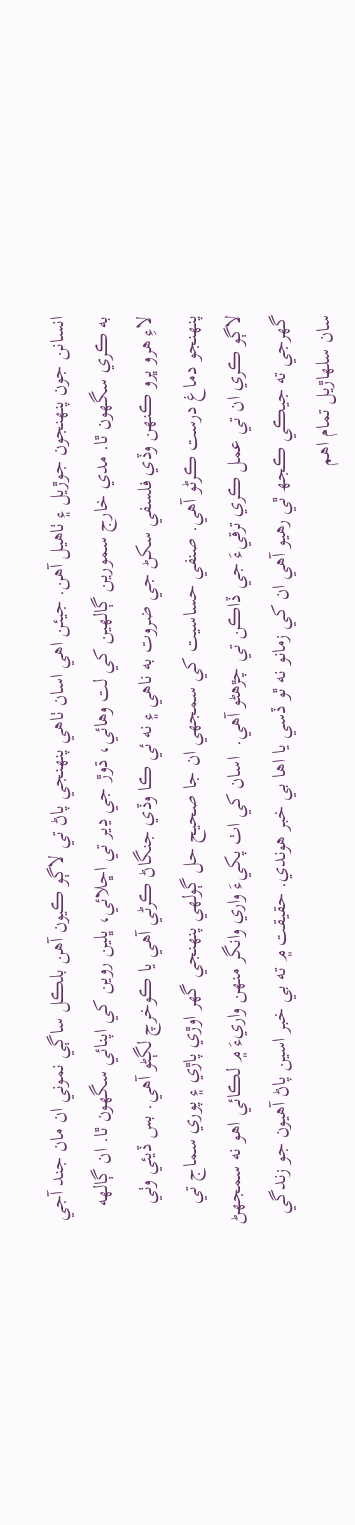انسانن جون پنهنجون جوڙيل ۽ ٺاهيل آهن. جيئن اهي اسان ٺاهي پنهنجي پاڻ تي لاڳو ڪيون آهن بلڪل ساڳي نموني ان مان جند آجي به ڪري سگھون ٿا. مدي خارج سمورين ڳالهين کي لت وهائي، ڌوڙ جي ڍير تي اڇلائي، ڀلين روين کي اپنائي سگھون ٿا. ان ڳالهه لاءِ هرو ڀرو ڪنهن وڏي فلسفي سکڻ جي ضروت به ناهي ۽ نه ئي ڪا وڏي جنگاڻ ڪرڻي آهي يا ڪوخرچ لڳڻو آهي. بس ڏيئي وٺي پنهنجو دماغ درست ڪرڻو آهي. صنفي حساسيت کي سمجھي ان جا صحيح حل ڳولهي پنهنجي گھر اوڙي پاڙي ۽ پوري سماج تي لاڳو ڪري ان تي عمل ڪري ترقيءَ جي ڏاڪن تي چڙهڻو آهي.  اسان کي اٺ پکيءَ واري وانگر منهن واريءَ ۾ لڪائي اهو نه سمجھڻ گھرجي ته جيڪي ڪجھ ٿي رهيو آهي ان کي زمانو نه ٿو ڏسي يا اها بي خبر هوندي. حقيقت ۾ ته بي خبر اسين پاڻ آهيون جو زندگي سان سلهاڙيل تمام اهم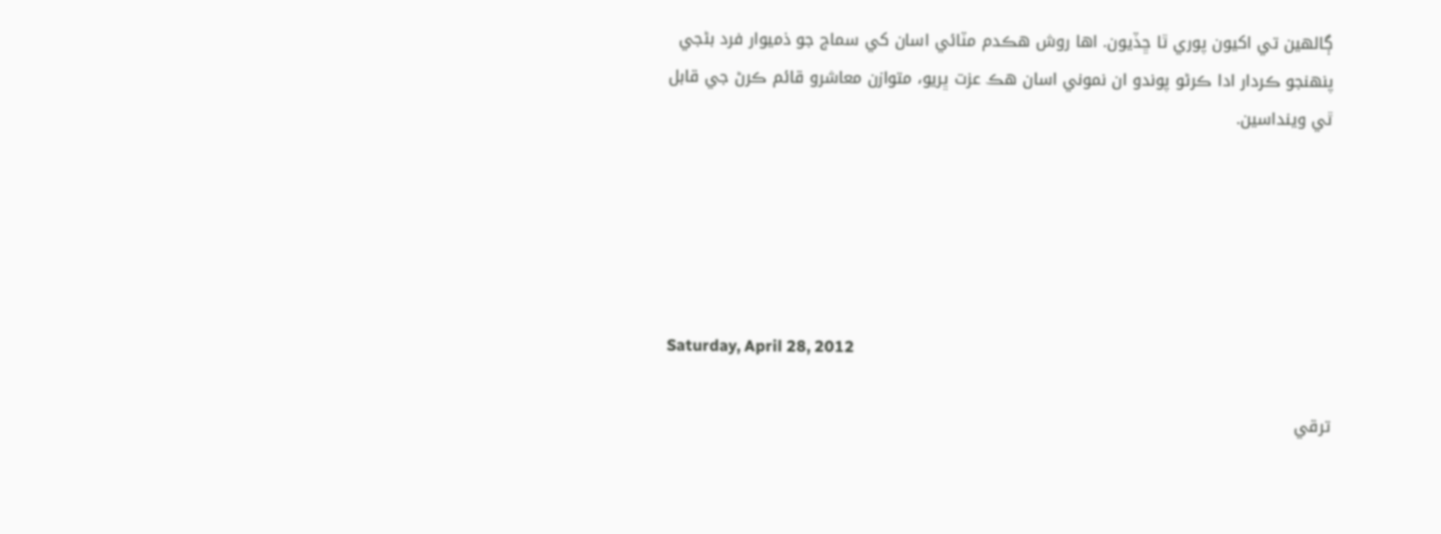ڳالهين تي اکيون پوري ٿا ڇڏيون. اها روش هڪدم مٽائي اسان کي سماج جو ذميوار فرد بڻجي پنهنجو ڪردار ادا ڪرڻو پوندو ان نموني اسان هڪ عزت ڀريو، متوازن معاشرو قائم ڪرڻ جي قابل ٿي وينداسين.





Saturday, April 28, 2012

ترقي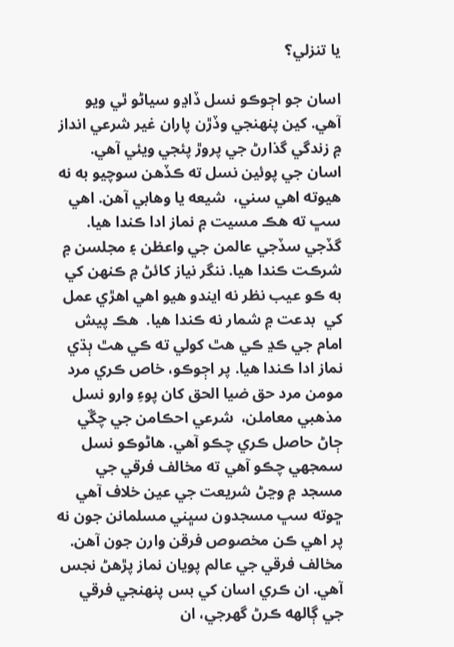يا تنزلي؟

اسان جو اڄوڪو نسل ڏاڍو سياڻو ٿي ويو آهي. کين پنهنجي وڏڙن پاران غير شرعي انداز ۾ زندگي گذارڻ جي پروڙ پئجي ويئي آهي. اسان جي پوئين نسل ته ڪڏهن سوچيو به نه هيوته اهي سني،  شيعه يا وهابي آهن. اهي سڀ ته هڪ مسيت ۾ نماز ادا ڪندا هيا.  گڏجي سڏجي عالمن جي واعظن ۽ مجلسن ۾ شرڪت ڪندا هيا. ننگر نياز کائڻ ۾ ڪنهن کي به ڪو عيب نظر نه ايندو هيو اهي اهڙي عمل کي  بدعت ۾ شمار نه ڪندا هيا.  هڪ پيش امام جي ڪڍ ڪي هٿ کولي ته ڪي هٿ ٻڌي نماز ادا ڪندا هيا. پر اڄوڪو، خاص ڪري مرد مومن مرد حق ضيا الحق کان پوءِ وارو نسل مذهبي معاملن،  شرعي احڪامن جي چڱي ڄاڻ حاصل ڪري چڪو آهي. هاڻوڪو نسل سمجهي چڪو آهي ته مخالف فرقي جي مسجد ۾ وڃڻ شريعت جي عين خلاف آهي ڇوته سڀ مسجدون سڀني مسلمانن جون نه پر اهي ڪن مخصوص فرقن وارن جون آهن.  مخالف فرقي جي عالم پويان نماز پڙهڻ نجس آهي. ان ڪري اسان کي بس پنهنجي فرقي جي ڳالهه ڪرڻ گھرجي، ان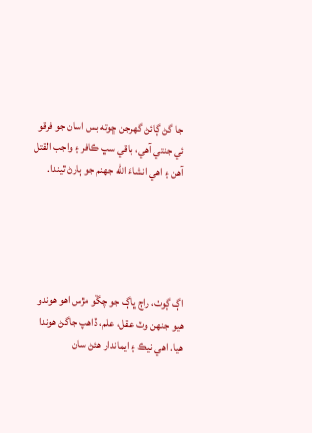جا گڻ ڳائڻ گھرجن ڇوته بس اسان جو فرقو ئي جنتي آهي، باقي سڀ ڪافر ۽ واجب القتل آهن ۽ اهي انشاءَ الله جهنم جو ٻارڻ ٿيندا.





اڳ ڳوٺ، راڄ ڀاڳ جو چڱو مڙس اهو هوندو هيو جنهن وٽ عقل، علم، ڏاهپ جاگڻ هوندا هيا. اهي نيڪ ۽ ايماندار هئڻ سان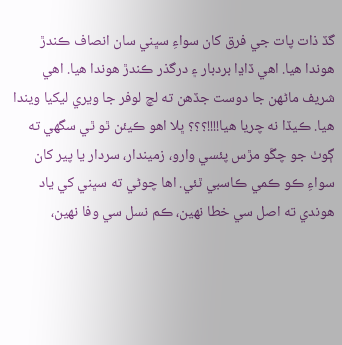گڏ ذات پات جي فرق کان سواءِ سڀني سان انصاف ڪندڙ هوندا هيا. اهي ڏاڍا بردبار ۽ درگذر ڪندڙ هوندا هيا. اهي شريف ماڻهن جا دوست جڏهن ته لچ لوفر جا ويري ليکيا ويندا هيا. ڪيڏا نه چريا هيا!!!!؟؟؟ ڀلا اهو ڪيئن ٿو ٿي سگھي ته ڳوٺ جو چڱو مڙس پئسي وارو، زميندار، سردار يا پير کان سواءِ ڪو ڪمي ڪاسبي ٿئي. اها چوڻي ته سڀني کي ياد هوندي ته اصل سي خطا نهين، ڪم نسل سي وفا نهين،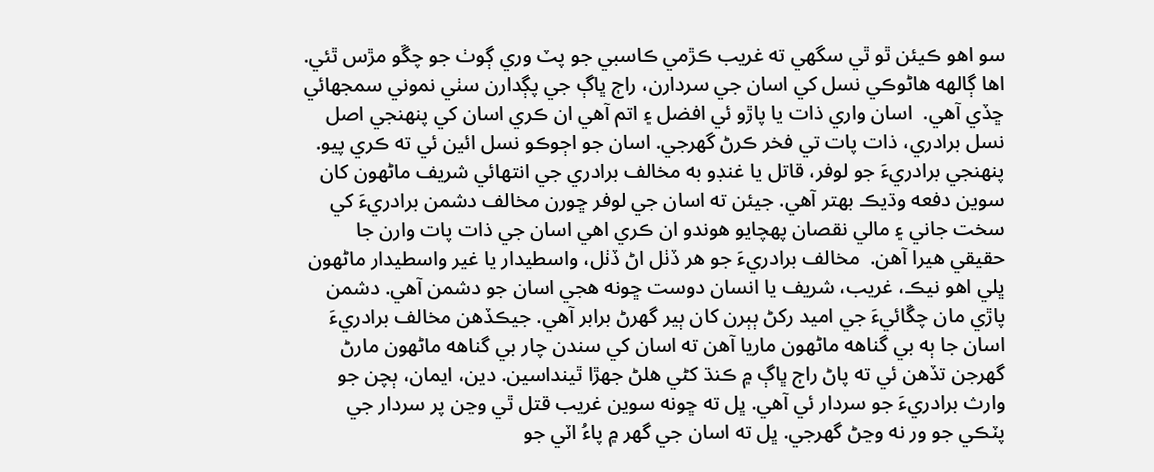سو اهو ڪيئن ٿو ٿي سگھي ته غريب ڪڙمي ڪاسبي جو پٽ وري ڳوٺ جو چڱو مڙس ٿئي. اها ڳالهه هاڻوڪي نسل کي اسان جي سردارن، راڄ ڀاڳ جي پڳدارن سٺي نموني سمجهائي ڇڏي آهي.  اسان واري ذات يا پاڙو ئي افضل ۽ اتم آهي ان ڪري اسان کي پنهنجي اصل نسل برادري، ذات پات تي فخر ڪرڻ گھرجي. اسان جو اڄوڪو نسل ائين ئي ته ڪري پيو.  پنهنجي برادريءَ جو لوفر، قاتل يا غنڊو به مخالف برادري جي انتهائي شريف ماڻهون کان سوين دفعه وڌيڪ بهتر آهي. جيئن ته اسان جي لوفر ڇورن مخالف دشمن برادريءَ کي سخت جاني ۽ مالي نقصان پهچايو هوندو ان ڪري اهي اسان جي ذات پات وارن جا حقيقي هيرا آهن.  مخالف برادريءَ جو هر ڏٺل اڻ ڏٺل، واسطيدار يا غير واسطيدار ماڻهون ڀلي اهو نيڪ، غريب، شريف يا انسان دوست ڇونه هجي اسان جو دشمن آهي. دشمن پاڙي مان چڱائيءَ جي اميد رکڻ ٻٻرن کان ٻير گھرڻ برابر آهي. جيڪڏهن مخالف برادريءَ اسان جا ٻه بي گناهه ماڻهون ماريا آهن ته اسان کي سندن چار بي گناهه ماڻهون مارڻ گھرجن تڏهن ئي ته پاڻ راڄ ڀاڳ ۾ ڪنڌ کڻي هلڻ جهڙا ٿينداسين. دين، ايمان، ٻچن جو وارث برادريءَ جو سردار ئي آهي. ڀل ته ڇونه سوين غريب قتل ٿي وڃن پر سردار جي پٽڪي جو ور نه وڃڻ گھرجي. ڀل ته اسان جي گھر ۾ پاءُ اٽي جو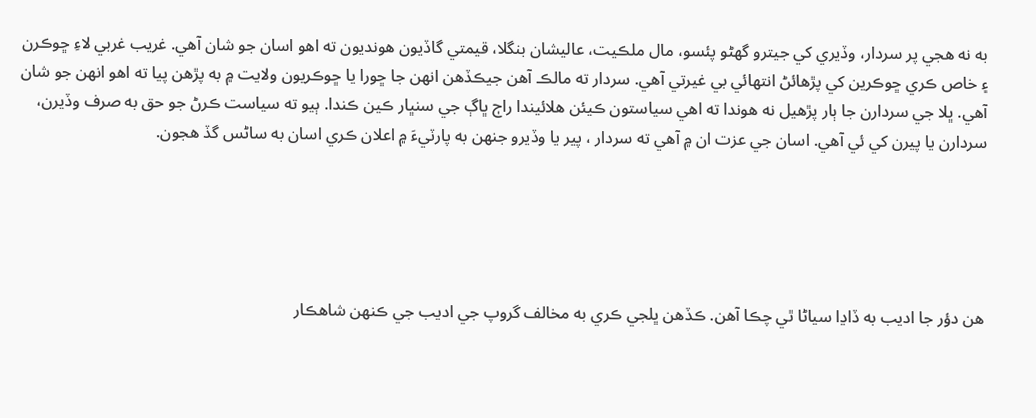به نه هجي پر سردار، وڏيري کي جيترو گھڻو پئسو، مال ملڪيت، عاليشان بنگلا، قيمتي گاڏيون هونديون ته اهو اسان جو شان آهي. غريب غربي لاءِ ڇوڪرن ۽ خاص ڪري ڇوڪرين کي پڙهائڻ انتهائي بي غيرتي آهي. سردار ته مالڪ آهن جيڪڏهن انهن جا ڇورا يا ڇوڪريون ولايت ۾ به پڙهن پيا ته اهو انهن جو شان آهي. ڀلا جي سردارن جا ٻار پڙهيل نه هوندا ته اهي سياستون ڪيئن هلائيندا راڄ ڀاڳ جي سنڀار ڪين ڪندا. ٻيو ته سياست ڪرڻ جو حق به صرف وڏيرن، سردارن يا پيرن کي ئي آهي. اسان جي عزت ان ۾ آهي ته سردار ، پير يا وڏيرو جنهن به پارٽيءَ ۾ اعلان ڪري اسان به ساڻس گڏ هجون.





هن دؤر جا اديب به ڏاڍا سياڻا ٿي چڪا آهن. ڪڏهن ڀلجي ڪري به مخالف گروپ جي اديب جي ڪنهن شاهڪار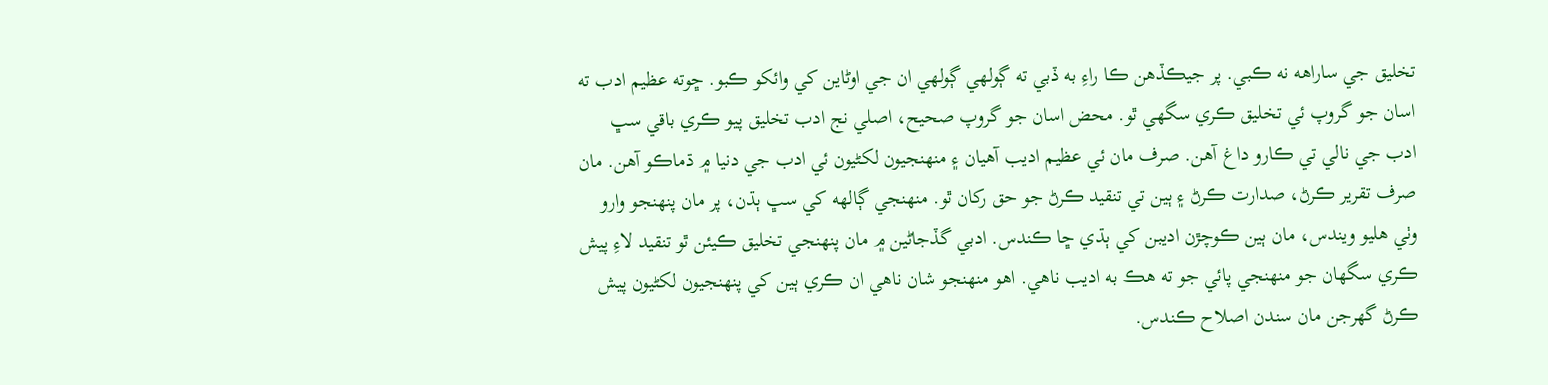تخليق جي ساراهه نه ڪبي. پر جيڪڏهن ڪا راءِ به ڏبي ته ڳولهي ڳولهي ان جي اوڻاين کي وائکو ڪبو. ڇوته عظيم ادب ته اسان جو گروپ ئي تخليق ڪري سگھي ٿو. محض اسان جو گروپ صحيح، اصلي نج ادب تخليق پيو ڪري باقي سڀ ادب جي نالي تي ڪارو داغ آهن. صرف مان ئي عظيم اديب آهيان ۽ منهنجيون لکڻيون ئي ادب جي دنيا ۾ ڌماڪو آهن. مان صرف تقرير ڪرڻ، صدارت ڪرڻ ۽ ٻين تي تنقيد ڪرڻ جو حق رکان ٿو. منهنجي ڳالهه کي سڀ ٻڌن، پر مان پنهنجو وارو وٺي هليو ويندس، مان ٻين ڪوچڙن اديبن کي ٻڌي ڇا ڪندس. ادبي گڏجاڻين ۾ مان پنهنجي تخليق ڪيئن ٿو تنقيد لاءِ پيش ڪري سگھان جو منهنجي پائي جو ته هڪ به اديب ناهي. اهو منهنجو شان ناهي ان ڪري ٻين کي پنهنجيون لکڻيون پيش ڪرڻ گھرجن مان سندن اصلاح ڪندس.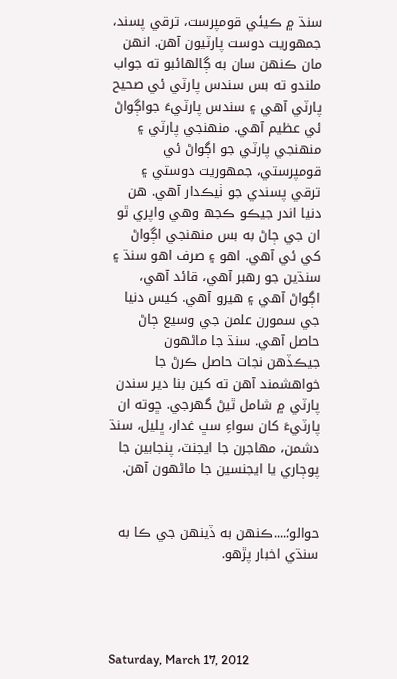سنڌ ۾ ڪيئي قومپرست، ترقي پسند، جمهوريت دوست پارٽيون آهن. انهن مان ڪنهن سان به ڳالهائبو ته جواب ملندو ته بس سندس پارٽي ئي صحيح پارٽي آهي ۽ سندس پارٽيءَ جواڳواڻ ئي عظيم آهي. منهنجي پارٽي ۽ منهنجي پارٽي جو اڳواڻ ئي قومپرستي، جمهوريت دوستي ۽ ترقي پسندي جو ٺيڪدار آهي. هن دنيا اندر جيڪو ڪجھ وهي واپري ٿو ان جي ڄاڻ به بس منهنجي اڳواڻ کي ئي آهي. اهو ۽ صرف اهو سنڌ ۽ سنڌين جو رهبر آهي، قائد آهي، اڳواڻ آهي ۽ هيرو آهي. کيس دنيا جي سمورن علمن جي وسيع ڄاڻ حاصل آهي. سنڌ جا ماڻهون جيڪڏهن نجات حاصل ڪرڻ جا خواهشمند آهن ته کين بنا دير سندن پارٽي ۾ شامل ٿيڻ گھرجي. ڇوته ان پارٽيءَ کان سواءِ سڀ غدار، ڀليل، سنڌ دشمن، مهاجرن جا ايجنٽ، پنجابين جا پوڄاري يا ايجنسين جا ماڻهون آهن.


حوالو؛....ڪنهن به ڏينهن جي ڪا به سنڌي اخبار پڙهو.




Saturday, March 17, 2012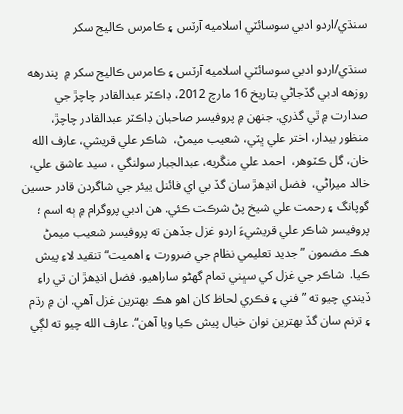سنڌي/اردو ادبي سوسائٽي اسلاميه آرٽس ۽ ڪامرس ڪاليج سکر

سنڌي/اردو ادبي سوسائٽي اسلاميه آرٽس ۽ ڪامرس ڪاليج سکر ۾  پندرهه روزهه ادبي گڏجاڻي بتاريخ 16 مارچ 2012، ڊاڪٽر عبدالقادر چاچڙ جي صدارت ۾ ٿي گذري. جنهن ۾ پروفيسر صاحبان ڊاڪٽر عبدالقادر چاچڙ، منظور بيدار، اختر علي ڀٽي، شعيب ميمڻ،  شاڪر علي قريشي، عارف الله خان، گل ڪٽوهر،  احمد علي منڱريه، عبدالجبار سولنگي ، سيد عاشق علي، خالد ميراڻي،  فضل انڍهڙ سان گڏ بي اي فائنل ييئر جي شاگردن قادر حسين گوپانگ ۽ رحمت علي شيخ پڻ شرڪت ڪئي. هن ادبي پروگرام ۾ ٻه اسم ؛ پروفيسر شاڪر علي قريشيءَ اردو غزل جڏهن ته پروفيسر شعيب ميمڻ هڪ مضمون ”جديد تعليمي نظام جي ضرورت ۽ اهميت“ تنقيد لاءِ پيش ڪيا.  شاڪر جي غزل کي سڀني تمام گھڻو ساراهيو. فضل انڍهڙ ان تي راءِ ڏيندي چيو ته ”فني ۽ فڪري لحاظ کان اهو هڪ بهترين غزل آهي. ان ۾ رڌم ۽ ترنم سان گڏ بهترين نوان خيال پيش ڪيا ويا آهن“. عارف الله چيو ته لڳي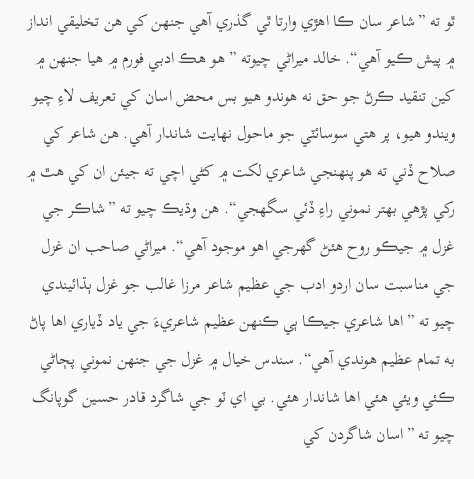ٿو ته ”شاعر سان ڪا اهڙي وارتا ٿي گذري آهي جنهن کي هن تخليقي انداز ۾ پيش ڪيو آهي“. خالد ميراڻي چيوته ”هو هڪ ادبي فورم ۾ هيا جنهن ۾ کين تنقيد ڪرڻ جو حق نه هوندو هيو بس محض اسان کي تعريف لاءِ چيو ويندو هيو، پر هتي سوسائٽي جو ماحول نهايت شاندار آهي. هن شاعر کي صلاح ڏني ته هو پنهنجي شاعري لکت ۾ کڻي اچي ته جيئن ان کي هٿ ۾ رکي پڙهي بهتر نموني راءِ ڏئي سگھجي“. هن وڌيڪ چيو ته ”شاڪر جي غزل ۾ جيڪو روح هئڻ گھرجي اهو موجود آهي“. ميراڻي صاحب ان غزل جي مناسبت سان اردو ادب جي عظيم شاعر مرزا غالب جو غزل ٻڌائيندي چيو ته ”اها شاعري جيڪا ٻي ڪنهن عظيم شاعريءَ جي ياد ڏياري اها پاڻ به تمام عظيم هوندي آهي“. سندس خيال ۾ غزل جي جنهن نموني پڄاڻي ڪئي ويئي هئي اها شاندار هئي. بي اي ٽو جي شاگرد قادر حسين گوپانگ چيو ته ”اسان شاگردن کي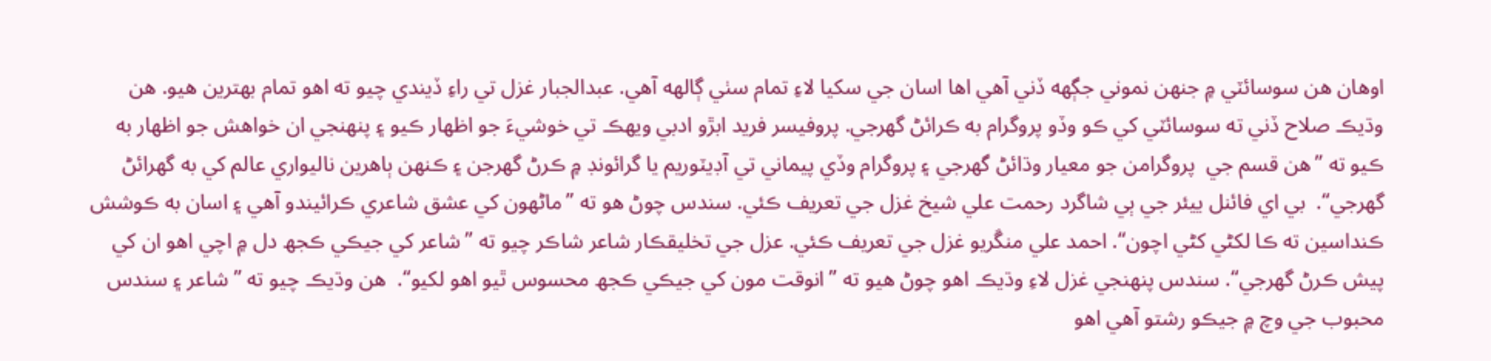اوهان هن سوسائٽي ۾ جنهن نموني جڳهه ڏني آهي اها اسان جي سکيا لاءِ تمام سٺي ڳالهه آهي. عبدالجبار غزل تي راءِ ڏيندي چيو ته اهو تمام بهترين هيو. هن وڌيڪ صلاح ڏني ته سوسائٽي کي ڪو وڏو پروگرام به ڪرائڻ گھرجي. پروفيسر فريد ابڙو ادبي ويهڪ تي خوشيءَ جو اظهار ڪيو ۽ پنهنجي ان خواهش جو اظهار به ڪيو ته ”هن قسم جي  پروگرامن جو معيار وڌائڻ گھرجي ۽ پروگرام وڏي پيماني تي آڊيٽوريم يا گرائونڊ ۾ ڪرڻ گھرجن ۽ ڪنهن ٻاهرين ناليواري عالم کي به گھرائڻ گھرجي“.  بي اي فائنل ييئر جي ٻي شاگرد رحمت علي شيخ غزل جي تعريف ڪئي. سندس چوڻ هو ته ”ماڻهون کي عشق شاعري ڪرائيندو آهي ۽ اسان به ڪوشش ڪنداسين ته ڪا لکڻي کڻي اچون“. احمد علي منڱريو غزل جي تعريف ڪئي. عزل جي تخليقڪار شاعر شاڪر چيو ته ”شاعر کي جيڪي ڪجھ دل ۾ اچي اهو ان کي پيش ڪرڻ گھرجي“. سندس پنهنجي غزل لاءِ وڌيڪ اهو چوڻ هيو ته ”انوقت مون کي جيڪي ڪجھ محسوس ٿيو اهو لکيو“.  هن وڌيڪ چيو ته ” شاعر ۽ سندس محبوب جي وچ ۾ جيڪو رشتو آهي اهو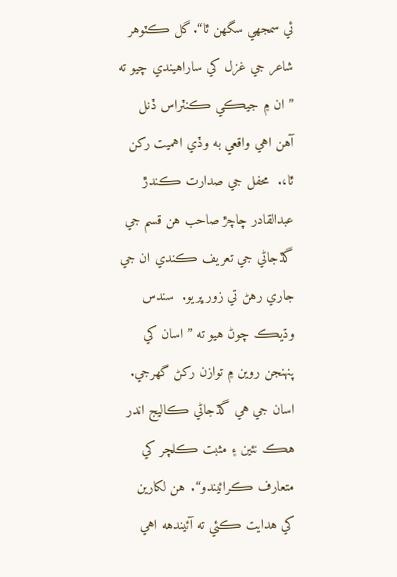ئي سمجھي سگھن ٿا“. گل ڪٽوهر شاعر جي غزل کي ساراهيندي چيو ته ”ان ۾ جيڪي ڪنٽراس ڏنل آهن اهي واقعي به وڏي اهميت رکن ٿا،.  محفل جي صدارت ڪندڙ عبدالقادر چاچڙ صاحب هن قسم جي گڏجاڻي جي تعريف ڪندي ان جي جاري رهڻ تي زور ڀريو.  سندس وڌيڪ چوڻ هيو ته ”اسان کي پنهنجن روين ۾ توازن رکڻ گھرجي. اسان جي هي گڏجاڻي ڪاليج اندر هڪ نئين ۽ مثبت ڪلچر کي متعارف ڪرائيندو“.  هن لکارين کي هدايت ڪئي ته آئيندهه اهي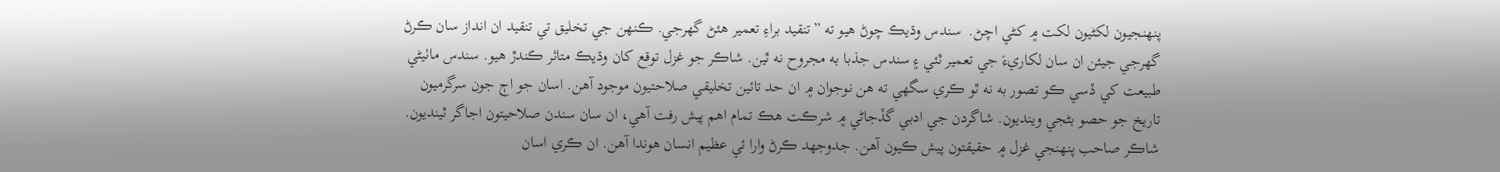پنهنجيون لکڻيون لکت ۾ کڻي اچڻ.  سندس وڌيڪ چوڻ هيو ته ”تنقيد براءِ تعمير هئڻ گھرجي. ڪنهن جي تخليق تي تنقيد ان انداز سان ڪرڻ گهرجي جيئن ان سان لکاريءَ جي تعمير ٿئي ۽ سندس جذبا به مجروح نه ٿين. شاڪر جو غزل توقع کان وڌيڪ متاثر ڪندڙ هيو. سندس ماٺيڻي طبيعت کي ڏسي ڪو تصور به نه ٿو ڪري سگھي ته هن نوجوان ۾ ان حد تائين تخليقي صلاحتيون موجود آهن. اسان جو اڄ جون سرگرميون تاريخ جو حصو بڻجي وينديون. شاگردن جي ادبي گڏجاڻي ۾ شرڪت هڪ تمام اهم پيش رفت آهي، ان سان سندن صلاحيتون اجاگر ٿينديون. شاڪر صاحب پنهنجي غزل ۾ حقيقتون پيش ڪيون آهن. جدوجهد ڪرڻ وارا ئي عظيم انسان هوندا آهن. ان ڪري اسان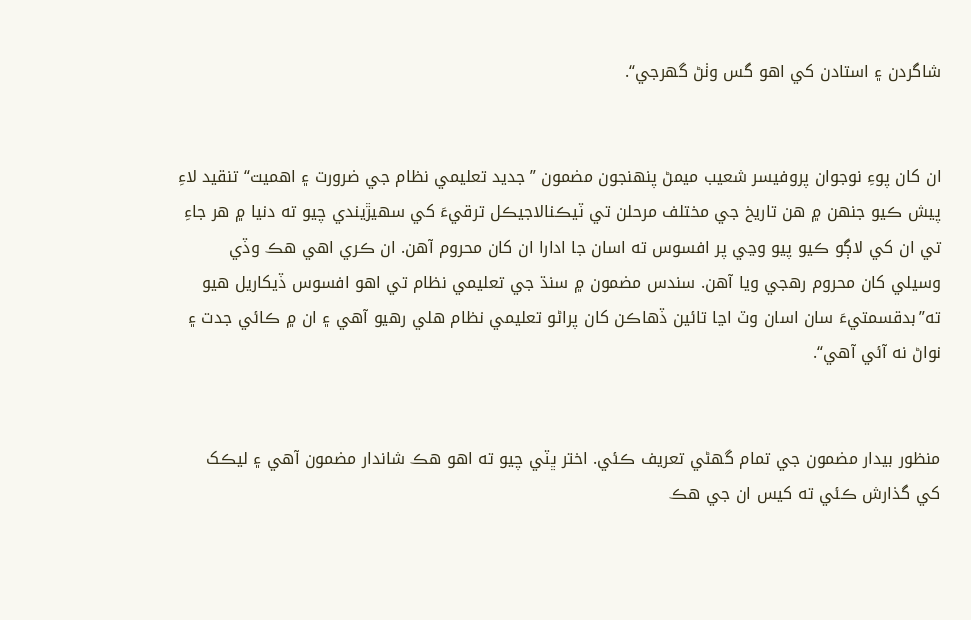شاگردن ۽ استادن کي اهو گس وٺڻ گھرجي“.


ان کان پوءِ نوجوان پروفيسر شعيب ميمڻ پنهنجون مضمون ”جديد تعليمي نظام جي ضرورت ۽ اهميت“ تنقيد لاءِ پيش ڪيو جنهن ۾ هن تاريخ جي مختلف مرحلن تي ٽيڪنالاجيڪل ترقيءَ کي سهيڙيندي چيو ته دنيا ۾ هر جاءِ تي ان کي لاڳو ڪيو پيو وڃي پر افسوس ته اسان جا ادارا ان کان محروم آهن. ان ڪري اهي هڪ وڏي وسيلي کان محروم رهجي ويا آهن. سندس مضمون ۾ سنڌ جي تعليمي نظام تي اهو افسوس ڏيکاريل هيو ته”بدقسمتيءَ سان اسان وٽ اڃا تائين ڏهاڪن کان پراڻو تعليمي نظام هلي رهيو آهي ۽ ان ۾ ڪائي جدت ۽ نواڻ نه آئي آهي“.


منظور بيدار مضمون جي تمام گھڻي تعريف ڪئي. اختر ڀٽي چيو ته اهو هڪ شاندار مضمون آهي ۽ ليڪک کي گذارش ڪئي ته کيس ان جي هڪ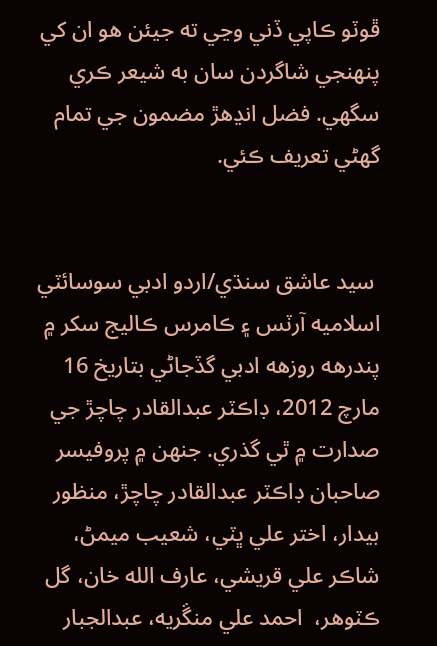ڦوٽو ڪاپي ڏني وڃي ته جيئن هو ان کي پنهنجي شاگردن سان به شيعر ڪري سگھي. فضل انڍهڙ مضمون جي تمام گھڻي تعريف ڪئي.


 سيد عاشق سنڌي/اردو ادبي سوسائٽي اسلاميه آرٽس ۽ ڪامرس ڪاليج سکر ۾  پندرهه روزهه ادبي گڏجاڻي بتاريخ 16 مارچ 2012، ڊاڪٽر عبدالقادر چاچڙ جي صدارت ۾ ٿي گذري. جنهن ۾ پروفيسر صاحبان ڊاڪٽر عبدالقادر چاچڙ، منظور بيدار، اختر علي ڀٽي، شعيب ميمڻ،  شاڪر علي قريشي، عارف الله خان، گل ڪٽوهر،  احمد علي منڱريه، عبدالجبار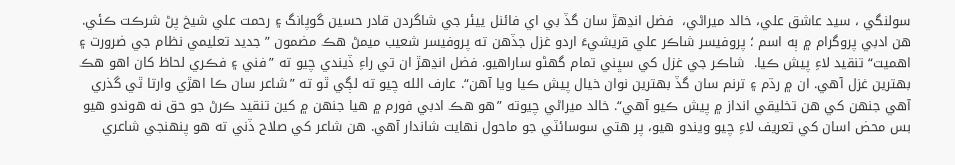سولنگي ، سيد عاشق علي، خالد ميراڻي،  فضل انڍهڙ سان گڏ بي اي فائنل ييئر جي شاگردن قادر حسين گوپانگ ۽ رحمت علي شيخ پڻ شرڪت ڪئي. هن ادبي پروگرام ۾ ٻه اسم ؛ پروفيسر شاڪر علي قريشيءَ اردو غزل جڏهن ته پروفيسر شعيب ميمڻ هڪ مضمون ”جديد تعليمي نظام جي ضرورت ۽ اهميت“ تنقيد لاءِ پيش ڪيا.  شاڪر جي غزل کي سڀني تمام گھڻو ساراهيو. فضل انڍهڙ ان تي راءِ ڏيندي چيو ته ”فني ۽ فڪري لحاظ کان اهو هڪ بهترين غزل آهي. ان ۾ رڌم ۽ ترنم سان گڏ بهترين نوان خيال پيش ڪيا ويا آهن“. عارف الله چيو ته لڳي ٿو ته ”شاعر سان ڪا اهڙي وارتا ٿي گذري آهي جنهن کي هن تخليقي انداز ۾ پيش ڪيو آهي“. خالد ميراڻي چيوته ”هو هڪ ادبي فورم ۾ هيا جنهن ۾ کين تنقيد ڪرڻ جو حق نه هوندو هيو بس محض اسان کي تعريف لاءِ چيو ويندو هيو، پر هتي سوسائٽي جو ماحول نهايت شاندار آهي. هن شاعر کي صلاح ڏني ته هو پنهنجي شاعري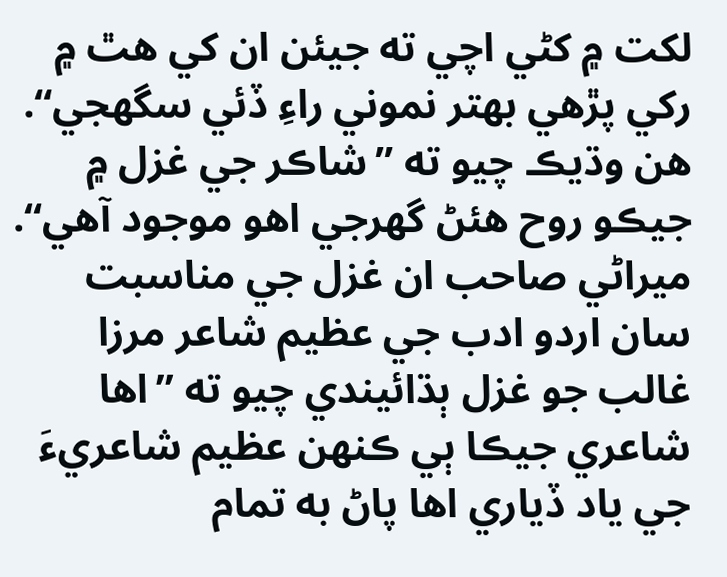لکت ۾ کڻي اچي ته جيئن ان کي هٿ ۾ رکي پڙهي بهتر نموني راءِ ڏئي سگھجي“. هن وڌيڪ چيو ته ”شاڪر جي غزل ۾ جيڪو روح هئڻ گھرجي اهو موجود آهي“. ميراڻي صاحب ان غزل جي مناسبت سان اردو ادب جي عظيم شاعر مرزا غالب جو غزل ٻڌائيندي چيو ته ”اها شاعري جيڪا ٻي ڪنهن عظيم شاعريءَ جي ياد ڏياري اها پاڻ به تمام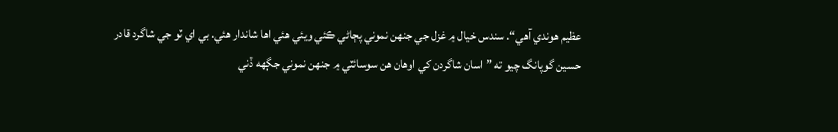عظيم هوندي آهي“. سندس خيال ۾ غزل جي جنهن نموني پڄاڻي ڪئي ويئي هئي اها شاندار هئي. بي اي ٽو جي شاگرد قادر حسين گوپانگ چيو ته ”اسان شاگردن کي اوهان هن سوسائٽي ۾ جنهن نموني جڳهه ڏني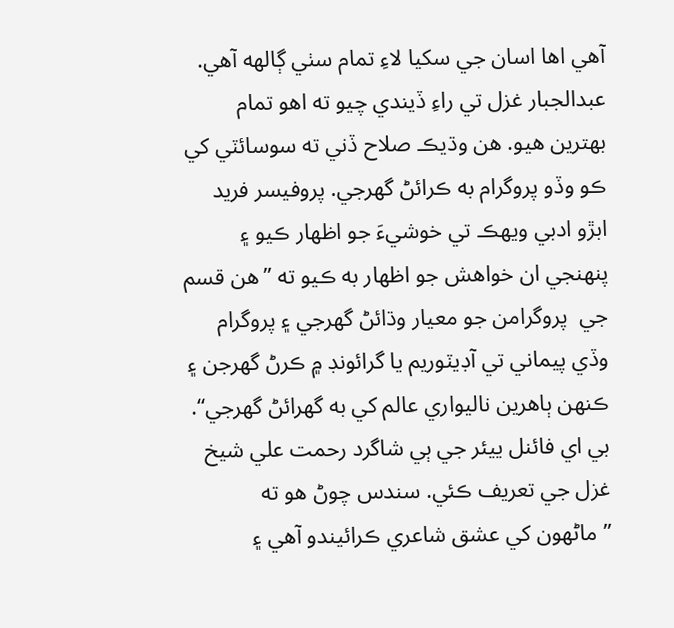آهي اها اسان جي سکيا لاءِ تمام سٺي ڳالهه آهي. عبدالجبار غزل تي راءِ ڏيندي چيو ته اهو تمام بهترين هيو. هن وڌيڪ صلاح ڏني ته سوسائٽي کي ڪو وڏو پروگرام به ڪرائڻ گھرجي. پروفيسر فريد ابڙو ادبي ويهڪ تي خوشيءَ جو اظهار ڪيو ۽ پنهنجي ان خواهش جو اظهار به ڪيو ته ”هن قسم جي  پروگرامن جو معيار وڌائڻ گھرجي ۽ پروگرام وڏي پيماني تي آڊيٽوريم يا گرائونڊ ۾ ڪرڻ گھرجن ۽ ڪنهن ٻاهرين ناليواري عالم کي به گھرائڻ گھرجي“.  بي اي فائنل ييئر جي ٻي شاگرد رحمت علي شيخ غزل جي تعريف ڪئي. سندس چوڻ هو ته ”ماڻهون کي عشق شاعري ڪرائيندو آهي ۽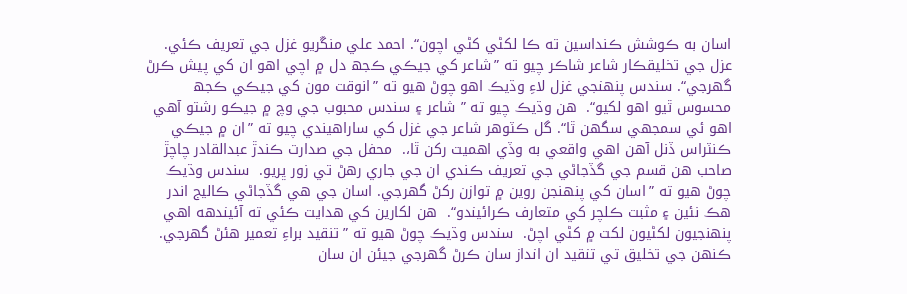اسان به ڪوشش ڪنداسين ته ڪا لکڻي کڻي اچون“. احمد علي منڱريو غزل جي تعريف ڪئي. عزل جي تخليقڪار شاعر شاڪر چيو ته ”شاعر کي جيڪي ڪجھ دل ۾ اچي اهو ان کي پيش ڪرڻ گھرجي“. سندس پنهنجي غزل لاءِ وڌيڪ اهو چوڻ هيو ته ”انوقت مون کي جيڪي ڪجھ محسوس ٿيو اهو لکيو“.  هن وڌيڪ چيو ته ” شاعر ۽ سندس محبوب جي وچ ۾ جيڪو رشتو آهي اهو ئي سمجھي سگھن ٿا“. گل ڪٽوهر شاعر جي غزل کي ساراهيندي چيو ته ”ان ۾ جيڪي ڪنٽراس ڏنل آهن اهي واقعي به وڏي اهميت رکن ٿا،.  محفل جي صدارت ڪندڙ عبدالقادر چاچڙ صاحب هن قسم جي گڏجاڻي جي تعريف ڪندي ان جي جاري رهڻ تي زور ڀريو.  سندس وڌيڪ چوڻ هيو ته ”اسان کي پنهنجن روين ۾ توازن رکڻ گھرجي. اسان جي هي گڏجاڻي ڪاليج اندر هڪ نئين ۽ مثبت ڪلچر کي متعارف ڪرائيندو“.  هن لکارين کي هدايت ڪئي ته آئيندهه اهي پنهنجيون لکڻيون لکت ۾ کڻي اچڻ.  سندس وڌيڪ چوڻ هيو ته ”تنقيد براءِ تعمير هئڻ گھرجي. ڪنهن جي تخليق تي تنقيد ان انداز سان ڪرڻ گهرجي جيئن ان سان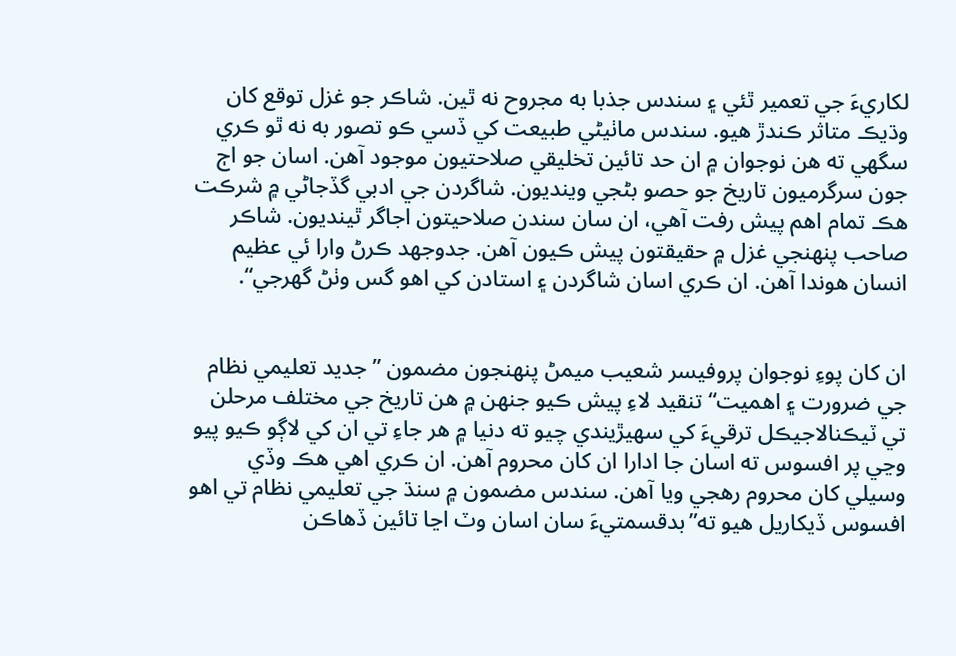لکاريءَ جي تعمير ٿئي ۽ سندس جذبا به مجروح نه ٿين. شاڪر جو غزل توقع کان وڌيڪ متاثر ڪندڙ هيو. سندس ماٺيڻي طبيعت کي ڏسي ڪو تصور به نه ٿو ڪري سگھي ته هن نوجوان ۾ ان حد تائين تخليقي صلاحتيون موجود آهن. اسان جو اڄ جون سرگرميون تاريخ جو حصو بڻجي وينديون. شاگردن جي ادبي گڏجاڻي ۾ شرڪت هڪ تمام اهم پيش رفت آهي، ان سان سندن صلاحيتون اجاگر ٿينديون. شاڪر صاحب پنهنجي غزل ۾ حقيقتون پيش ڪيون آهن. جدوجهد ڪرڻ وارا ئي عظيم انسان هوندا آهن. ان ڪري اسان شاگردن ۽ استادن کي اهو گس وٺڻ گھرجي“.


ان کان پوءِ نوجوان پروفيسر شعيب ميمڻ پنهنجون مضمون ”جديد تعليمي نظام جي ضرورت ۽ اهميت“ تنقيد لاءِ پيش ڪيو جنهن ۾ هن تاريخ جي مختلف مرحلن تي ٽيڪنالاجيڪل ترقيءَ کي سهيڙيندي چيو ته دنيا ۾ هر جاءِ تي ان کي لاڳو ڪيو پيو وڃي پر افسوس ته اسان جا ادارا ان کان محروم آهن. ان ڪري اهي هڪ وڏي وسيلي کان محروم رهجي ويا آهن. سندس مضمون ۾ سنڌ جي تعليمي نظام تي اهو افسوس ڏيکاريل هيو ته”بدقسمتيءَ سان اسان وٽ اڃا تائين ڏهاڪن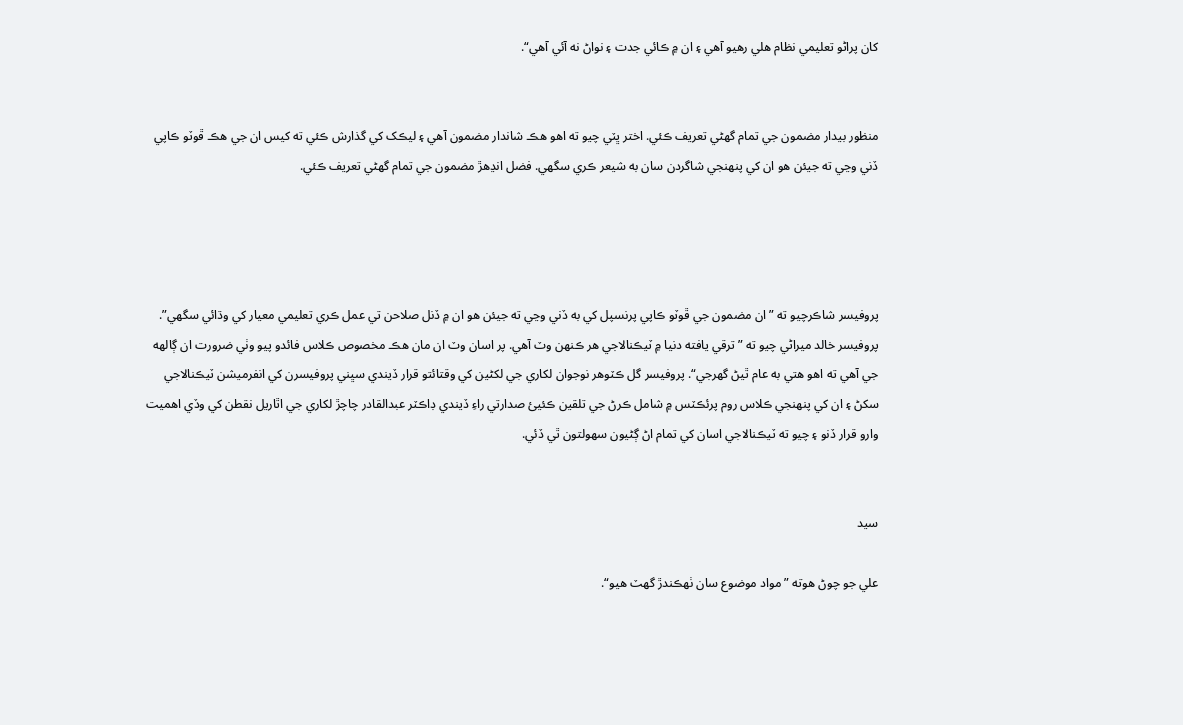کان پراڻو تعليمي نظام هلي رهيو آهي ۽ ان ۾ ڪائي جدت ۽ نواڻ نه آئي آهي“.


منظور بيدار مضمون جي تمام گھڻي تعريف ڪئي. اختر ڀٽي چيو ته اهو هڪ شاندار مضمون آهي ۽ ليڪک کي گذارش ڪئي ته کيس ان جي هڪ ڦوٽو ڪاپي ڏني وڃي ته جيئن هو ان کي پنهنجي شاگردن سان به شيعر ڪري سگھي. فضل انڍهڙ مضمون جي تمام گھڻي تعريف ڪئي.




پروفيسر شاڪرچيو ته ”ان مضمون جي ڦوٽو ڪاپي پرنسپل کي به ڏني وڃي ته جيئن هو ان ۾ ڏنل صلاحن تي عمل ڪري تعليمي معيار کي وڌائي سگھي”.  پروفيسر خالد ميراڻي چيو ته ”ترقي يافته دنيا ۾ ٽيڪنالاجي هر ڪنهن وٽ آهي. پر اسان وٽ ان مان هڪ مخصوص ڪلاس فائدو پيو وٺي ضرورت ان ڳالهه جي آهي ته اهو هتي به عام ٿيڻ گھرجي“. پروفيسر گل ڪٽوهر نوجوان لکاري جي لکڻين کي وقتائتو قرار ڏيندي سڀني پروفيسرن کي انفرميشن ٽيڪنالاجي سکڻ ۽ ان کي پنهنجي ڪلاس روم پرئڪٽس ۾ شامل ڪرڻ جي تلقين ڪئيئ صدارتي راءِ ڏيندي ڊاڪٽر عبدالقادر چاچڙ لکاري جي اٿاريل نقطن کي وڏي اهميت وارو قرار ڏنو ۽ چيو ته ٽيڪنالاجي اسان کي تمام اڻ ڳڻيون سهولتون ٿي ڏئي.


سيد

علي جو چوڻ هوته ”مواد موضوع سان ٺهڪندڙ گھٽ هيو“.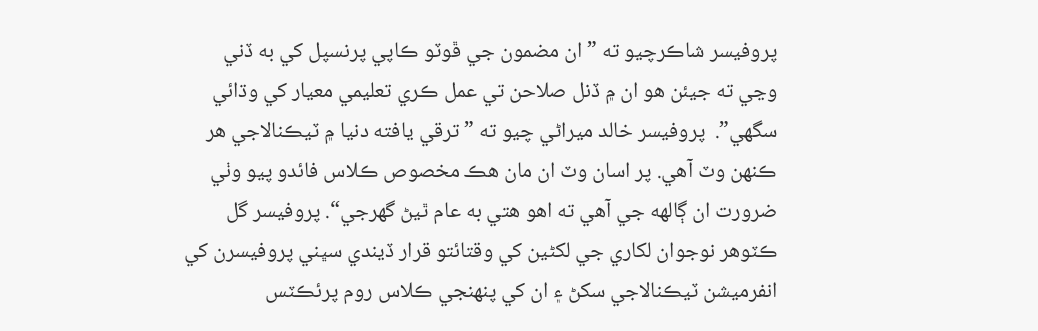پروفيسر شاڪرچيو ته ”ان مضمون جي ڦوٽو ڪاپي پرنسپل کي به ڏني وڃي ته جيئن هو ان ۾ ڏنل صلاحن تي عمل ڪري تعليمي معيار کي وڌائي سگھي”.  پروفيسر خالد ميراڻي چيو ته ”ترقي يافته دنيا ۾ ٽيڪنالاجي هر ڪنهن وٽ آهي. پر اسان وٽ ان مان هڪ مخصوص ڪلاس فائدو پيو وٺي ضرورت ان ڳالهه جي آهي ته اهو هتي به عام ٿيڻ گھرجي“. پروفيسر گل ڪٽوهر نوجوان لکاري جي لکڻين کي وقتائتو قرار ڏيندي سڀني پروفيسرن کي انفرميشن ٽيڪنالاجي سکڻ ۽ ان کي پنهنجي ڪلاس روم پرئڪٽس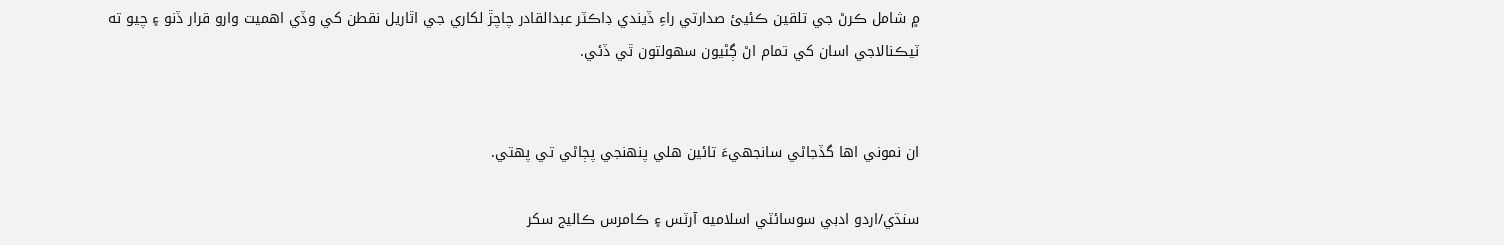۾ شامل ڪرڻ جي تلقين ڪئيئ صدارتي راءِ ڏيندي ڊاڪٽر عبدالقادر چاچڙ لکاري جي اٿاريل نقطن کي وڏي اهميت وارو قرار ڏنو ۽ چيو ته ٽيڪنالاجي اسان کي تمام اڻ ڳڻيون سهولتون ٿي ڏئي.


ان نموني اها گڏجاڻي سانجھيءَ تائين هلي پنهنجي پڄاڻي تي پهتي.

سنڌي/اردو ادبي سوسائٽي اسلاميه آرٽس ۽ ڪامرس ڪاليج سکر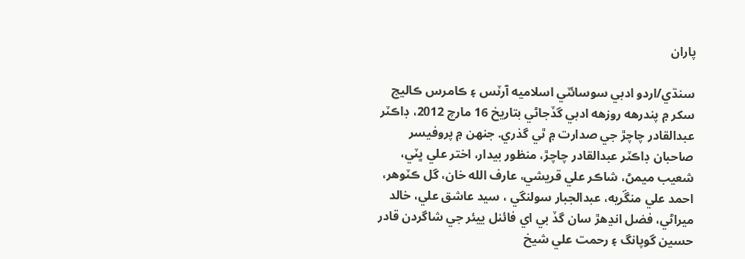پاران

سنڌي/اردو ادبي سوسائٽي اسلاميه آرٽس ۽ ڪامرس ڪاليج سکر ۾ پندرهه روزهه ادبي گڏجاڻي بتاريخ 16 مارچ 2012، ڊاڪٽر عبدالقادر چاچڙ جي صدارت ۾ ٿي گذري. جنهن ۾ پروفيسر صاحبان ڊاڪٽر عبدالقادر چاچڙ، منظور بيدار، اختر علي ڀٽي، شعيب ميمڻ، شاڪر علي قريشي، عارف الله خان، گل ڪٽوهر، احمد علي منڱريه، عبدالجبار سولنگي ، سيد عاشق علي، خالد ميراڻي، فضل انڍهڙ سان گڏ بي اي فائنل ييئر جي شاگردن قادر حسين گوپانگ ۽ رحمت علي شيخ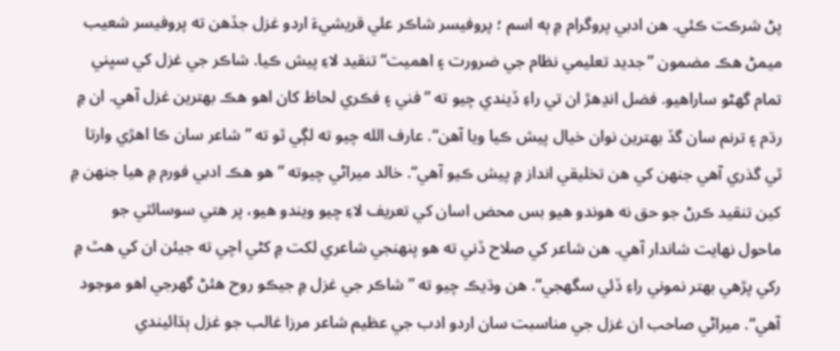پڻ شرڪت ڪئي. هن ادبي پروگرام ۾ ٻه اسم ؛ پروفيسر شاڪر علي قريشيءَ اردو غزل جڏهن ته پروفيسر شعيب ميمڻ هڪ مضمون ”جديد تعليمي نظام جي ضرورت ۽ اهميت“ تنقيد لاءِ پيش ڪيا. شاڪر جي غزل کي سڀني تمام گھڻو ساراهيو. فضل انڍهڙ ان تي راءِ ڏيندي چيو ته ”فني ۽ فڪري لحاظ کان اهو هڪ بهترين غزل آهي. ان ۾ رڌم ۽ ترنم سان گڏ بهترين نوان خيال پيش ڪيا ويا آهن“. عارف الله چيو ته لڳي ٿو ته ”شاعر سان ڪا اهڙي وارتا ٿي گذري آهي جنهن کي هن تخليقي انداز ۾ پيش ڪيو آهي“. خالد ميراڻي چيوته ”هو هڪ ادبي فورم ۾ هيا جنهن ۾ کين تنقيد ڪرڻ جو حق نه هوندو هيو بس محض اسان کي تعريف لاءِ چيو ويندو هيو، پر هتي سوسائٽي جو ماحول نهايت شاندار آهي. هن شاعر کي صلاح ڏني ته هو پنهنجي شاعري لکت ۾ کڻي اچي ته جيئن ان کي هٿ ۾ رکي پڙهي بهتر نموني راءِ ڏئي سگھجي“. هن وڌيڪ چيو ته ”شاڪر جي غزل ۾ جيڪو روح هئڻ گھرجي اهو موجود آهي“. ميراڻي صاحب ان غزل جي مناسبت سان اردو ادب جي عظيم شاعر مرزا غالب جو غزل ٻڌائيندي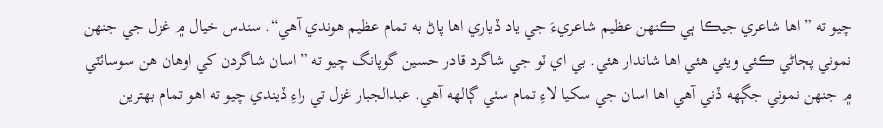چيو ته ”اها شاعري جيڪا ٻي ڪنهن عظيم شاعريءَ جي ياد ڏياري اها پاڻ به تمام عظيم هوندي آهي“. سندس خيال ۾ غزل جي جنهن نموني پڄاڻي ڪئي ويئي هئي اها شاندار هئي. بي اي ٽو جي شاگرد قادر حسين گوپانگ چيو ته ”اسان شاگردن کي اوهان هن سوسائٽي ۾ جنهن نموني جڳهه ڏني آهي اها اسان جي سکيا لاءِ تمام سٺي ڳالهه آهي. عبدالجبار غزل تي راءِ ڏيندي چيو ته اهو تمام بهترين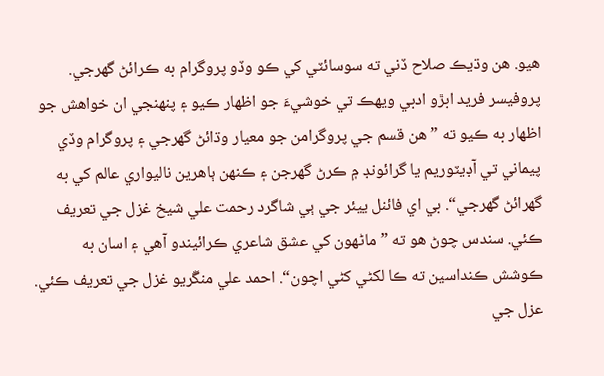هيو. هن وڌيڪ صلاح ڏني ته سوسائٽي کي ڪو وڏو پروگرام به ڪرائڻ گھرجي. پروفيسر فريد ابڙو ادبي ويهڪ تي خوشيءَ جو اظهار ڪيو ۽ پنهنجي ان خواهش جو اظهار به ڪيو ته ”هن قسم جي پروگرامن جو معيار وڌائڻ گھرجي ۽ پروگرام وڏي پيماني تي آڊيٽوريم يا گرائونڊ ۾ ڪرڻ گھرجن ۽ ڪنهن ٻاهرين ناليواري عالم کي به گھرائڻ گھرجي“. بي اي فائنل ييئر جي ٻي شاگرد رحمت علي شيخ غزل جي تعريف ڪئي. سندس چوڻ هو ته ”ماڻهون کي عشق شاعري ڪرائيندو آهي ۽ اسان به ڪوشش ڪنداسين ته ڪا لکڻي کڻي اچون“. احمد علي منڱريو غزل جي تعريف ڪئي. عزل جي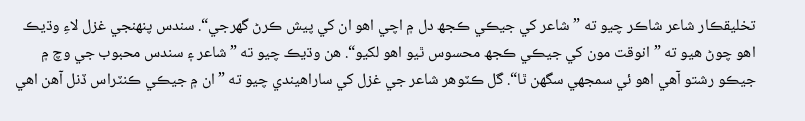تخليقڪار شاعر شاڪر چيو ته ”شاعر کي جيڪي ڪجھ دل ۾ اچي اهو ان کي پيش ڪرڻ گھرجي“. سندس پنهنجي غزل لاءِ وڌيڪ اهو چوڻ هيو ته ”انوقت مون کي جيڪي ڪجھ محسوس ٿيو اهو لکيو“. هن وڌيڪ چيو ته ” شاعر ۽ سندس محبوب جي وچ ۾ جيڪو رشتو آهي اهو ئي سمجھي سگھن ٿا“. گل ڪٽوهر شاعر جي غزل کي ساراهيندي چيو ته ”ان ۾ جيڪي ڪنٽراس ڏنل آهن اهي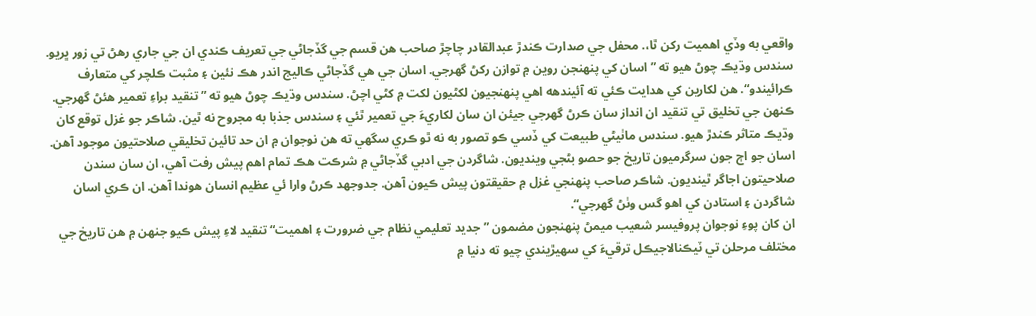واقعي به وڏي اهميت رکن ٿا،. محفل جي صدارت ڪندڙ عبدالقادر چاچڙ صاحب هن قسم جي گڏجاڻي جي تعريف ڪندي ان جي جاري رهڻ تي زور ڀريو. سندس وڌيڪ چوڻ هيو ته ”اسان کي پنهنجن روين ۾ توازن رکڻ گھرجي. اسان جي هي گڏجاڻي ڪاليج اندر هڪ نئين ۽ مثبت ڪلچر کي متعارف ڪرائيندو“. هن لکارين کي هدايت ڪئي ته آئيندهه اهي پنهنجيون لکڻيون لکت ۾ کڻي اچڻ. سندس وڌيڪ چوڻ هيو ته ”تنقيد براءِ تعمير هئڻ گھرجي. ڪنهن جي تخليق تي تنقيد ان انداز سان ڪرڻ گهرجي جيئن ان سان لکاريءَ جي تعمير ٿئي ۽ سندس جذبا به مجروح نه ٿين. شاڪر جو غزل توقع کان وڌيڪ متاثر ڪندڙ هيو. سندس ماٺيڻي طبيعت کي ڏسي ڪو تصور به نه ٿو ڪري سگھي ته هن نوجوان ۾ ان حد تائين تخليقي صلاحتيون موجود آهن. اسان جو اڄ جون سرگرميون تاريخ جو حصو بڻجي وينديون. شاگردن جي ادبي گڏجاڻي ۾ شرڪت هڪ تمام اهم پيش رفت آهي، ان سان سندن صلاحيتون اجاگر ٿينديون. شاڪر صاحب پنهنجي غزل ۾ حقيقتون پيش ڪيون آهن. جدوجهد ڪرڻ وارا ئي عظيم انسان هوندا آهن. ان ڪري اسان شاگردن ۽ استادن کي اهو گس وٺڻ گھرجي“.
ان کان پوءِ نوجوان پروفيسر شعيب ميمڻ پنهنجون مضمون ”جديد تعليمي نظام جي ضرورت ۽ اهميت“ تنقيد لاءِ پيش ڪيو جنهن ۾ هن تاريخ جي مختلف مرحلن تي ٽيڪنالاجيڪل ترقيءَ کي سهيڙيندي چيو ته دنيا ۾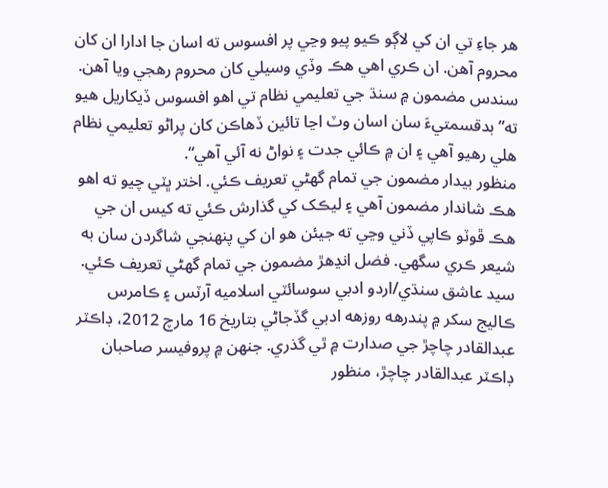هر جاءِ تي ان کي لاڳو ڪيو پيو وڃي پر افسوس ته اسان جا ادارا ان کان محروم آهن. ان ڪري اهي هڪ وڏي وسيلي کان محروم رهجي ويا آهن. سندس مضمون ۾ سنڌ جي تعليمي نظام تي اهو افسوس ڏيکاريل هيو ته”بدقسمتيءَ سان اسان وٽ اڃا تائين ڏهاڪن کان پراڻو تعليمي نظام هلي رهيو آهي ۽ ان ۾ ڪائي جدت ۽ نواڻ نه آئي آهي“.
منظور بيدار مضمون جي تمام گھڻي تعريف ڪئي. اختر ڀٽي چيو ته اهو هڪ شاندار مضمون آهي ۽ ليڪک کي گذارش ڪئي ته کيس ان جي هڪ ڦوٽو ڪاپي ڏني وڃي ته جيئن هو ان کي پنهنجي شاگردن سان به شيعر ڪري سگھي. فضل انڍهڙ مضمون جي تمام گھڻي تعريف ڪئي.
سيد عاشق سنڌي/اردو ادبي سوسائٽي اسلاميه آرٽس ۽ ڪامرس ڪاليج سکر ۾ پندرهه روزهه ادبي گڏجاڻي بتاريخ 16 مارچ 2012، ڊاڪٽر عبدالقادر چاچڙ جي صدارت ۾ ٿي گذري. جنهن ۾ پروفيسر صاحبان ڊاڪٽر عبدالقادر چاچڙ، منظور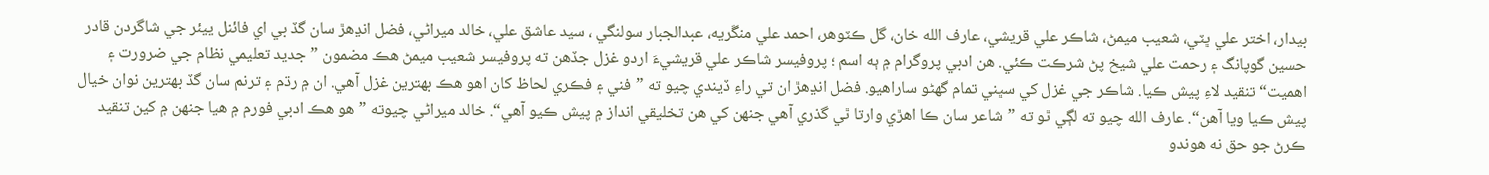بيدار، اختر علي ڀٽي، شعيب ميمڻ، شاڪر علي قريشي، عارف الله خان، گل ڪٽوهر، احمد علي منڱريه، عبدالجبار سولنگي ، سيد عاشق علي، خالد ميراڻي، فضل انڍهڙ سان گڏ بي اي فائنل ييئر جي شاگردن قادر حسين گوپانگ ۽ رحمت علي شيخ پڻ شرڪت ڪئي. هن ادبي پروگرام ۾ ٻه اسم ؛ پروفيسر شاڪر علي قريشيءَ اردو غزل جڏهن ته پروفيسر شعيب ميمڻ هڪ مضمون ”جديد تعليمي نظام جي ضرورت ۽ اهميت“ تنقيد لاءِ پيش ڪيا. شاڪر جي غزل کي سڀني تمام گھڻو ساراهيو. فضل انڍهڙ ان تي راءِ ڏيندي چيو ته ”فني ۽ فڪري لحاظ کان اهو هڪ بهترين غزل آهي. ان ۾ رڌم ۽ ترنم سان گڏ بهترين نوان خيال پيش ڪيا ويا آهن“. عارف الله چيو ته لڳي ٿو ته ”شاعر سان ڪا اهڙي وارتا ٿي گذري آهي جنهن کي هن تخليقي انداز ۾ پيش ڪيو آهي“. خالد ميراڻي چيوته ”هو هڪ ادبي فورم ۾ هيا جنهن ۾ کين تنقيد ڪرڻ جو حق نه هوندو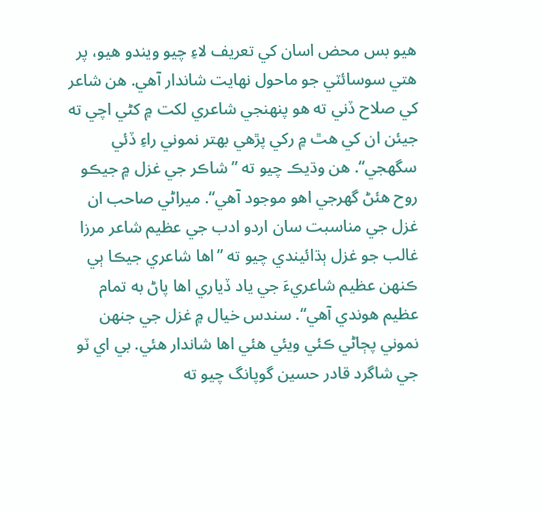هيو بس محض اسان کي تعريف لاءِ چيو ويندو هيو، پر هتي سوسائٽي جو ماحول نهايت شاندار آهي. هن شاعر کي صلاح ڏني ته هو پنهنجي شاعري لکت ۾ کڻي اچي ته جيئن ان کي هٿ ۾ رکي پڙهي بهتر نموني راءِ ڏئي سگھجي“. هن وڌيڪ چيو ته ”شاڪر جي غزل ۾ جيڪو روح هئڻ گھرجي اهو موجود آهي“. ميراڻي صاحب ان غزل جي مناسبت سان اردو ادب جي عظيم شاعر مرزا غالب جو غزل ٻڌائيندي چيو ته ”اها شاعري جيڪا ٻي ڪنهن عظيم شاعريءَ جي ياد ڏياري اها پاڻ به تمام عظيم هوندي آهي“. سندس خيال ۾ غزل جي جنهن نموني پڄاڻي ڪئي ويئي هئي اها شاندار هئي. بي اي ٽو جي شاگرد قادر حسين گوپانگ چيو ته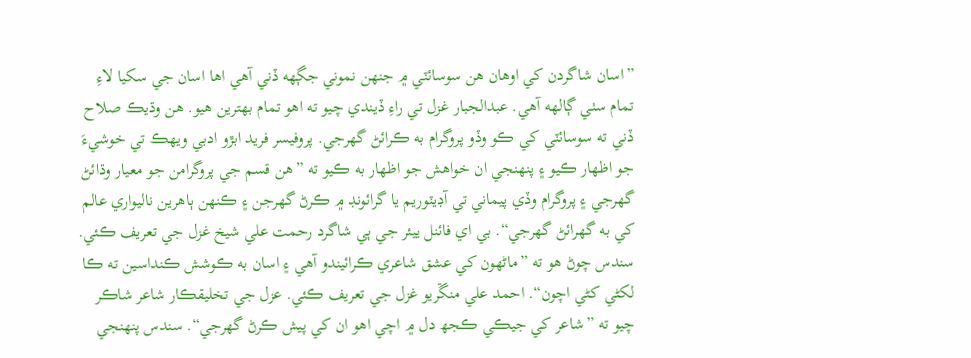”اسان شاگردن کي اوهان هن سوسائٽي ۾ جنهن نموني جڳهه ڏني آهي اها اسان جي سکيا لاءِ تمام سٺي ڳالهه آهي. عبدالجبار غزل تي راءِ ڏيندي چيو ته اهو تمام بهترين هيو. هن وڌيڪ صلاح ڏني ته سوسائٽي کي ڪو وڏو پروگرام به ڪرائڻ گھرجي. پروفيسر فريد ابڙو ادبي ويهڪ تي خوشيءَ جو اظهار ڪيو ۽ پنهنجي ان خواهش جو اظهار به ڪيو ته ”هن قسم جي پروگرامن جو معيار وڌائڻ گھرجي ۽ پروگرام وڏي پيماني تي آڊيٽوريم يا گرائونڊ ۾ ڪرڻ گھرجن ۽ ڪنهن ٻاهرين ناليواري عالم کي به گھرائڻ گھرجي“. بي اي فائنل ييئر جي ٻي شاگرد رحمت علي شيخ غزل جي تعريف ڪئي. سندس چوڻ هو ته ”ماڻهون کي عشق شاعري ڪرائيندو آهي ۽ اسان به ڪوشش ڪنداسين ته ڪا لکڻي کڻي اچون“. احمد علي منڱريو غزل جي تعريف ڪئي. عزل جي تخليقڪار شاعر شاڪر چيو ته ”شاعر کي جيڪي ڪجھ دل ۾ اچي اهو ان کي پيش ڪرڻ گھرجي“. سندس پنهنجي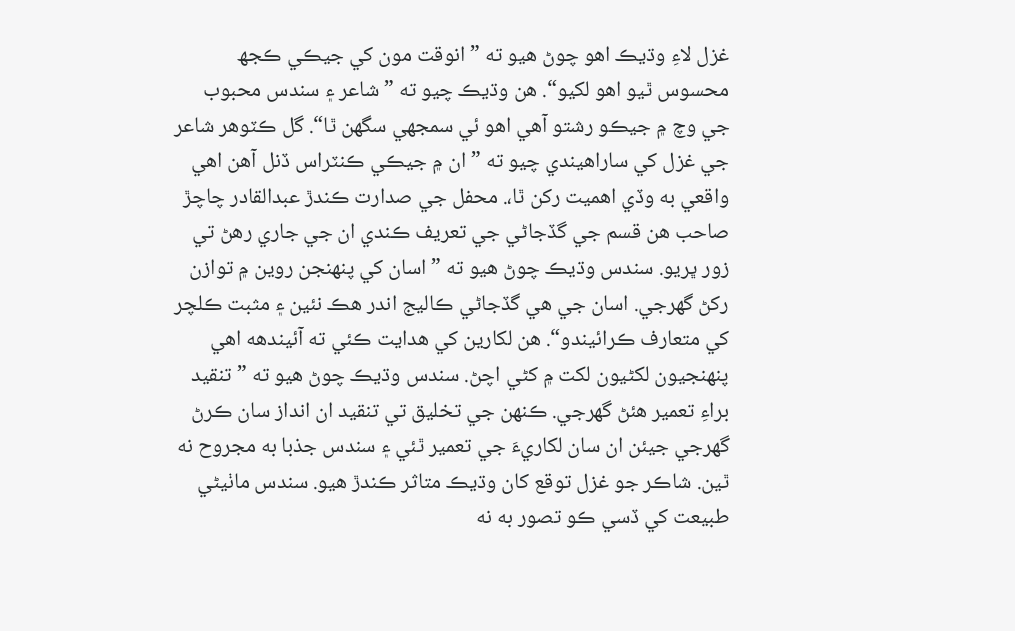غزل لاءِ وڌيڪ اهو چوڻ هيو ته ”انوقت مون کي جيڪي ڪجھ محسوس ٿيو اهو لکيو“. هن وڌيڪ چيو ته ” شاعر ۽ سندس محبوب جي وچ ۾ جيڪو رشتو آهي اهو ئي سمجھي سگھن ٿا“. گل ڪٽوهر شاعر جي غزل کي ساراهيندي چيو ته ”ان ۾ جيڪي ڪنٽراس ڏنل آهن اهي واقعي به وڏي اهميت رکن ٿا،. محفل جي صدارت ڪندڙ عبدالقادر چاچڙ صاحب هن قسم جي گڏجاڻي جي تعريف ڪندي ان جي جاري رهڻ تي زور ڀريو. سندس وڌيڪ چوڻ هيو ته ”اسان کي پنهنجن روين ۾ توازن رکڻ گھرجي. اسان جي هي گڏجاڻي ڪاليج اندر هڪ نئين ۽ مثبت ڪلچر کي متعارف ڪرائيندو“. هن لکارين کي هدايت ڪئي ته آئيندهه اهي پنهنجيون لکڻيون لکت ۾ کڻي اچڻ. سندس وڌيڪ چوڻ هيو ته ”تنقيد براءِ تعمير هئڻ گھرجي. ڪنهن جي تخليق تي تنقيد ان انداز سان ڪرڻ گهرجي جيئن ان سان لکاريءَ جي تعمير ٿئي ۽ سندس جذبا به مجروح نه ٿين. شاڪر جو غزل توقع کان وڌيڪ متاثر ڪندڙ هيو. سندس ماٺيڻي طبيعت کي ڏسي ڪو تصور به نه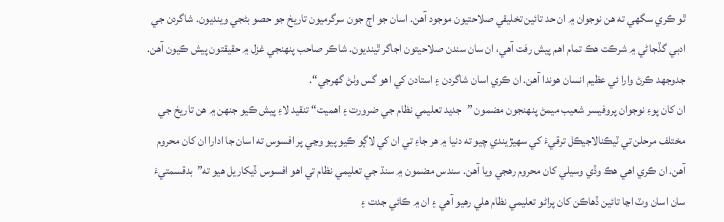ٿو ڪري سگھي ته هن نوجوان ۾ ان حد تائين تخليقي صلاحتيون موجود آهن. اسان جو اڄ جون سرگرميون تاريخ جو حصو بڻجي وينديون. شاگردن جي ادبي گڏجاڻي ۾ شرڪت هڪ تمام اهم پيش رفت آهي، ان سان سندن صلاحيتون اجاگر ٿينديون. شاڪر صاحب پنهنجي غزل ۾ حقيقتون پيش ڪيون آهن. جدوجهد ڪرڻ وارا ئي عظيم انسان هوندا آهن. ان ڪري اسان شاگردن ۽ استادن کي اهو گس وٺڻ گھرجي“.
ان کان پوءِ نوجوان پروفيسر شعيب ميمڻ پنهنجون مضمون ”جديد تعليمي نظام جي ضرورت ۽ اهميت“ تنقيد لاءِ پيش ڪيو جنهن ۾ هن تاريخ جي مختلف مرحلن تي ٽيڪنالاجيڪل ترقيءَ کي سهيڙيندي چيو ته دنيا ۾ هر جاءِ تي ان کي لاڳو ڪيو پيو وڃي پر افسوس ته اسان جا ادارا ان کان محروم آهن. ان ڪري اهي هڪ وڏي وسيلي کان محروم رهجي ويا آهن. سندس مضمون ۾ سنڌ جي تعليمي نظام تي اهو افسوس ڏيکاريل هيو ته”بدقسمتيءَ سان اسان وٽ اڃا تائين ڏهاڪن کان پراڻو تعليمي نظام هلي رهيو آهي ۽ ان ۾ ڪائي جدت ۽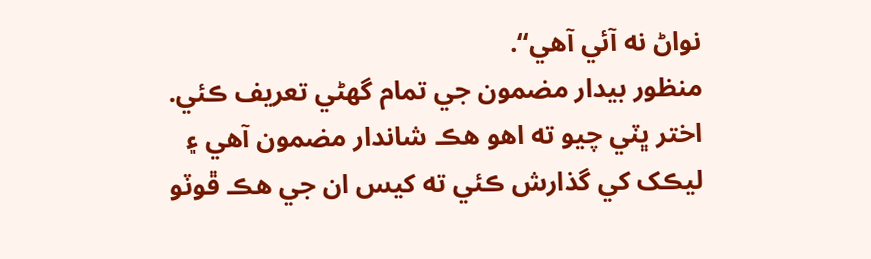نواڻ نه آئي آهي“.
منظور بيدار مضمون جي تمام گھڻي تعريف ڪئي. اختر ڀٽي چيو ته اهو هڪ شاندار مضمون آهي ۽ ليڪک کي گذارش ڪئي ته کيس ان جي هڪ ڦوٽو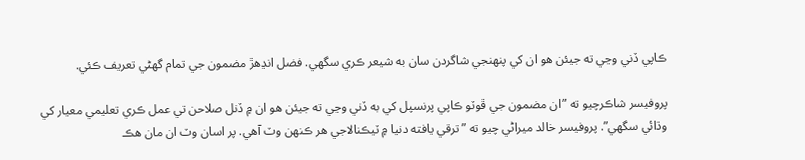ڪاپي ڏني وڃي ته جيئن هو ان کي پنهنجي شاگردن سان به شيعر ڪري سگھي. فضل انڍهڙ مضمون جي تمام گھڻي تعريف ڪئي.

پروفيسر شاڪرچيو ته ”ان مضمون جي ڦوٽو ڪاپي پرنسپل کي به ڏني وڃي ته جيئن هو ان ۾ ڏنل صلاحن تي عمل ڪري تعليمي معيار کي وڌائي سگھي”. پروفيسر خالد ميراڻي چيو ته ”ترقي يافته دنيا ۾ ٽيڪنالاجي هر ڪنهن وٽ آهي. پر اسان وٽ ان مان هڪ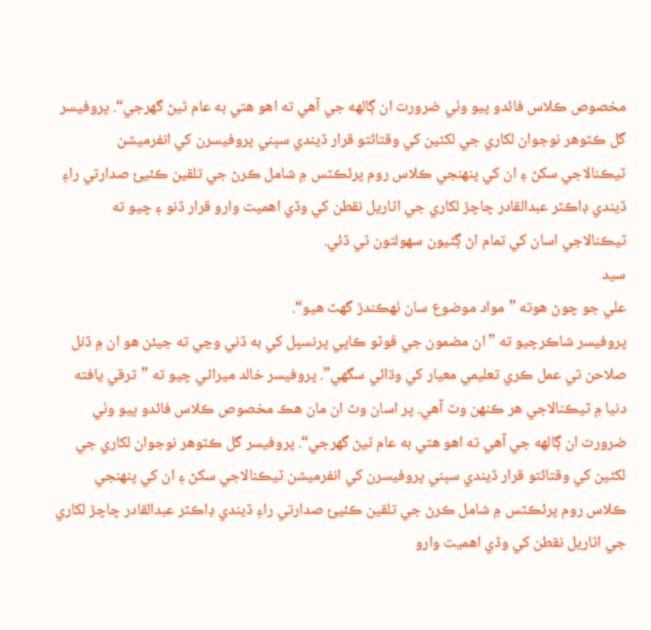مخصوص ڪلاس فائدو پيو وٺي ضرورت ان ڳالهه جي آهي ته اهو هتي به عام ٿيڻ گھرجي“. پروفيسر گل ڪٽوهر نوجوان لکاري جي لکڻين کي وقتائتو قرار ڏيندي سڀني پروفيسرن کي انفرميشن ٽيڪنالاجي سکڻ ۽ ان کي پنهنجي ڪلاس روم پرئڪٽس ۾ شامل ڪرڻ جي تلقين ڪئيئ صدارتي راءِ ڏيندي ڊاڪٽر عبدالقادر چاچڙ لکاري جي اٿاريل نقطن کي وڏي اهميت وارو قرار ڏنو ۽ چيو ته ٽيڪنالاجي اسان کي تمام اڻ ڳڻيون سهولتون ٿي ڏئي.
سيد
علي جو چوڻ هوته ”مواد موضوع سان ٺهڪندڙ گھٽ هيو“.
پروفيسر شاڪرچيو ته ”ان مضمون جي ڦوٽو ڪاپي پرنسپل کي به ڏني وڃي ته جيئن هو ان ۾ ڏنل صلاحن تي عمل ڪري تعليمي معيار کي وڌائي سگھي”. پروفيسر خالد ميراڻي چيو ته ”ترقي يافته دنيا ۾ ٽيڪنالاجي هر ڪنهن وٽ آهي. پر اسان وٽ ان مان هڪ مخصوص ڪلاس فائدو پيو وٺي ضرورت ان ڳالهه جي آهي ته اهو هتي به عام ٿيڻ گھرجي“. پروفيسر گل ڪٽوهر نوجوان لکاري جي لکڻين کي وقتائتو قرار ڏيندي سڀني پروفيسرن کي انفرميشن ٽيڪنالاجي سکڻ ۽ ان کي پنهنجي ڪلاس روم پرئڪٽس ۾ شامل ڪرڻ جي تلقين ڪئيئ صدارتي راءِ ڏيندي ڊاڪٽر عبدالقادر چاچڙ لکاري جي اٿاريل نقطن کي وڏي اهميت وارو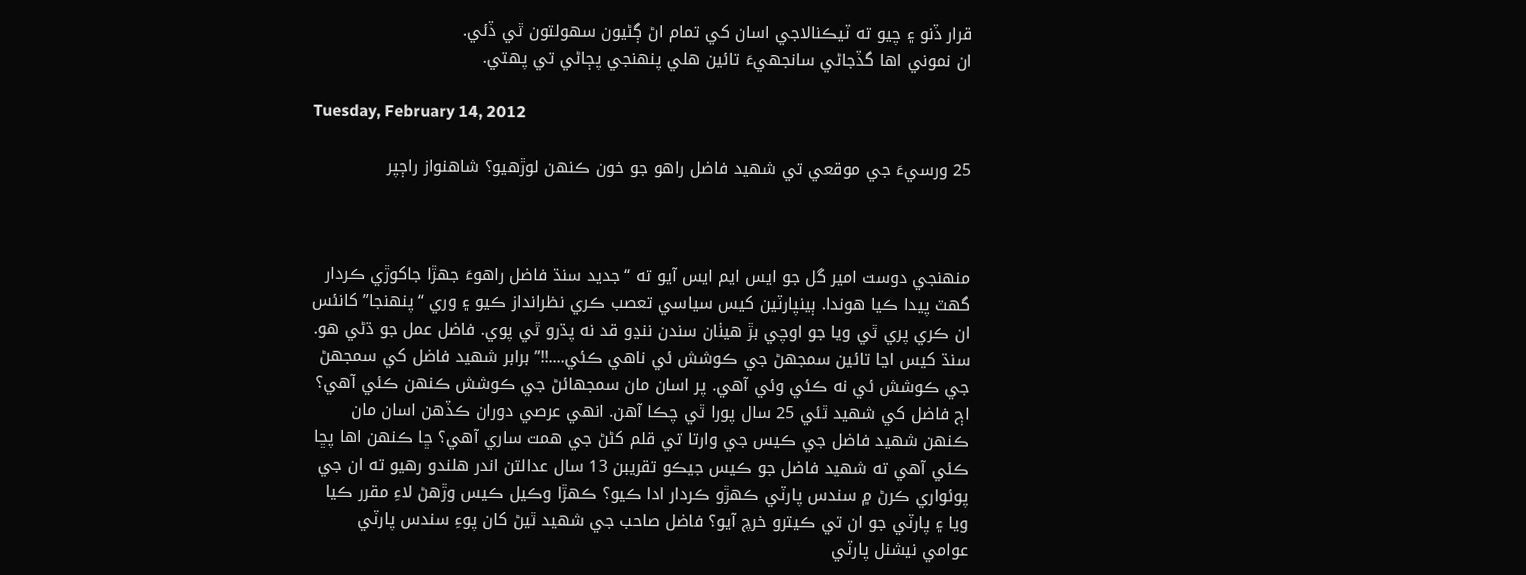قرار ڏنو ۽ چيو ته ٽيڪنالاجي اسان کي تمام اڻ ڳڻيون سهولتون ٿي ڏئي.
ان نموني اها گڏجاڻي سانجھيءَ تائين هلي پنهنجي پڄاڻي تي پهتي.

Tuesday, February 14, 2012

25 ورسيءَ جي موقعي تي شهيد فاضل راهو جو خون ڪنهن لوڙهيو؟ شاهنواز راڄپر



منهنجي دوست امير گل جو ايس ايم ايس آيو ته “جديد سنڌ فاضل راهوءَ جهڙا جاکوڙي ڪردار گهٽ پيدا ڪيا هوندا. ٻينپارٽين کيس سياسي تعصب ڪري نظرانداز ڪيو ۽ وري “پنهنجا” کانئس ان ڪري پري ٿي ويا جو اوچي بڙ هيٺان سندن ننڍو قد نه پڌرو ٿي پوي. فاضل عمل جو ڌڻي هو. سنڌ کيس اڃا تائين سمجهڻ جي ڪوشش ئي ناهي ڪئي....!!” برابر شهيد فاضل کي سمجهڻ جي ڪوشش ئي نه ڪئي وئي آهي. پر اسان مان سمجهائڻ جي ڪوشش ڪنهن ڪئي آهي؟ اڄ فاضل کي شهيد ٿئي 25 سال پورا ٿي چڪا آهن. انهي عرصي دوران ڪڏهن اسان مان ڪنهن شهيد فاضل جي ڪيس جي وارتا تي قلم کڻڻ جي همت ساري آهي؟ ڇا ڪنهن اها پڇا ڪئي آهي ته شهيد فاضل جو ڪيس جيڪو تقريبن 13 سال عدالتن اندر هلندو رهيو ته ان جي پوئواري ڪرڻ ۾ سندس پارٽي ڪهڙو ڪردار ادا ڪيو؟ ڪهڙا وڪيل ڪيس وڙهڻ لاءِ مقرر ڪيا ويا ۽ پارٽي جو ان تي ڪيترو خرچ آيو؟ فاضل صاحب جي شهيد ٿيڻ کان پوءِ سندس پارٽي عوامي نيشنل پارٽي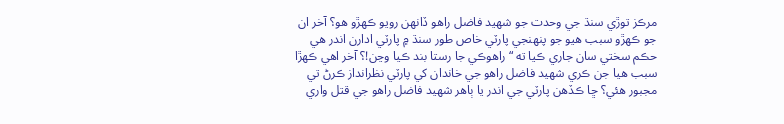مرڪز توڙي سنڌ جي وحدت جو شهيد فاضل راهو ڏانهن رويو ڪهڙو هو؟ آخر ان جو ڪهڙو سبب هيو جو پنهنجي پارٽي خاص طور سنڌ ۾ پارٽي ادارن اندر هي حڪم سختي سان جاري ڪيا ته “راهوڪي جا رستا بند ڪيا وڃن!؟ آخر اهي ڪهڙا سبب هيا جن ڪري شهيد فاضل راهو جي خاندان کي پارٽي نظرانداز ڪرڻ تي مجبور هئي؟ ڇا ڪڏهن پارٽي جي اندر يا ٻاهر شهيد فاضل راهو جي قتل واري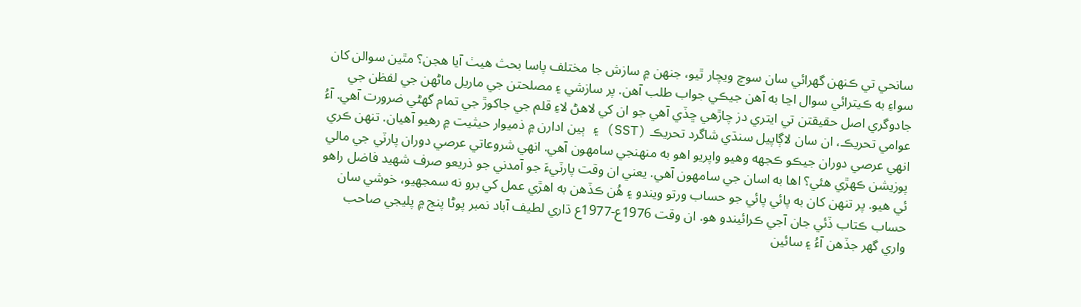سانحي تي ڪنهن گهرائي سان سوچ ويچار ٿيو، جنهن ۾ سازش جا مختلف پاسا بحث هيٺ آيا هجن؟ مٿين سوالن کان سواءِ به ڪيترائي سوال اڃا به آهن جيڪي جواب طلب آهن. پر سازشي ۽ مصلحتن جي ماريل ماڻهن جي لفظن جي جادوگري اصل حقيقتن تي ايتري دز چاڙهي ڇڏي آهي جو ان کي لاهڻ لاءِ قلم جي جاکوڙ جي تمام گهڻي ضرورت آهي. آءُ عوامي تحريڪ، ان سان لاڳاپيل سنڌي شاگرد تحريڪ (SST) ۽ ٻين ادارن ۾ ذميوار حيثيت ۾ رهيو آهيان. تنهن ڪري انهي عرصي دوران جيڪو ڪجهه وهيو واپريو اهو به منهنجي سامهون آهي. انهي شروعاتي عرصي دوران پارٽي جي مالي پوزيشن ڪهڙي هئي؟ اها به اسان جي سامهون آهي. يعني ان وقت پارٽيءَ جو آمدني جو ذريعو صرف شهيد فاضل راهو ئي هيو. پر تنهن کان به پائي پائي جو حساب ورتو ويندو ۽ هُن ڪڏهن به اهڙي عمل کي برو نه سمجهيو، خوشي سان حساب ڪتاب ڏئي جان آجي ڪرائيندو هو. ان وقت 1976ع-1977ع ڌاري لطيف آباد نمبر پوڻا پنج ۾ پليجي صاحب واري گهر جڏهن آءُ ۽ سائين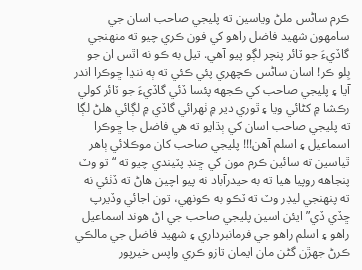ڪرم ساڻس ملڻ وياسين ته پليجي صاحب اسان جي سامهون شهيد فاضل راهو کي فون ڪري چيو ته منهنجي گاڏيءَ جو ٽائر پنچر لڳو پيو آهي. تيل به ڪو نه اٿس ان جو بِلو ڪر! اسان ساڻس ڪچهري پئي ڪئي ته ٻه ننڍا ڇوڪرا اندر آيا ۽ پليجي صاحب کي ڪجهه پئسا ڏئي گاڏيءَ جو ٽائر کولي رڪشا ۾ کڻائي ويا ۽ ٿوري دير ۾ ٺهرائي گاڏي ۾ لڳائي هلڻ لڳا ته پليجي صاحب اسان کي ٻڌايو ته هي فاضل جا ڇوڪرا اسماعيل ۽ اسلم آهن!!! پليجي صاحب کان موڪلائي ٻاهر ٿياسين ته سائين ڪرم مون کي ڇنڊ پٽيندي چيو ته “تو وٽ پنجاهه روپيا هيا ته به حيدرآباد نه پيو اچين هاڻ ته ڏٺئي نه ته پنهنجي ليڊر وٽ ته ٽڪو به ڪونهي، تون اجائي وڏيرپ ڇڏي ڏي” ايئن اسين پليجي صاحب جي اڻ هوند اسماعيل راهو ۽ اسلم راهو جي فرمانبرداري ۽ شهيد فاضل جي مالڪي ڪرڻ جهڙن گڻن مان ايمان تازو ڪري واپس خيرپور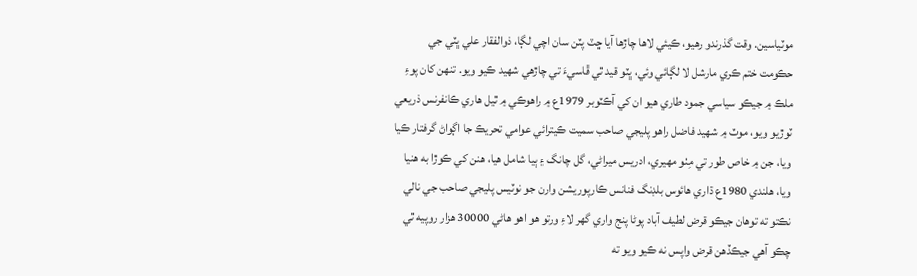موٽياسين. وقت گذرندو رهيو، ڪيئي لاها چاڙها آيا ڇٽ پٽن سان اچي لڳا، ذوالفقار علي ڀٽي جي حڪومت ختم ڪري مارشل لا لڳائي وئي، ڀٽو قيد ٿي ڦاسيءَ تي چاڙهي شهيد ڪيو ويو. تنهن کان پوءِ ملڪ ۾ جيڪو سياسي جمود طاري هيو ان کي آڪٽوبر 1979ع ۾ راهوڪي ۾ ٿيل هاري ڪانفرنس ذريعي ٽوڙيو ويو، موٽ ۾ شهيد فاضل راهو پليجي صاحب سميت ڪيترائي عوامي تحريڪ جا اڳواڻ گرفتار ڪيا ويا، جن ۾ خاص طور تي مِٺو مهيري، ادريس ميراڻي، گل چانگ ۽ ٻيا شامل هيا، هنن کي ڪوڙا به هنيا ويا، هلندي 1980ع ڌاري هائوس بلڊنگ فنانس ڪارپوريشن وارن جو نوٽيس پليجي صاحب جي نالي نڪتو ته توهان جيڪو قرض لطيف آباد پوڻا پنج واري گهر لاءِ ورتو هو اهو هاڻي 30000 هزار روپيه ٿي چڪو آهي جيڪڏهن قرض واپس نه ڪيو ويو ته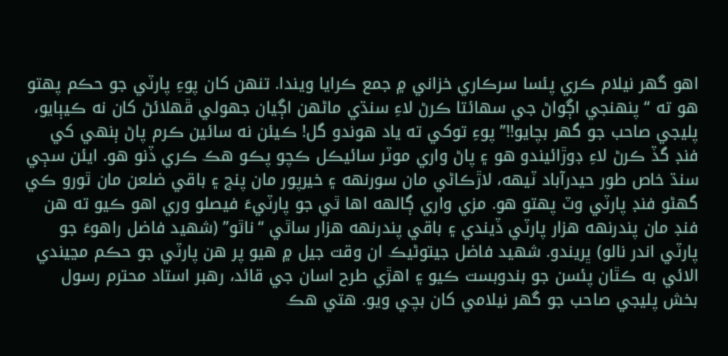اهو گهر نيلام ڪري پئسا سرڪاري خزاني ۾ جمع ڪرايا ويندا. تنهن کان پوءِ پارٽي جو حڪم پهتو هو ته “پنهنجي اڳواڻ جي سهائتا ڪرڻ لاءِ سنڌي ماڻهن اڳيان جهولي ڦهلائڻ کان نه ڪيٻايو، پليجي صاحب جو گهر بچايو!!” پوءِ توکي ته ياد هوندو گل! ڪيئن نه سائين ڪرم پاڻ ٻنهي کي فنڊ گڏ ڪرڻ لاءِ ڊوڙائيندو هو ۽ پاڻ واري موٽر سائيڪل ڪچو پڪو هڪ ڪري ڏنو هو. ايئن سڄي سنڌ خاص طور حيدرآباد ٽيهه، لاڙڪاڻي مان سورنهه ۽ خيرپور مان پنج ۽ باقي ضلعن مان ٿورو ڪي گهڻو فنڊ پارٽي وٽ پهتو هو. مزي واري ڳالهه اها ٿي جو پارٽيءَ فيصلو وري اهو ڪيو ته هن فنڊ مان پندرنهه هزار پارٽي ڏيندي ۽ باقي پندرنهه هزار ساٿي “ناٿو” (شهيد فاضل راهوءَ جو پارٽي اندر نالو) ڀريندو. شهيد فاضل جيتوڻيڪ ان وقت جيل ۾ هيو پر هن پارٽي جو حڪم مڃيندي الائي به ڪٿان پئسن جو بندوبست ڪيو ۽ اهڙي طرح اسان جي قائد، رهبر استاد محترم رسول بخش پليجي صاحب جو گهر نيلامي کان بچي ويو. هتي هڪ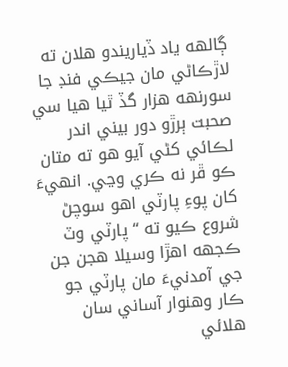ڳالهه ياد ڏياريندو هلان ته لاڙڪاڻي مان جيڪي فنڊ جا سورنهه هزار گڏ ٿيا هيا سي صحبت ٻرڙو دور بيني اندر لڪائي کڻي آيو هو ته متان ڪو ڦر نه ڪري وڃي. انهيءَ کان پوءِ پارٽي اهو سوچڻ شروع ڪيو ته “پارٽي وٽ ڪجهه اهڙا وسيلا هجن جن جي آمدنيءَ مان پارٽي جو ڪار وهنوار آساني سان هلائي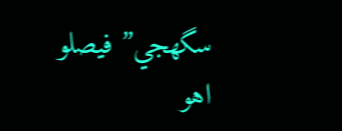سگهجي” فيصلو اهو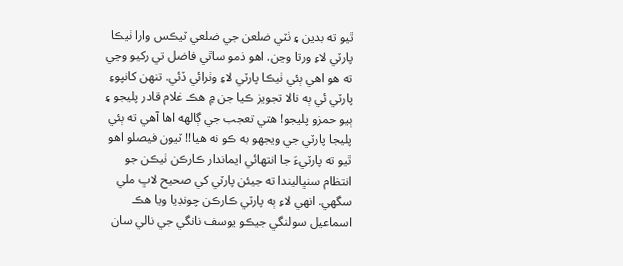ٿيو ته بدين ۽ ٺٽي ضلعن جي ضلعي ٽيڪس وارا ٺيڪا پارٽي لاءِ ورتا وڃن. اهو ذمو ساٿي فاضل تي رکيو وڃي ته هو اهي ٻئي ٺيڪا پارٽي لاءِ وٺرائي ڏئي. تنهن کانپوءِ پارٽي ئي ٻه نالا تجويز ڪيا جن ۾ هڪ غلام قادر پليجو ۽ ٻيو حمزو پليجو! هتي تعجب جي ڳالهه اها آهي ته ٻئي پليجا پارٽي جي ويجهو به ڪو نه هيا!! ٽيون فيصلو اهو ٿيو ته پارٽيءَ جا انتهائي ايماندار ڪارڪن ٺيڪن جو انتظام سنڀاليندا ته جيئن پارٽي کي صحيح لاڀ ملي سگهي. انهي لاءِ ٻه پارٽي ڪارڪن چونڊيا ويا هڪ اسماعيل سولنگي جيڪو يوسف نانگي جي نالي سان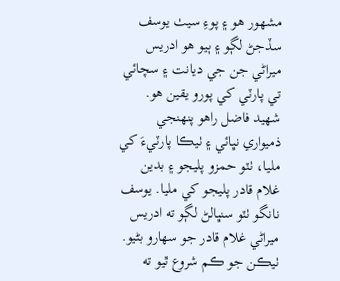مشهور هو ۽ پوءِ سيٺ يوسف سڏجڻ لڳو ۽ ٻيو هو ادريس ميراڻي جن جي ديانت ۽ سچائي تي پارٽي کي پورو يقين هو. شهيد فاضل راهو پنهنجي ذميواري نڀائي ۽ ٺيڪا پارٽيءَ کي مليا، ٺٽو حمزو پليجو ۽ بدين غلام قادر پليجو کي مليا. يوسف نانگو ٺٽو سنڀالڻ لڳو ته ادريس ميراڻي غلام قادر جو سهارو بڻيو. ٺيڪن جو ڪم شروع ٿيو ته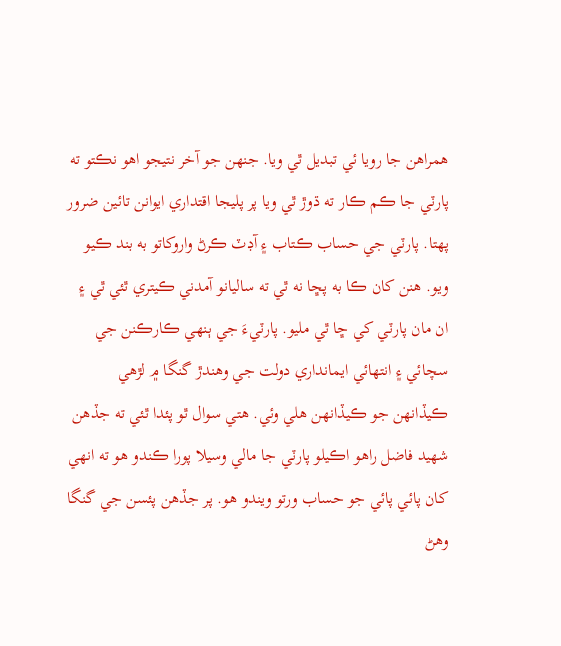همراهن جا رويا ئي تبديل ٿي ويا. جنهن جو آخر نتيجو اهو نڪتو ته پارٽي جا ڪم ڪار ته ڌوڙ ٿي ويا پر پليجا اقتداري ايوانن تائين ضرور پهتا. پارٽي جي حساب ڪتاب ۽ آڊٽ ڪرڻ واروکاتو به بند ڪيو ويو. هنن کان ڪا به پڇا نه ٿي ته ساليانو آمدني ڪيتري ٿئي ٿي ۽ ان مان پارٽي کي ڇا ٿي مليو. پارٽيءَ جي ٻنهي ڪارڪنن جي سچائي ۽ انتهائي ايمانداري دولت جي وهندڙ گنگا ۾ لڙهي ڪيڏانهن جو ڪيڏانهن هلي وئي. هتي سوال ٿو پئدا ٿئي ته جڏهن شهيد فاضل راهو اڪيلو پارٽي جا مالي وسيلا پورا ڪندو هو ته انهي کان پائي پائي جو حساب ورتو ويندو هو. پر جڏهن پئسن جي گنگا وهڻ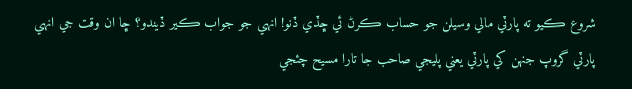شروع ڪيو ته پارٽي مالي وسيلن جو حساب ڪرڻ ئي ڇڏي ڏنو! انهي جو جواب ڪير ڏيندو؟ ڇا ان وقت جي انهي پارٽي گروپ جنهن کي پارٽي يعني پليجي صاحب جا تارا مسيح چئجي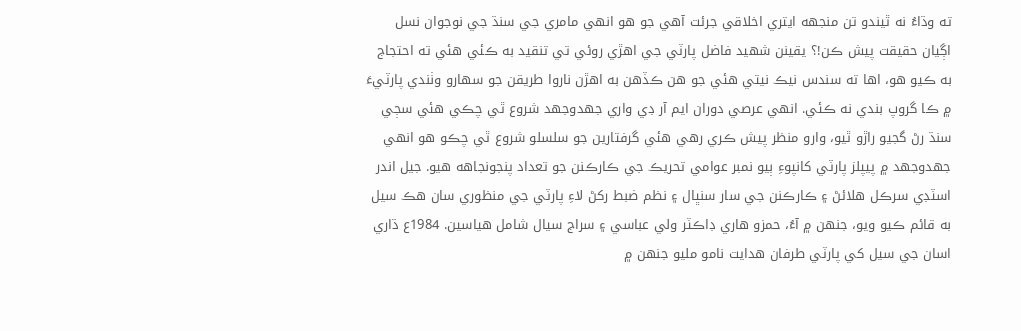ته وڌاءُ نه ٿيندو تن منجهه ايتري اخلاقي جرئت آهي جو هو انهي مامري جي سنڌ جي نوجوان نسل اڳيان حقيقت پيش ڪن!؟ يقينن شهيد فاضل پارٽي جي اهڙي روئي تي تنقيد به ڪئي هئي ته احتجاج به ڪيو هو، اها ته سندس نيڪ نيتي هئي جو هن ڪڏهن به اهڙن ناروا طريقن جو سهارو وٺندي پارٽيءَ ۾ ڪا گروپ بندي نه ڪئي. انهي عرصي دوران ايم آر ڊي واري جهدوجهد شروع ٿي چڪي هئي سڄي سنڌ رڻ گجيو راڙو ٿيو، وارو منظر پيش ڪري رهي هئي گرفتارين جو سلسلو شروع ٿي چڪو هو انهي جهدوجهد ۾ پيپلز پارٽي کانپوءِ ٻيو نمبر عوامي تحريڪ جي ڪارڪنن جو تعداد پنجونجاهه هيو. جيل اندر اسٽڊي سرڪل هلائڻ ۽ ڪارڪنن جي سار سنڀال ۽ نظم ضبط رکڻ لاءِ پارٽي جي منظوري سان هڪ سيل به قائم ڪيو ويو، جنهن ۾ آءُ، حمزو هاري ڊاڪٽر ولي عباسي ۽ سراج سيال شامل هياسين. 1984ع ڌاري اسان جي سيل کي پارٽي طرفان هدايت نامو مليو جنهن ۾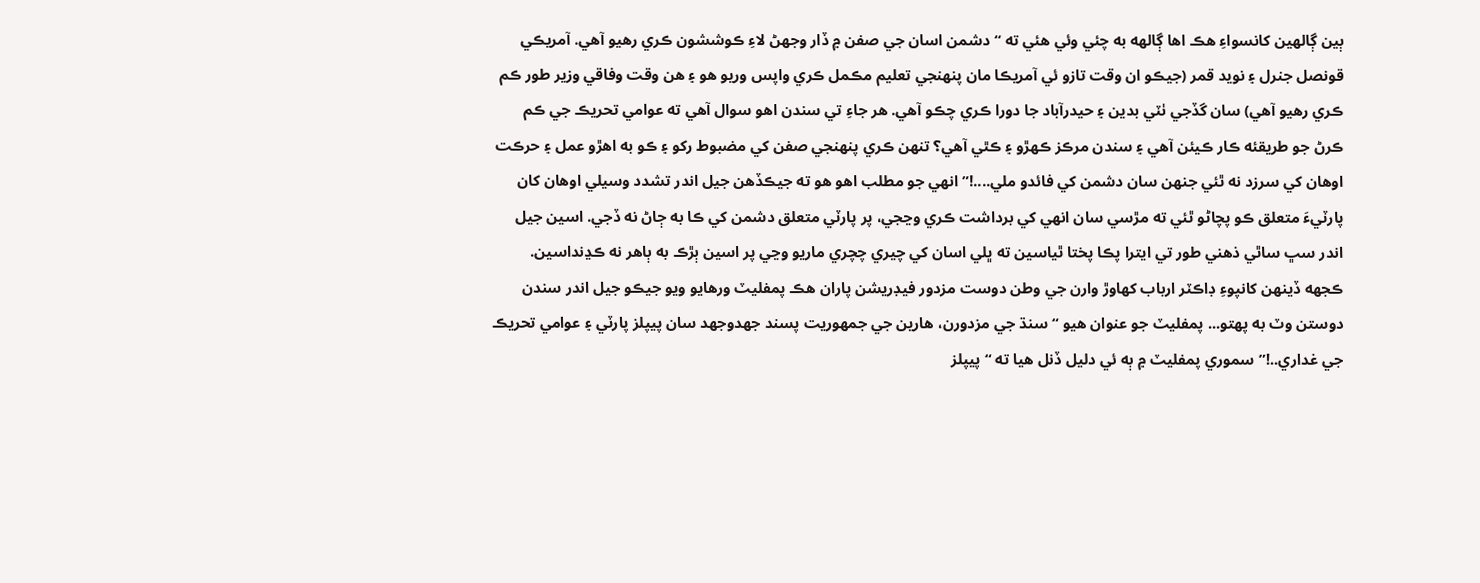ٻين ڳالهين کانسواءِ هڪ اها ڳالهه به چئي وئي هئي ته “دشمن اسان جي صفن ۾ ڏار وجهڻ لاءِ ڪوششون ڪري رهيو آهي. آمريڪي قونصل جنرل ۽ نويد قمر (جيڪو ان وقت تازو ئي آمريڪا مان پنهنجي تعليم مڪمل ڪري واپس وريو هو ۽ هن وقت وفاقي وزير طور ڪم ڪري رهيو آهي) سان گڏجي ٺٽي بدين ۽ حيدرآباد جا دورا ڪري چڪو آهي. هر جاءِ تي سندن اهو سوال آهي ته عوامي تحريڪ جي ڪم ڪرڻ جو طريقئه ڪار ڪيئن آهي ۽ سندن مرڪز ڪهڙو ۽ ڪٿي آهي؟ تنهن ڪري پنهنجي صفن کي مضبوط رکو ۽ ڪو به اهڙو عمل ۽ حرڪت اوهان کي سرزد نه ٿئي جنهن سان دشمن کي فائدو ملي....!” انهي جو مطلب اهو هو ته جيڪڏهن جيل اندر تشدد وسيلي اوهان کان پارٽيءَ متعلق ڪو پچاڻو ٿئي ته مڙسي سان انهي کي برداشت ڪري وڃجي، پر پارٽي متعلق دشمن کي ڪا به ڄاڻ نه ڏجي. اسين جيل اندر سڀ ساٿي ذهني طور تي ايترا پڪا پختا ٿياسين ته ڀلي اسان کي چيري چچري ماريو وڃي پر اسين ٻڙڪ به ٻاهر نه ڪڍنداسين. ڪجهه ڏينهن کانپوءِ ڊاڪٽر ارباب کهاوڙ وارن جي وطن دوست مزدور فيڊريشن پاران هڪ پمفليٽ ورهايو ويو جيڪو جيل اندر سندن دوستن وٽ به پهتو... پمفليٽ جو عنوان هيو “سنڌ جي مزدورن، هارين جي جمهوريت پسند جهدوجهد سان پيپلز پارٽي ۽ عوامي تحريڪ جي غداري..!” سموري پمفليٽ ۾ ٻه ئي دليل ڏنل هيا ته “پيپلز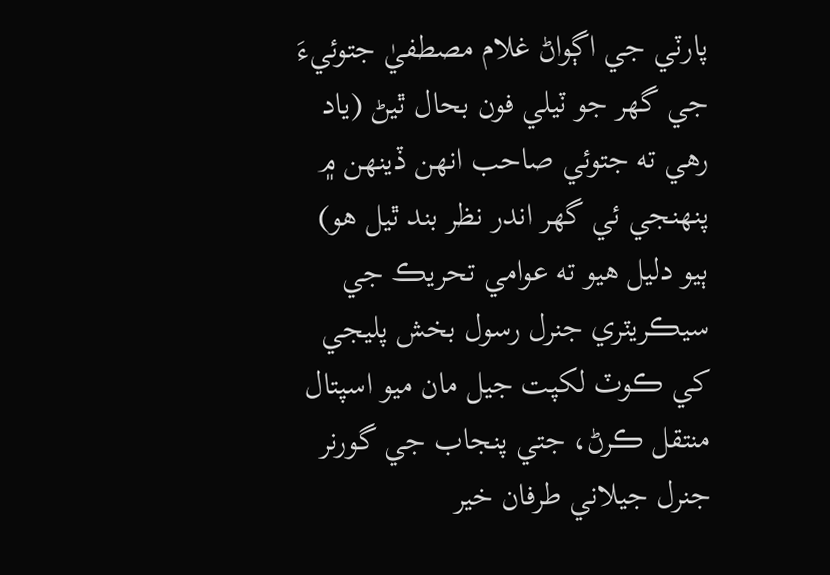پارٽي جي اڳواڻ غلام مصطفيٰ جتوئيءَ جي گهر جو ٽيلي فون بحال ٿيڻ (ياد رهي ته جتوئي صاحب انهن ڏينهن ۾ پنهنجي ئي گهر اندر نظر بند ٿيل هو) ٻيو دليل هيو ته عوامي تحريڪ جي سيڪريٽري جنرل رسول بخش پليجي کي ڪوٽ لکپت جيل مان ميو اسپتال منتقل ڪرڻ، جتي پنجاب جي گورنر جنرل جيلاني طرفان خير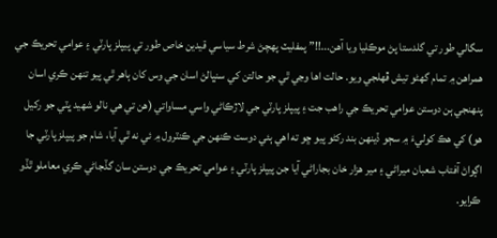سگالي طور تي گلدستا پڻ موڪليا ويا آهن...!!” پمفليٽ پهچڻ شرط سياسي قيدين خاص طور تي پيپلز پارٽي ۽ عوامي تحريڪ جي همراهن ۾ تمام گهڻو تيش ڦهلجي ويو. حالت اها وڃي ٿي جو حالتن کي سنڀالڻ اسان جي وس کان ٻاهر ٿي پيو تنهن ڪري اسان پنهنجي ٻن دوستن عوامي تحريڪ جي راهب جت ۽ پيپلز پارٽي جي لاڙڪاڻي واسي مساواتي (هن تي هي نالو شهيد ڀٽي جو رکيل هو) کي هڪ کوليءَ ۾ سڄو ڏينهن بند رکڻو پيو ڇو ته اهي ٻئي دوست ڪنهن جي ڪنٽرول ۾ ئي نه ٿي آيا، شام جو پيپلز پارٽي جا اڳواڻ آفتاب شعبان ميراڻي ۽ مير هزار خان بجاراڻي آيا جن پيپلز پارٽي ۽ عوامي تحريڪ جي دوستن سان گڏجاڻي ڪري معاملو ٿڏو ڪرايو.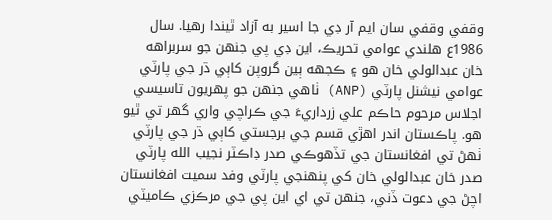وقفي وقفي سان ايم آر ڊي جا اسير به آزاد ٿيندا رهيا. سال 1986ع هلندي عوامي تحريڪ، اين ڊي پي جنهن جو سربراهه خان عبدالولي خان هو ۽ ڪجهه ٻين گروپن کاٻي ڌر جي پارٽي عوامي نيشنل پارٽي (ANP) ٺاهي جنهن جو پهريون تاسيسي اجلاس مرحوم حاڪم علي زرداريءَ جي ڪراچي واري گهر تي ٿيو هو. پاڪستان اندر اهڙي قسم جي برجستي کاٻي ڌر جي پارٽي ٺهڻ تي افغانستان جي تڏهوڪي صدر ڊاڪٽر نجيب الله پارٽي صدر خان عبدالولي خان کي پنهنجي پارٽي وفد سميت افغانستان اچڻ جي دعوت ڏني، جنهن تي اي اين پي جي مرڪزي ڪاميٽي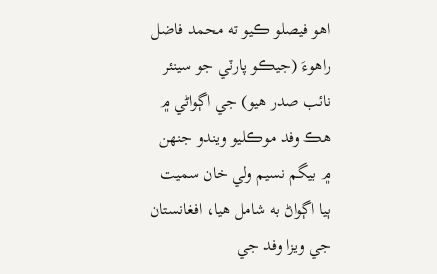اهو فيصلو ڪيو ته محمد فاضل راهوءَ (جيڪو پارٽي جو سينئر نائب صدر هيو) جي اڳواڻي ۾ هڪ وفد موڪليو ويندو جنهن ۾ بيگم نسيم ولي خان سميت ٻيا اڳواڻ به شامل هيا، افغانستان جي ويزا وفد جي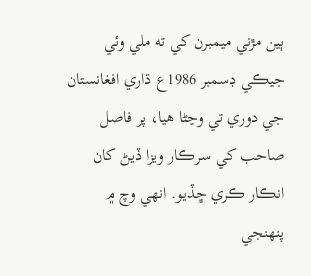ٻين مڙني ميمبرن کي ته ملي وئي جيڪي ڊسمبر 1986ع ڌاري افغانستان جي دوري تي وڃڻا هيا، پر فاصل صاحب کي سرڪار ويزا ڏيڻ کان انڪار ڪري ڇڏيو. انهي وچ ۾ پنهنجي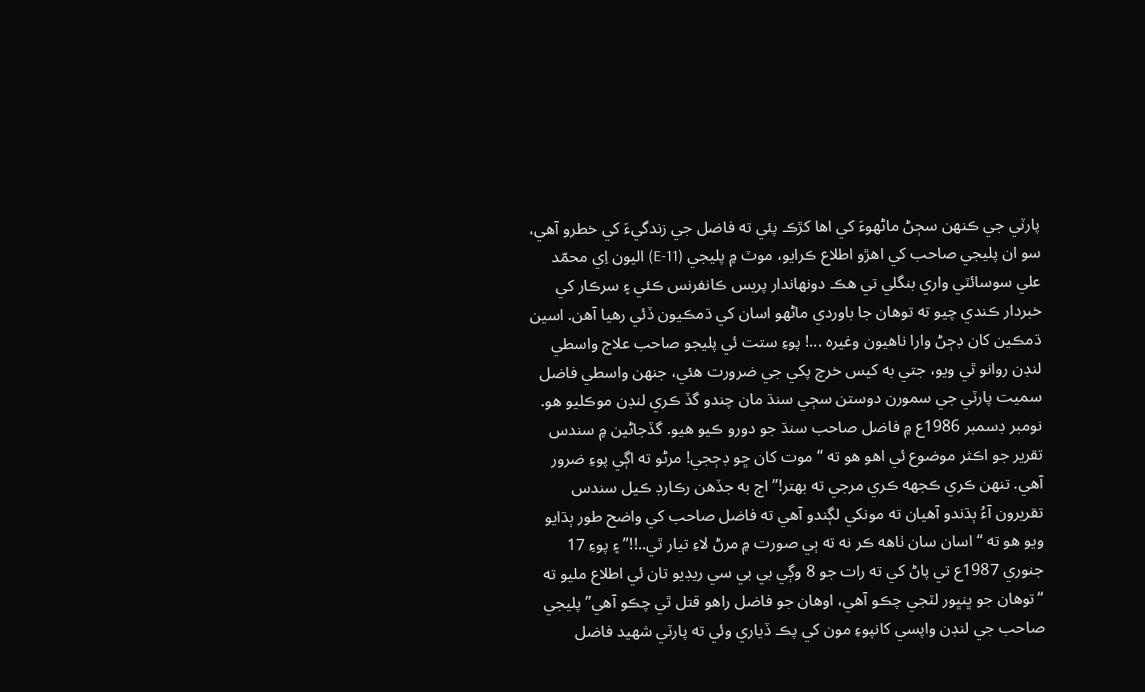پارٽي جي ڪنهن سڄڻ ماڻهوءَ کي اها کڙڪ پئي ته فاضل جي زندگيءَ کي خطرو آهي، سو ان پليجي صاحب کي اهڙو اطلاع ڪرايو، موٽ ۾ پليجي (E-11) اليون اِي محمّد علي سوسائٽي واري بنگلي تي هڪ دونهاندار پريس ڪانفرنس ڪئي ۽ سرڪار کي خبردار ڪندي چيو ته توهان جا باوردي ماڻهو اسان کي ڌمڪيون ڏئي رهيا آهن. اسين ڌمڪين کان ڊڄڻ وارا ناهيون وغيره ...! پوءِ ستت ئي پليجو صاحب علاج واسطي لنڊن روانو ٿي ويو، جتي به کيس خرچ پکي جي ضرورت هئي، جنهن واسطي فاضل سميت پارٽي جي سمورن دوستن سڄي سنڌ مان چندو گڏ ڪري لنڊن موڪليو هو. نومبر ڊسمبر 1986ع ۾ فاضل صاحب سنڌ جو دورو ڪيو هيو. گڏجاڻين ۾ سندس تقرير جو اڪثر موضوع ئي اهو هو ته “موت کان ڇو ڊڄجي! مرڻو ته اڳي پوءِ ضرور آهي. تنهن ڪري ڪجهه ڪري مرجي ته بهتر!” اڄ به جڏهن رڪارڊ ڪيل سندس تقريرون آءُ ٻڌندو آهيان ته مونکي لڳندو آهي ته فاضل صاحب کي واضح طور ٻڌايو ويو هو ته “اسان سان ٺاهه ڪر نه ته ٻي صورت ۾ مرڻ لاءِ تيار ٿي..!!” ۽ پوءِ 17 جنوري 1987ع تي پاڻ کي ته رات جو 8 وڳي بي بي سي ريڊيو تان ئي اطلاع مليو ته “توهان جو ڀنڀور لٽجي چڪو آهي، اوهان جو فاضل راهو قتل ٿي چڪو آهي” پليجي صاحب جي لنڊن واپسي کانپوءِ مون کي پڪ ڏياري وئي ته پارٽي شهيد فاضل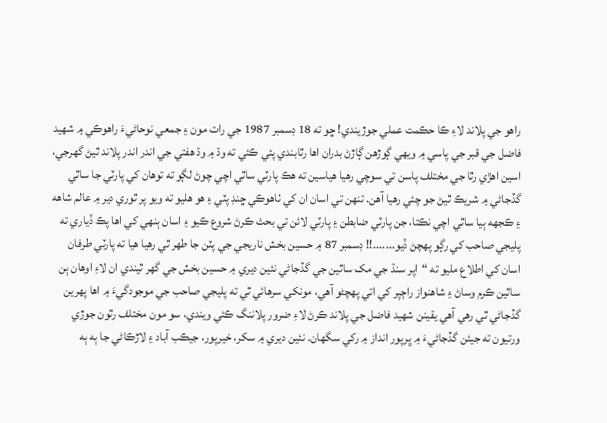راهو جي پلاند لاءِ ڪا حڪمت عملي جوڙيندي! ڇو ته 18 ڊسمبر 1987 جي رات مون ۽ جمعي نوحاڻيءَ راهوڪي ۾ شهيد فاضل جي قبر جي پاسي ۾ ويهي ڳوڙهن ڳاڙڻ بدران اها رٿابندي پئي ڪئي ته وڌ ۾ وڌ هفتي جي اندر اندر پلاند ٿيڻ گهرجي، اسين اهڙي رٿا جي مختلف پاسن تي سوچي رهيا هياسين ته هڪ پارٽي ساٿي اچي چوڻ لڳو ته توهان کي پارٽي جا ساٿي گڏجاڻي ۾ شريڪ ٿيڻ جو چئي رهيا آهن. تنهن تي اسان ان کي ٺاهوڪي ڇنڊ پٽي ۽ هو هليو ته ويو پر ٿوري دير ۾ عالم شاهه ۽ ڪجهه ٻيا ساٿي اچي نڪتا، جن پارٽي ضابطن ۽ پارٽي لائن تي بحث ڪرڻ شروع ڪيو ۽ اسان ٻنهي کي اها پڪ ڏياري ته پليجي صاحب کي رڳو پهچڻ ڏيو.......!! ڊسمبر 87 ۾ حسين بخش ناريجي جي پٽن جا طهر ٿي رهيا هيا ته پارٽي طرفان اسان کي اطلاع مليو ته “اپر سنڌ جي مک ساٿين جي گڏجاڻي نئين ديري ۾ حسين بخش جي گهر ٿيندي ان لاءِ اوهان ٻن ساٿين ڪرم وساڻ ۽ شاهنواز راڄپر کي اتي پهچڻو آهي، مونکي سرهائي ٿي ته پليجي صاحب جي موجودگيءَ ۾ اها پهرين گڏجاڻي ٿي رهي آهي يقينن شهيد فاضل جي پلاند ڪرڻ لاءِ ضرور پلاننگ ڪئي ويندي، سو مون مختلف رٿون جوڙي ورتيون ته جيئن گڏجاڻيءَ ۾ ڀرپور انداز ۾ رکي سگهان. نئين ديري ۾ سکر، خيرپور، جيڪب آباد ۽ لاڙڪاڻي جا ٻه ٻه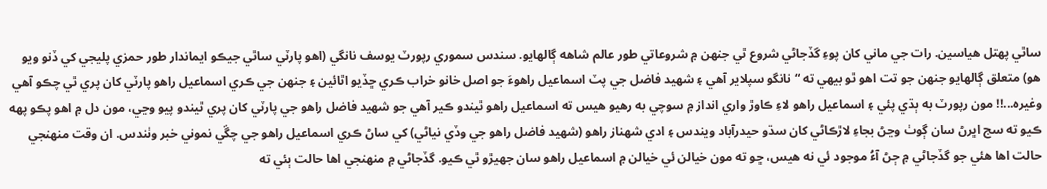ساٿي پهتل هياسين. رات جي ماني کان پوءِ گڏجاڻي شروع ٿي جنهن ۾ شروعاتي طور عالم شاهه ڳالهايو. سندس سموري رپورٽ يوسف نانگي (اهو پارٽي ساٿي جيڪو ايماندار طور حمزي پليجي کي ڏنو ويو هو) متعلق ڳالهايو جنهن جو تت اهو ٿو بيهي ته “نانگو سپلاير آهي ۽ شهيد فاضل جي پٽ اسماعيل راهوءَ جو اصل خانو خراب ڪري ڇڏيو اٿائين ۽ جنهن جي ڪري اسماعيل راهو پارٽي کان پري ٿي چڪو آهي وغيره...!! مون رپورٽ به ٻڌي پئي ۽ اسماعيل راهو لاءِ ڪاوڙ واري انداز ۾ سوچي به رهيو هيس ته اسماعيل راهو ٿيندو ڪير آهي جو شهيد فاضل راهو جي پارٽي کان پري ٿيندو پيو وڃي، مون دل ۾ اهو پڪو پهه ڪيو ته سج اڀرڻ سان ڳوٺ وڃڻ بجاءِ لاڙڪاڻي کان سڌو حيدرآباد ويندس ۽ ادي شهناز راهو (شهيد فاضل راهو جي وڏي نياڻي) کي ساڻ ڪري اسماعيل راهو جي چڱي نموني خبر وٺندس. ان وقت منهنجي حالت اها هئي جو گڏجاڻي ۾ ڄڻ آءُ موجود ئي نه هيس، ڇو ته مون خيالن ئي خيالن ۾ اسماعيل راهو سان جهيڙو ٿي ڪيو. گڏجاڻي ۾ منهنجي اها حالت ٻئي ته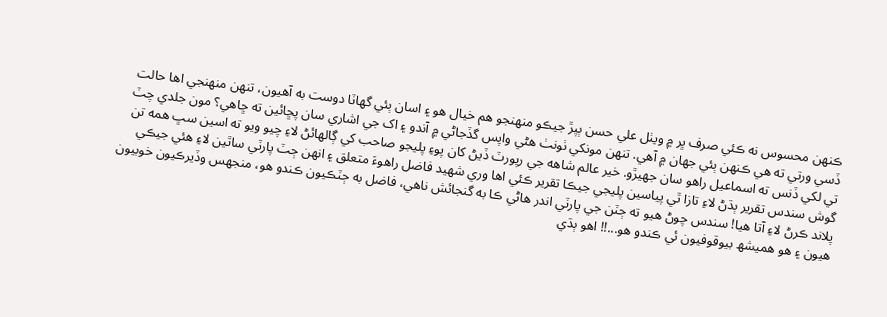ڪنهن محسوس نه ڪئي صرف ڀر ۾ ويٺل علي حسن ٻپڙ جيڪو منهنجو هم خيال هو ۽ اسان ٻئي گهاٽا دوست به آهيون، تنهن منهنجي اها حالت ڏسي ورتي ته هي ڪنهن ٻئي جهان ۾ آهي. تنهن مونکي ٺونٺ هڻي واپس گڏجاڻي ۾ آندو ۽ اک جي اشاري سان پڇائين ته ڇاهي؟ مون جلدي چٽ تي لکي ڏنس ته اسماعيل راهو سان جهيڙو. خير عالم شاهه جي رپورٽ ڏيڻ کان پوءِ پليجو صاحب کي ڳالهائڻ لاءِ چيو ويو ته اسين سڀ همه تن گوش سندس تقرير ٻڌڻ لاءِ تازا ٿي پياسين پليجي جيڪا تقرير ڪئي اها وري شهيد فاضل راهوءَ متعلق ۽ انهن ڄٽ پارٽي ساٿين لاءِ هئي جيڪي پلاند ڪرڻ لاءِ آتا هيا! سندس چوڻ هيو ته ڄٽن جي پارٽي اندر هاڻي ڪا به گنجائش ناهي، فاضل به ڄٽڪيون ڪندو هو، منجهس وڏيرڪيون خوبيون هيون ۽ هو هميشھ بيوقوفيون ئي ڪندو هو...!! اهو ٻڌي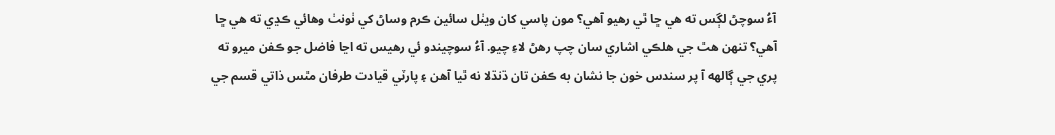آءُ سوچڻ لڳس ته هي ڇا ٿي رهيو آهي؟ مون پاسي کان ويٺل سائين ڪرم وساڻ کي ٺونٺ وهائي ڪڍي ته هي ڇا آهي؟ تنهن هٿ جي هلڪي اشاري سان چپ رهڻ لاءِ چيو. آءُ سوچيندو ئي رهيس ته اڃا فاضل جو ڪفن ميرو ته پري جي ڳالهه آ پر سندس خون جا نشان به ڪفن تان ڌنڌلا نه ٿيا آهن ۽ پارٽي قيادت طرفان مٿس ذاتي قسم جي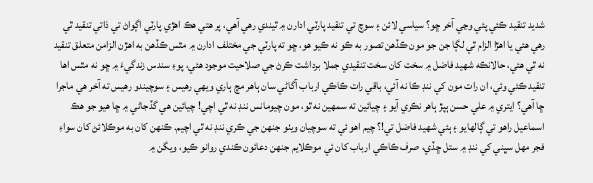شديد تنقيد ڪئي پئي وڃي آخر ڇو؟ سياسي لائن ۽ سوچ تي تنقيد پارٽي ادارن ۾ ٿيندي رهي آهي، پر هتي هڪ اهڙي پارٽي اڳواڻ تي ذاتي تنقيد ٿي رهي هئي يا اهڙا الزام ٿي لڳا جن جو مون ڪڏهن تصور به ڪو نه ڪيو هو، ڇو ته پارٽي جي مختلف ادارن ۾ مٿس ڪڏهن به اهڙن الزامن متعلق تنقيد نه ٿي هئي، حالانڪه شهيد فاضل ۾ سخت کان سخت تنقيدي جملا برداشت ڪرڻ جي صلاحيت موجود هئي، پوءِ سندس زندگيءَ ۾ ڇو نه مٿس اها تنقيد ڪئي وئي، ان رات مون کي ننڊ ڪا نه آئي، باقي رات ڪاڪي ارباب آگاڻي سان ٻاهر مچ ٻاري ويهي رهيس ۽ سوچيندو رهيس ته آخر هي ماجرا ڇا آهي؟ ايتري ۾ علي حسن ٻپڙ ٻاهر نڪري آيو ۽ چيائين ته سمهين نه ٿو، مون چيومانس ننڊ نه ٿي اچي! چيائين هي گڏجاڻي ۾ ڇا هيو جو هڪ اسماعيل راهو تي ڳالهايو ۽ ٻئي شهيد فاضل تي!؟ چيم اهو ئي ته سوچيان ويٺو جنهن جي ڪري ننڊ نه ٿي اچيم. ڪنهن کان به موڪلائڻ کان سواءِ فجر مهل سڀني کي ننڊ ۾ ستل ڇڏي، صرف ڪاڪي ارباب کان ئي موڪلايم جنهن دعائون ڪندي روانو ڪيو، ويگن ۾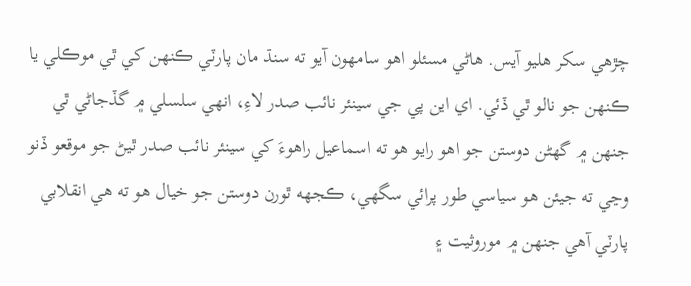چڙهي سکر هليو آيس. هاڻي مسئلو اهو سامهون آيو ته سنڌ مان پارٽي ڪنهن کي ٿي موڪلي يا ڪنهن جو نالو ٿي ڏئي. اي اين پي جي سينئر نائب صدر لاءِ، انهي سلسلي ۾ گڏجاڻي ٿي جنهن ۾ گهڻن دوستن جو اهو رايو هو ته اسماعيل راهوءَ کي سينئر نائب صدر ٿيڻ جو موقعو ڏنو وڃي ته جيئن هو سياسي طور پرائي سگهي، ڪجهه ٿورن دوستن جو خيال هو ته هي انقلابي پارٽي آهي جنهن ۾ موروثيت ۽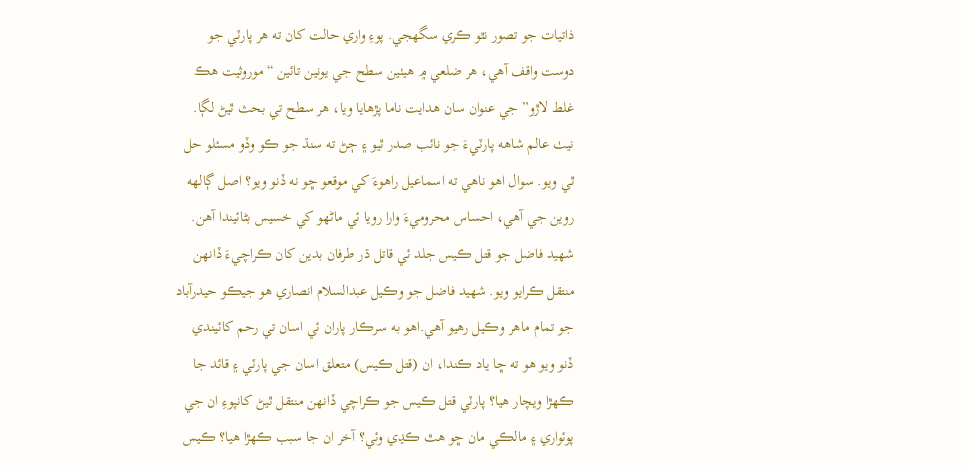ذاتيات جو تصور نٿو ڪري سگهجي. پوءِ واري حالت کان ته هر پارٽي جو دوست واقف آهي، هر ضلعي ۾ هيٺين سطح جي يونين تائين “موروثيت هڪ غلط لاڙو” جي عنوان سان هدايت ناما پڙهايا ويا، هر سطح تي بحث ٿيڻ لڳا. نيٺ عالم شاهه پارٽيءَ جو نائب صدر ٿيو ۽ ڄڻ ته سنڌ جو ڪو وڏو مسئلو حل ٿي ويو. سوال اهو ناهي ته اسماعيل راهوءَ کي موقعو ڇو نه ڏنو ويو؟ اصل ڳالهه روين جي آهي، احساس محروميءَ وارا رويا ئي ماڻهو کي خسيس بڻائيندا آهن. شهيد فاضل جو قتل ڪيس جلد ئي قاتل ڌر طرفان بدين کان ڪراچيءَ ڏانهن منتقل ڪرايو ويو. شهيد فاضل جو وڪيل عبدالسلام انصاري هو جيڪو حيدرآباد جو تمام ماهر وڪيل رهيو آهي.اهو به سرڪار پاران ئي اسان تي رحم کائيندي ڏنو ويو هو ته ڇا ياد ڪندا، ان (قتل ڪيس) متعلق اسان جي پارٽي ۽ قائد جا ڪهڙا ويچار هيا؟ پارٽي قتل ڪيس جو ڪراچي ڏانهن منتقل ٿيڻ کانپوءِ ان جي پوئواري ۽ مالڪي مان ڇو هٿ ڪڍي وئي؟ آخر ان جا سبب ڪهڙا هيا؟ ڪيس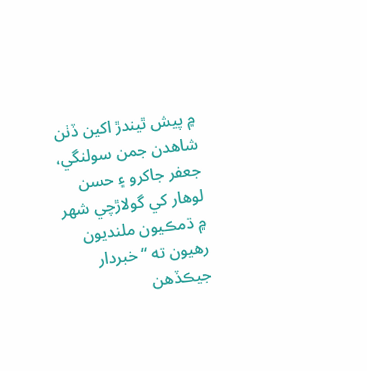۾ پيش ٿيندڙ اکين ڏٺن شاهدن جمن سولنگي، جعفر جاکرو ۽ حسن لوهار کي گولاڙچي شهر ۾ ڌمڪيون ملنديون رهيون ته “خبردار جيڪڏهن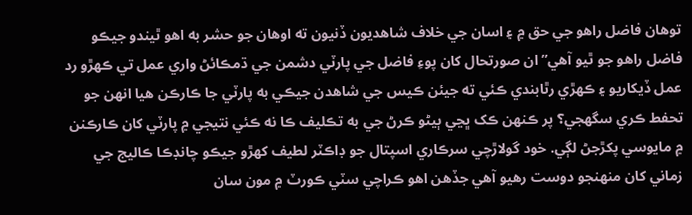توهان فاضل راهو جي حق ۾ ۽ اسان جي خلاف شاهديون ڏنيون ته اوهان جو حشر به اهو ٿيندو جيڪو فاضل راهو جو ٿيو آهي” ان صورتحال کان پوءِ فاضل جي پارٽي دشمن جي ڌمڪائڻ واري عمل تي ڪهڙو رد عمل ڏيکاريو ۽ ڪهڙي رٿابندي ڪئي ته جيئن ڪيس جي شاهدن جيڪي به پارٽي جا ڪارڪن هيا انهن جو تحفط ڪري سگهجي؟ پر ڪنهن ڪک ڀڃي ٻيڻو ڪرڻ جي به تڪليف ڪا نه ڪئي نتيجي ۾ پارٽي کان ڪارڪنن ۾ مايوسي پکڙجڻ لڳي. خود گولاڙچي سرڪاري اسپتال جو ڊاڪٽر لطيف کهڙو جيڪو چانڊڪا ڪاليج جي زماني کان منهنجو دوست رهيو آهي جڏهن اهو ڪراچي سٽي ڪورٽ ۾ مون سان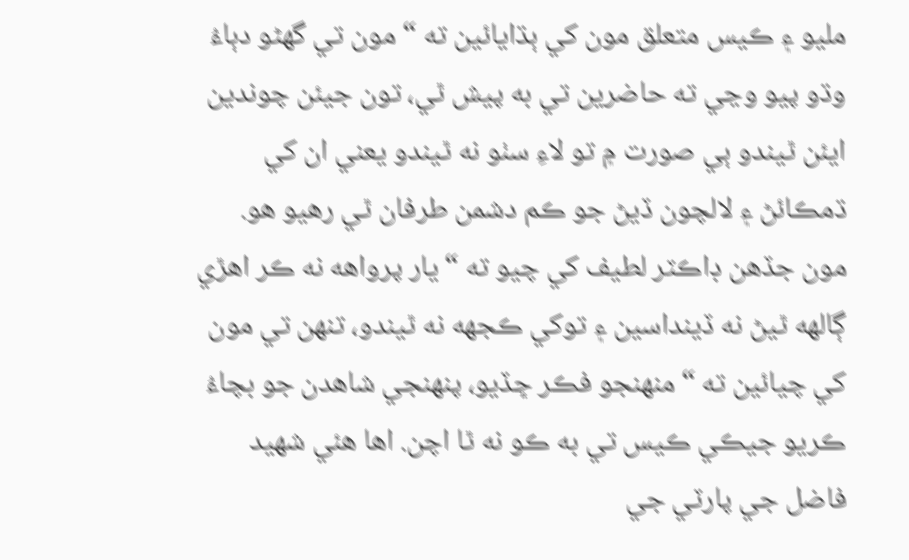مليو ۽ ڪيس متعلق مون کي ٻڌايائين ته “مون تي گهڻو دٻاءُ وڌو پيو وڃي ته حاضرين تي به پيش ٿي، تون جيئن چوندين ايئن ٿيندو ٻي صورت ۾ تو لاءِ سٺو نه ٿيندو يعني ان کي ڌمڪائڻ ۽ لالچون ڏيڻ جو ڪم دشمن طرفان ٿي رهيو هو. مون جڏهن ڊاڪٽر لطيف کي چيو ته “يار پرواهه نه ڪر اهڙي ڳالهه ٿيڻ نه ڏينداسين ۽ توکي ڪجهه نه ٿيندو، تنهن تي مون کي چيائين ته “منهنجو فڪر ڇڏيو، پنهنجي شاهدن جو بچاءُ ڪريو جيڪي ڪيس تي به ڪو نه ٿا اچن. اها هئي شهيد فاضل جي پارٽي جي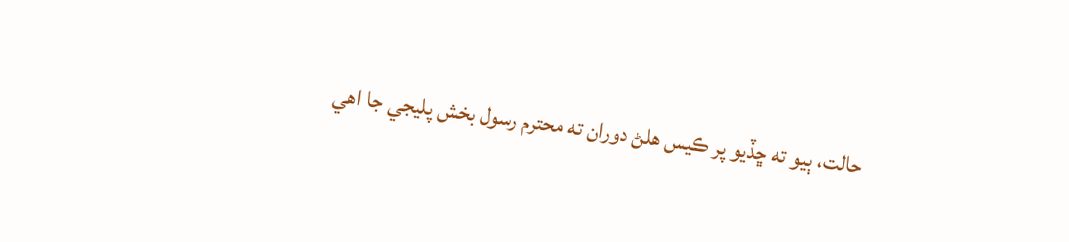حالت، ٻيو ته ڇڏيو پر ڪيس هلڻ دوران ته محترم رسول بخش پليجي جا اهي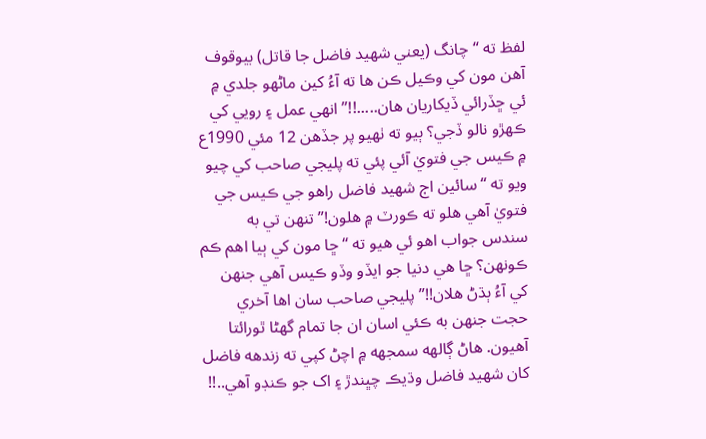لفظ ته “چانگ (يعني شهيد فاضل جا قاتل) بيوقوف آهن مون کي وڪيل ڪن ها ته آءُ کين ماڻهو جلدي ۾ ئي ڇڏرائي ڏيکاريان هان.....!!” انهي عمل ۽ رويي کي ڪهڙو نالو ڏجي؟ ٻيو ته ٺهيو پر جڏهن 12 مئي 1990ع ۾ ڪيس جي فتويٰ آئي پئي ته پليجي صاحب کي چيو ويو ته “سائين اڄ شهيد فاضل راهو جي ڪيس جي فتويٰ آهي هلو ته ڪورٽ ۾ هلون!” تنهن تي به سندس جواب اهو ئي هيو ته “ڇا مون کي ٻيا اهم ڪم ڪونهن؟ ڇا هي دنيا جو ايڏو وڏو ڪيس آهي جنهن کي آءُ ٻڌڻ هلان!!” پليجي صاحب سان اها آخري حجت جنهن به ڪئي اسان ان جا تمام گهڻا ٿورائتا آهيون. هاڻ ڳالهه سمجهه ۾ اچڻ کپي ته زندهه فاضل کان شهيد فاضل وڌيڪ چڀندڙ ۽ اک جو ڪنڊو آهي..!!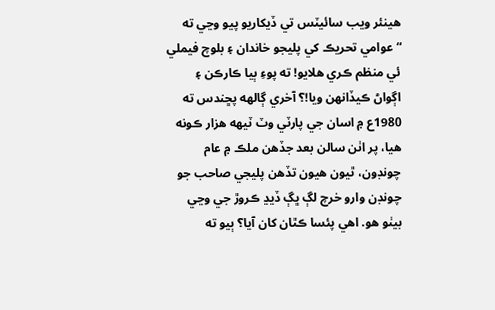هينئر ويب سائيٽس تي ڏيکاريو پيو وڃي ته “عوامي تحريڪ کي پليجو خاندان ۽ بلوچ فيملي ئي منظم ڪري هلايو! ته پوءِ ٻيا ڪارڪن ۽ اڳواڻ ڪيڏانهن ويا!؟ آخري ڳالهه پڇندس ته 1980ع ۾ اسان جي پارٽي وٽ ٽيهه هزار ڪونه هيا، پر اٺن سالن بعد جڏهن ملڪ ۾ عام چونڊون، ٿيون هيون تڏهن پليجي صاحب جو چونڊن وارو خرچ لڳ ڀڳ ڏيڍ ڪروڙ جي وڃي بيٺو هو. اهي پئسا ڪٿان کان آيا؟ ٻيو ته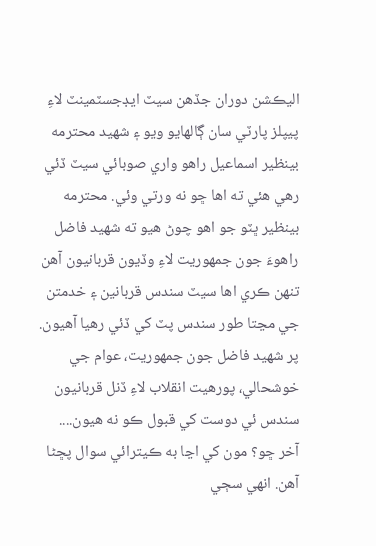اليڪشن دوران جڏهن سيٽ ايڊجسٽمينٽ لاءِ پيپلز پارٽي سان ڳالهايو ويو ۽ شهيد محترمه بينظير اسماعيل راهو واري صوبائي سيٽ ڏئي رهي هئي ته اها ڇو نه ورتي وئي. محترمه بينظير ڀٽو جو اهو چوڻ هيو ته شهيد فاضل راهوءَ جون جمهوريت لاءِ وڏيون قربانيون آهن تنهن ڪري اها سيٽ سندس قربانين ۽ خدمتن جي مڃتا طور سندس پٽ کي ڏئي رهيا آهيون. پر شهيد فاضل جون جمهوريت، عوام جي خوشحالي، پورهيت انقلاب لاءِ ڏنل قربانيون سندس ئي دوست کي قبول ڪو نه هيون.... آخر ڇو؟ مون کي اڃا به ڪيترائي سوال پڇڻا آهن. انهي سڄي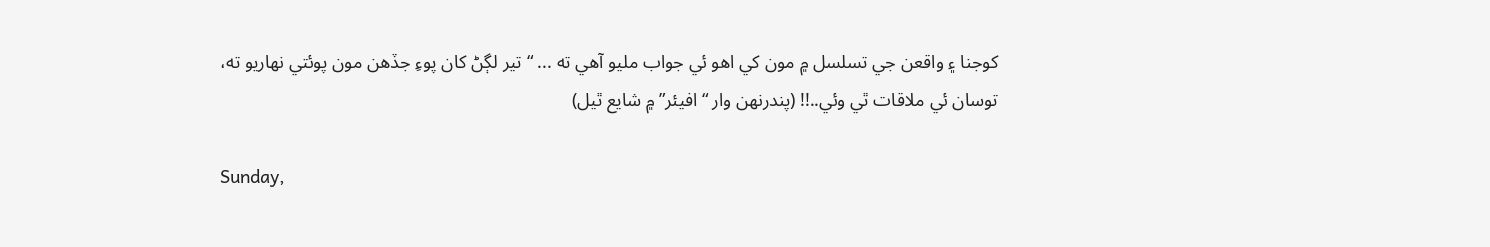کوجنا ۽ واقعن جي تسلسل ۾ مون کي اهو ئي جواب مليو آهي ته ... “تير لڳڻ کان پوءِ جڏهن مون پوئتي نهاريو ته، توسان ئي ملاقات ٿي وئي..!! (پندرنهن وار “افيئر” ۾ شايع ٿيل)

Sunday,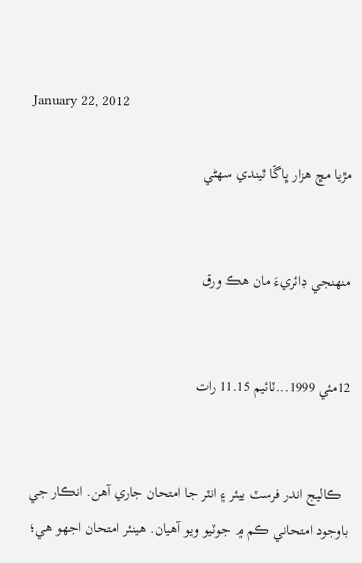January 22, 2012

مڙيا مڇ هزار ڀاڱا ٿيندي سهڻي


منهنجي ڊائريءَ مان هڪ ورق


12مئي 1999...ٽائيم 11.15 رات


  ڪاليج اندر فرسٽ ييئر ۽ انٽر جا امتحان جاري آهن. انڪار جي باوجود امتحاني ڪم ۾ جوٽيو ويو آهيان. هينئر امتحان اجھو هي؛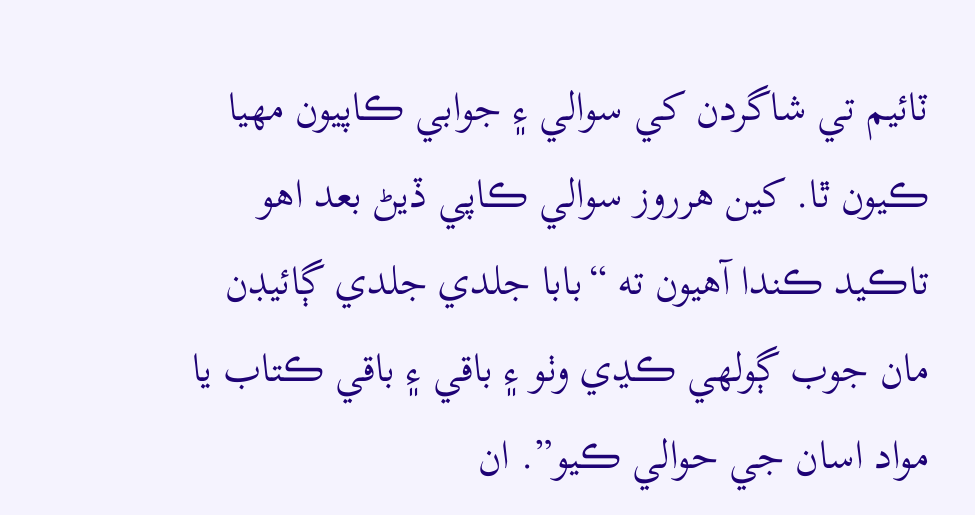ٽائيم تي شاگردن کي سوالي ۽ جوابي ڪاپيون مهيا ڪيون ٿا. کين هرروز سوالي ڪاپي ڏيڻ بعد اهو تاڪيد ڪندا آهيون ته “بابا جلدي جلدي ڳائيڊن مان جوب ڳولهي ڪڍي وٺو ۽ باقي ۽ باقي ڪتاب يا مواد اسان جي حوالي ڪيو”. ان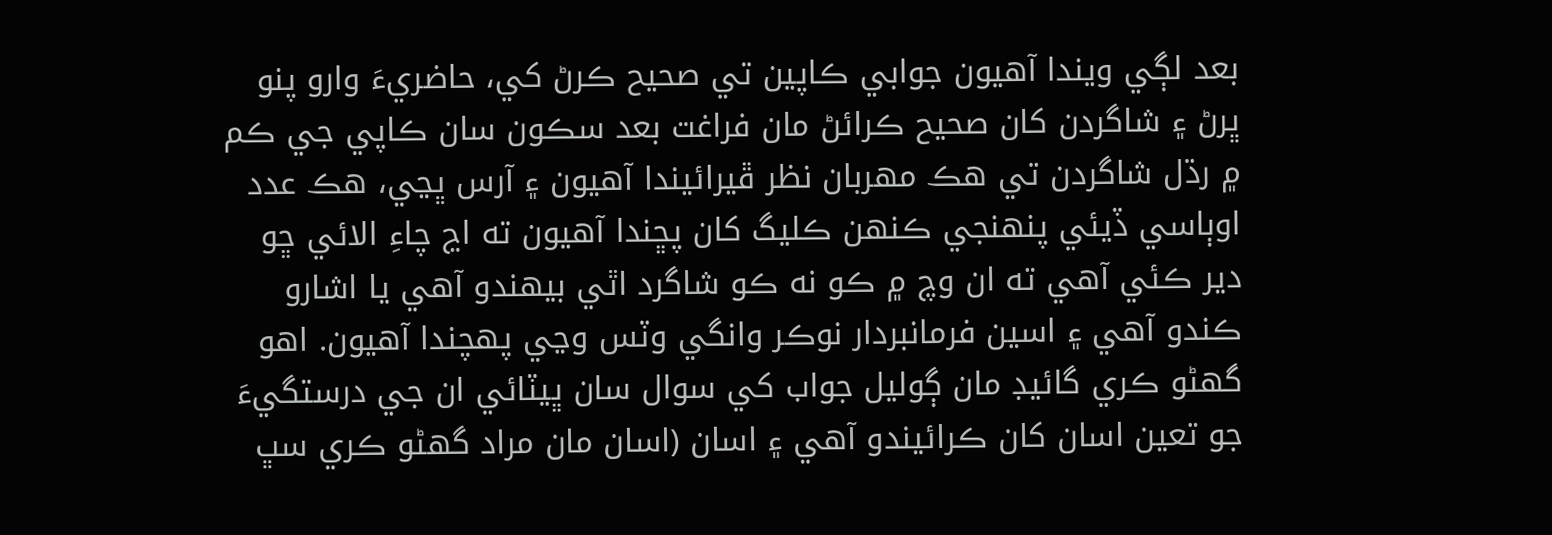بعد لڳي ويندا آهيون جوابي ڪاپين تي صحيح ڪرڻ کي، حاضريءَ وارو پنو ڀرڻ ۽ شاگردن کان صحيح ڪرائڻ مان فراغت بعد سڪون سان ڪاپي جي ڪم ۾ رڌل شاگردن تي هڪ مهربان نظر ڦيرائيندا آهيون ۽ آرس ڀڃي، هڪ عدد اوٻاسي ڏيئي پنهنجي ڪنهن ڪليگ کان پڇندا آهيون ته اڃ چاءِ الائي ڇو دير ڪئي آهي ته ان وچ ۾ ڪو نه ڪو شاگرد اٿي بيهندو آهي يا اشارو ڪندو آهي ۽ اسين فرمانبردار نوڪر وانگي وٽس وڃي پهچندا آهيون. اهو گھڻو ڪري گائيڊ مان ڳوليل جواب کي سوال سان ڀيٽائي ان جي درستگيءَ جو تعين اسان کان ڪرائيندو آهي ۽ اسان (اسان مان مراد گھڻو ڪري سڀ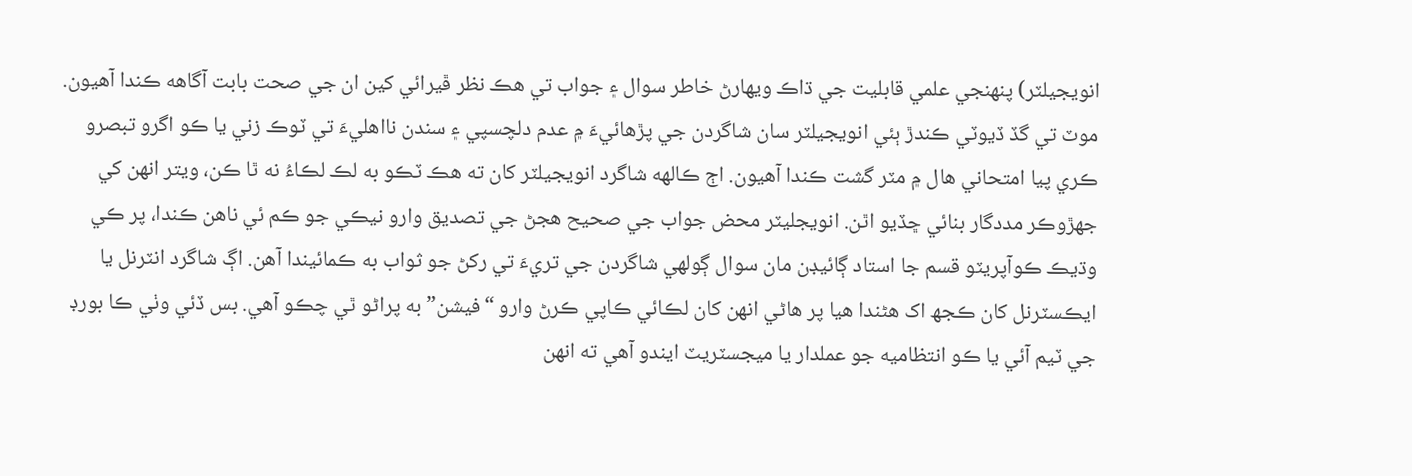انويجيلٽر) پنهنجي علمي قابليت جي ڌاڪ ويهارڻ خاطر سوال ۽ جواب تي هڪ نظر ڦيرائي کين ان جي صحت بابت آگاهه ڪندا آهيون. موٽ تي گڏ ڏيوٽي ڪندڙ ٻئي انويجيلٽر سان شاگردن جي پڙهائيءَ ۾ عدم دلچسپي ۽ سندن نااهليءَ تي ٽوڪ زني يا ڪو اگرو تبصرو ڪري پيا امتحاني هال ۾ مٽر گشت ڪندا آهيون. اڄ ڪالهه شاگرد انويجيلٽر کان ته هڪ ٽڪو به لڪ لڪاءُ نه ٿا ڪن، ويتر انهن کي جهڙوڪر مددگار بنائي ڇڏيو اٿن. انويجليٽر محض جواب جي صحيح هجڻ جي تصديق وارو نيڪي جو ڪم ئي ناهن ڪندا، پر ڪي وڌيڪ ڪوآپريٽو قسم جا استاد ڳائيڊن مان سوال ڳولهي شاگردن جي تريءَ تي رکڻ جو ثواب به ڪمائيندا آهن. اڳ شاگرد انٽرنل يا ايڪسٽرنل کان ڪجھ اک هڻندا هيا پر هاڻي انهن کان لڪائي ڪاپي ڪرڻ وارو “فيشن” به پراڻو ٿي چڪو آهي. بس ڏئي وٺي ڪا بورڊ جي ٽيم آئي يا ڪو انتظاميه جو عملدار يا ميجسٽريٽ ايندو آهي ته انهن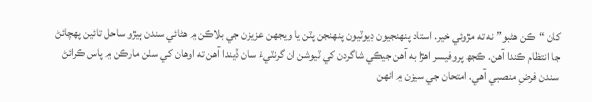کان “ڪن هڻبو” نه ته مڙوئي خير. استاد پنهنجيون ڊيوٽيون پنهنجن پٽن يا ويجھن عزيزن جي بلاڪن ۾ هڻائي سندن ٻيڙو ساحل تائين پهچائڻ جا انتظام ڪندا آهن. ڪجھ پروفيسر اهڙا به آهن جيڪي شاگردن کي ٽيوشن ان گرنٽيءَ سان ڏيندا آهن ته اوهان کي سٺن مارڪن ۾ پاس ڪرائڻ سندن فرضِ منصبي آهي. امتحان جي سيزن ۾ انهن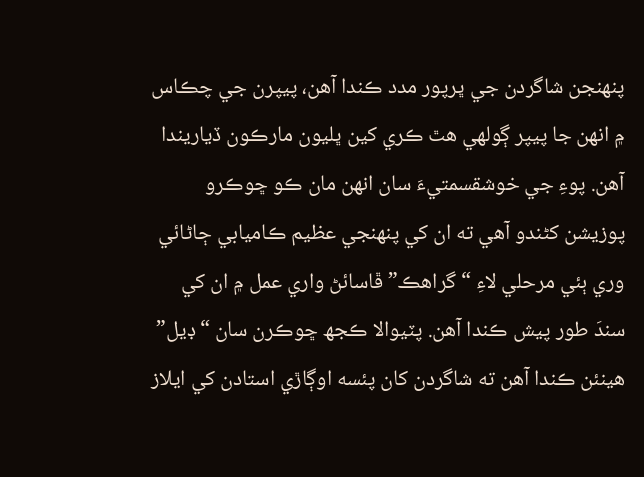پنهنجن شاگردن جي ڀرپور مدد ڪندا آهن، پيپرن جي چڪاس ۾ انهن جا پيپر ڳولهي هٿ ڪري کين ڀليون مارڪون ڏياريندا آهن. پوءِ جي خوشقسمتيءَ سان انهن مان ڪو ڇوڪرو پوزيشن کڻندو آهي ته ان کي پنهنجي عظيم ڪاميابي ڄاڻائي وري ٻئي مرحلي لاءِ “گراهڪ” ڦاسائڻ واري عمل ۾ ان کي سندَ طور پيش ڪندا آهن. پٽيوالا ڪجھ ڇوڪرن سان “ڊيل” هينئن ڪندا آهن ته شاگردن کان پئسه اوڳاڙي استادن کي ايلاز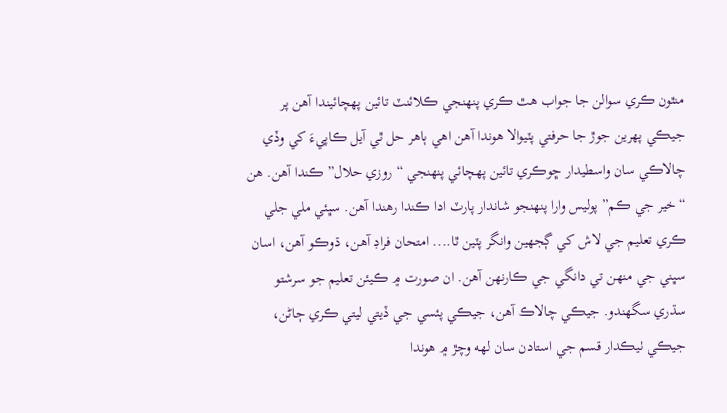منٿون ڪري سوالن جا جواب هٿ ڪري پنهنجي ڪلائنٽ تائين پهچائيندا آهن پر جيڪي پهرين جوڙ جا حرفتي پٽيوالا هوندا آهن اهي ٻاهر حل ٿي آيل ڪاپيءَ کي وڏي چالاڪي سان واسطيدار ڇوڪري تائين پهچائي پنهنجي “روزي حلال” ڪندا آهن. هن “خير جي ڪم” پوليس وارا پنهنجو شاندار پارٽ ادا ڪندا رهندا آهن. سڀئي ملي جلي ڪري تعليم جي لاش کي ڳجھين وانگر پٽين ٿا.... امتحان فراڊ آهن، ڌوڪو آهن، اسان سڀني جي منهن تي دانگي جي ڪارنهن آهن. ان صورت ۾ ڪيئن تعليم جو سرشتو سڌري سگھندو. جيڪي چالاڪ آهن، جيڪي پئسي جي ڏيتي ليتي ڪري ڄاڻن، جيڪي ٺيڪدار قسم جي استادن سان لهه وچڙ ۾ هوندا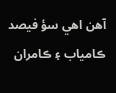آهن اهي سؤ فيصد ڪامياب ۽ ڪامران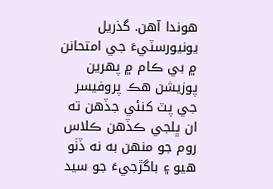هوندا آهن. گذريل يونيورسٽيءَ جي امتحانن ۾ بي ڪام ۾ پهرين پوزيشن هڪ پروفيسر جي پٽ کنئي جڏهن ته ان ڀلجي ڪڏهن ڪلاس روم جو منهن به نه ڏٺو هيو ۽ باگڙجيءَ جو سيد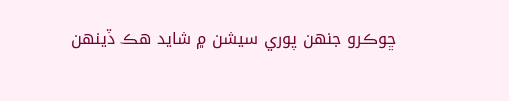ڇوڪرو جنهن پوري سيشن ۾ شايد هڪ ڏينهن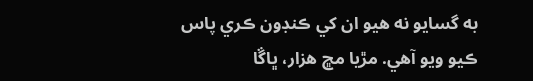به گسايو نه هيو ان کي ڪنڊون ڪري پاس ڪيو ويو آهي. مڙيا مڇ هزار، ڀاڱا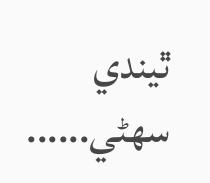ٿيندي سهڻي......